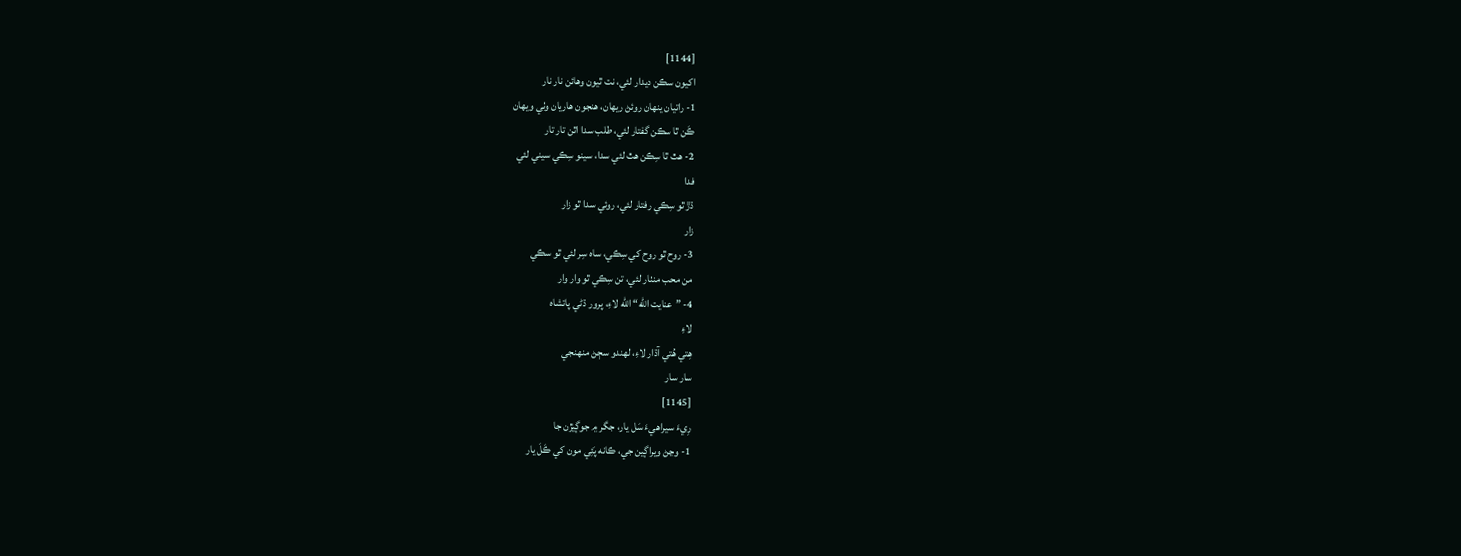[1144]
اکيون سڪن ديدار لئي، نت ٿيون وهائن نار نار
1- راتيان ينهان روئڻ ريهان، هنجون هاريان وٺي ويهان
ڪَن ٿا سڪن گفتار لئي، طلب سدا اٿن تار تار
2- هٿ ٿا سِڪن هٿ لئي سدا، سينو سِڪي سيني لئي
فدا
ڌڙ ٿو سِڪي رفتار لئي، روئي سدا ٿو زار
زار
3- روح ٿو روح کي سِڪي، ساه سِر لئي ٿو سڪي
من محب منٺار لئي، تن سِڪي ٿو وار وار
4- ”عنايت الله“ الله لاءِ، پرور ڌڻي پاتشاه
لاءِ
هِتي هُتي آڌار لاءِ، لهندو سڄڻ منهنجي
سار سار
[1145]
رِيءَ سيراهيءَ سَل يار، جگر ۾ جوڳيڙن جا
1- وڃڻ ويراڳين جي، ڪانه پَئِي مون کي ڪَلَ يار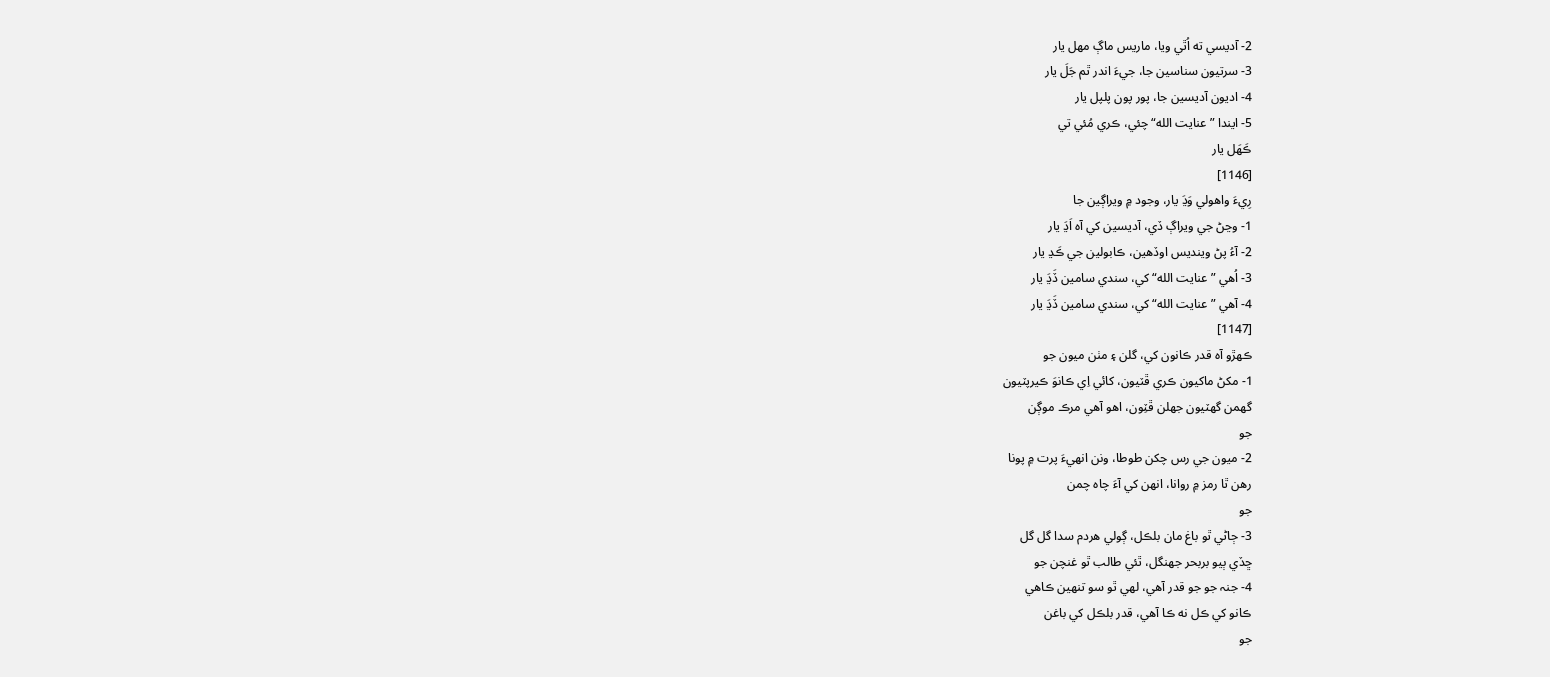2- آديسي ته اُٿي ويا، ماريس ماڳ مهل يار
3- سرتيون سناسين جا، جيءَ اندر ٿم جَلَ يار
4- اديون آديسين جا، پور پون پلپل يار
5- ايندا ”عنايت الله“ چئي، ڪري مُئي تي
ڪَهَل يار
[1146]
رِيءَ واهولي وَڍَ يار، وجود ۾ ويراڳين جا
1- وڃڻ جي ويراڳ ڏي، آديسين کي آه اَڍَ يار
2- آءُ پڻ وينديس اوڏهين، ڪابولين جي ڪَڍ يار
3- اُهي ”عنايت الله“ کي، سندي سامين ڏَڍَ يار
4- آهي ”عنايت الله“ کي، سندي سامين ڏَڍَ يار
[1147]
ڪهڙو آه قدر ڪانون کي، گلن ۽ مٺن ميون جو
1- مکڻ ماکيون ڪري ڦٽيون، کائي اِي ڪانوَ ڪيرپٽيون
گهمن گهٽيون جهلن ڦٽِون، اهو آهي مرڪ موڳن
جو
2- ميون جي رس چکن طوطا، ونن انهيءَ پرت ۾ پونا
رهن ٿا رمز ۾ روانا، انهن کي آءَ چاه چمن
جو
3- ڄاڻي ٿو باغ مان بلڪل، ڳولي هردم سدا گل گل
ڇڏي ٻيو بربحر جهنگل، ٿئي طالب ٿو غنچن جو
4- جنہ جو جو قدر آهي، لهي ٿو سو تنهين ڪاهي
ڪانو کي ڪل نه ڪا آهي، قدر بلڪل کي باغن
جو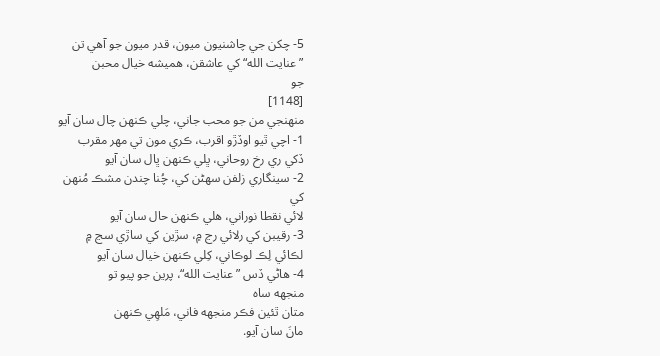5- چکن جي چاشنيون ميون، قدر ميون جو آهي تن
”عنايت الله“ کي عاشقن، هميشه خيال محبن
جو
[1148]
منهنجي من جو محب جاني، چلي ڪنهن چال سان آيو
1- اچي ٿيو اوڏڙو اقرب، ڪري مون تي مهر مقرب
ڏکي ري رخ روحاني، ڀلي ڪنهن ڀال سان آيو
2- سينگاري زلفن سهڻن کي، چُنا چندن مشڪ مُنهن
کي
لائي نقطا نوراني، هلي ڪنهن حال سان آيو
3- رقيبن کي رلائي رڃ ۾، سڙين کي ساڙي سڃ ۾
لڪائي لِڪ لوڪاني، کِلي ڪنهن خيال سان آيو
4- هاڻي ڏس ”عنايت الله“، پرين جو پيو تو
منجهه ساه
متان ٿئين فڪر منجهه فاني، مَلهِي ڪنهن
مانَ سان آيو.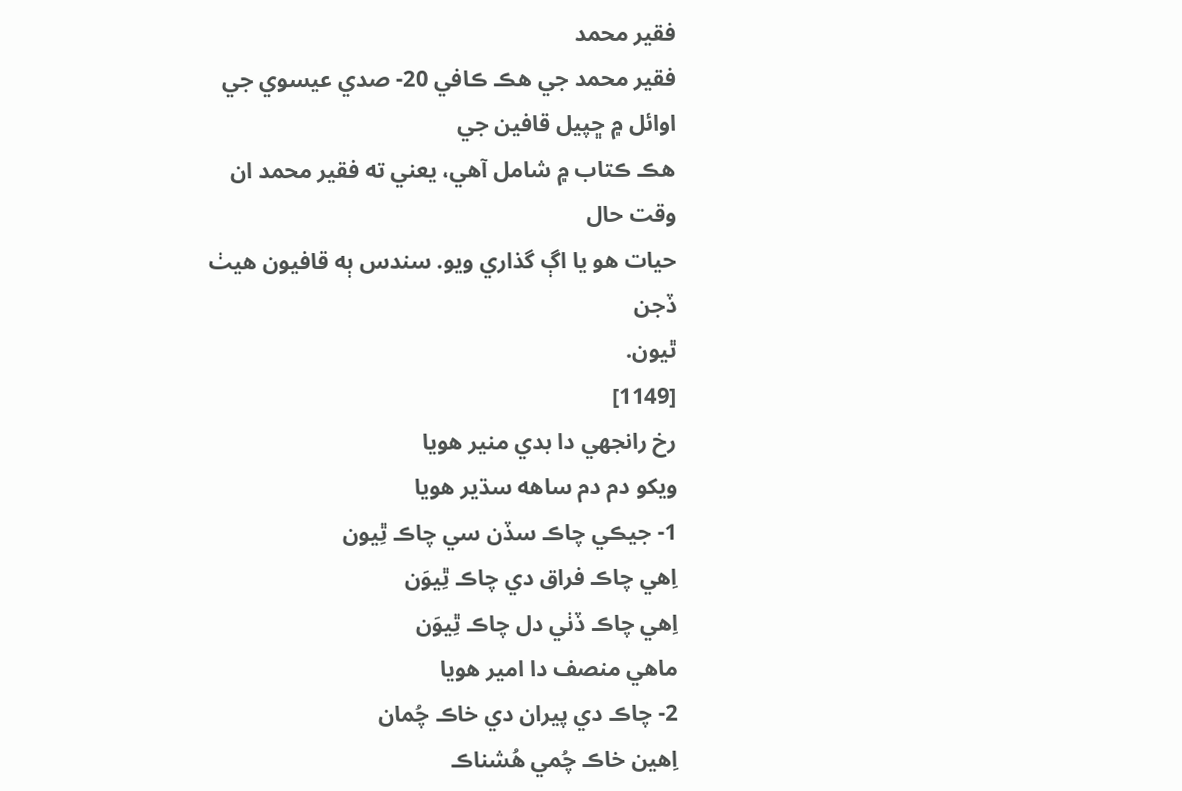فقير محمد
فقير محمد جي هڪ ڪافي 20- صدي عيسوي جي اوائل ۾ ڇپيل قافين جي
هڪ ڪتاب ۾ شامل آهي، يعني ته فقير محمد ان وقت حال
حيات هو يا اڳ گذاري ويو. سندس ٻه قافيون هيٺ ڏجن
ٿيون.
[1149]
رخ رانجهي دا بدي منير هويا
ويکو دم دم ساهه سڌير هويا
1- جيڪي چاڪ سڏن سي چاڪ ٿِيون
اِهي چاڪ فراق دي چاڪ ٿِيوَن
اِهي چاڪ ڏٺي دل چاڪ ٿِيوَن
ماهي منصف دا امير هويا
2- چاڪ دي پيران دي خاڪ چُمان
اِهين خاڪ چُمي هُشناڪ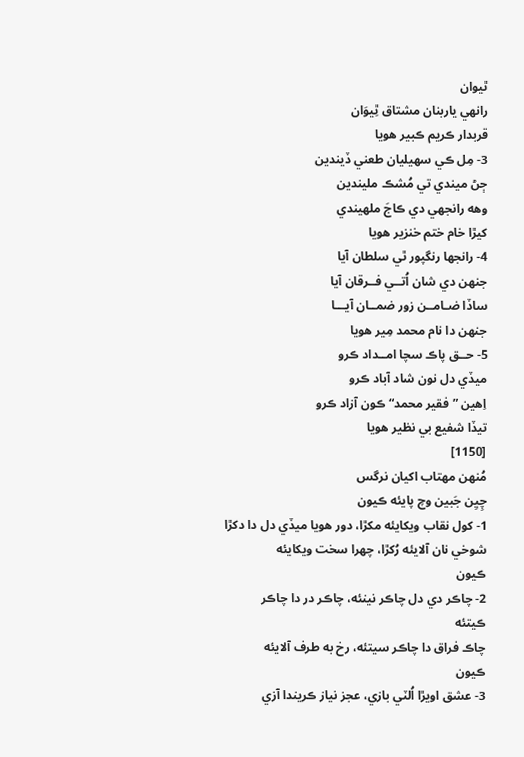ٿيوان
رانهي ياربنان مشتاق ٿِيوَان
قربدار ڪريم ڪبير هويا
3- مِل ڪي سهيليان طعني ڏيندين
ڄڻ ميندي تي مُشڪ مليندين
وهه رانجهي دي ڪاجَ ملهيندي
کيڙا خام ختم خنزير هويا
4- رانجها رنگپور ٿي سلطان آيا
جنهن دي شان اُتــي فــرقان آيا
ساڏا ضـامــن زور ضمــان آيـــا
جنهن دا نام محمد مِير هويا
5- حــق پاڪ سچا امــداد ڪرو
ميڏي دل نون شاد آباد ڪرو
اِهين ”فقير محمد“ ڪون آزاد ڪرو
تيڏا شفيع بي نظير هويا
[1150]
مُنهن مهتاب اکيان نرگس
چِيِن جَبين وچ پايئه ڪيون
1- کول نقاب ويکايئه مکڙا، دور هويا ميڏي دل دا دکڙا
شوخي نان آلايئه رُکڙا، چهرا سخت ويکايئه
ڪيون
2- چاڪر دي دل چاڪر نينئه، چاڪر در دا چاڪر
ڪيتئه
چاڪ فراق دا چاڪر سيتئه، رخ به طرف آلايئه
ڪيون
3- عشق اويڙا اُلٽي بازي، عجز نياز ڪريندا آزي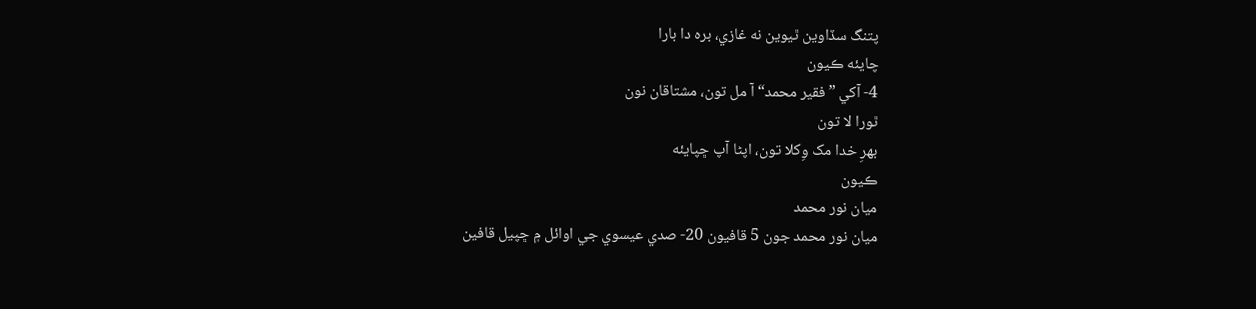پتنگ سڏاوين ٿيوين نه غازي، بره دا بارا
چايئه ڪيون
4- آکي ”فقير محمد“ آ مل تون، مشتاقان نون
ٿورا لا تون
بهرِ خدا مک وِکلا تون، اپڻا آپ ڇپايئه
ڪيون
ميان نور محمد
ميان نور محمد جون 5 قافيون 20- صدي عيسوي جي اوائل ۾ ڇپيل قافين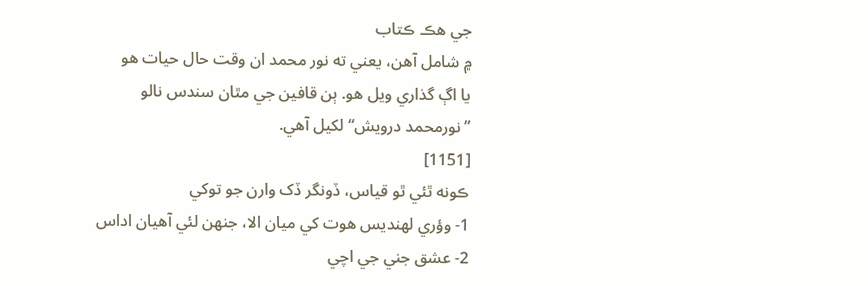جي هڪ ڪتاب
۾ شامل آهن، يعني ته نور محمد ان وقت حال حيات هو
يا اڳ گذاري ويل هو. ٻن قافين جي مٿان سندس نالو
”نورمحمد درويش“ لکيل آهي.
[1151]
ڪونه ٿئي ٿو قياس، ڏونگر ڏک وارن جو توکي
1- وؤري لهنديس هوت کي ميان الا، جنهن لئي آهيان اداس
2- عشق جني جي اچي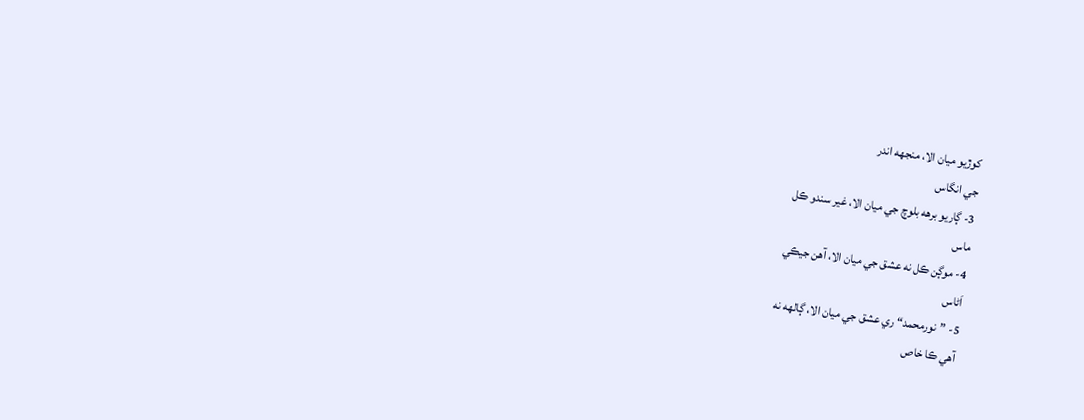کوڙيو ميان الا، منجهه اندر
جي انگاس
3- ڳاريو برهه بلوچ جي ميان الا، غير سندو ڪل
ماس
4- موڳن ڪل نه عشق جي ميان الا، آهن جيڪي
اَڻاس
5- ”نورمحمد“ ري عشق جي ميان الا، ڳالهه نه
آهي ڪا خاص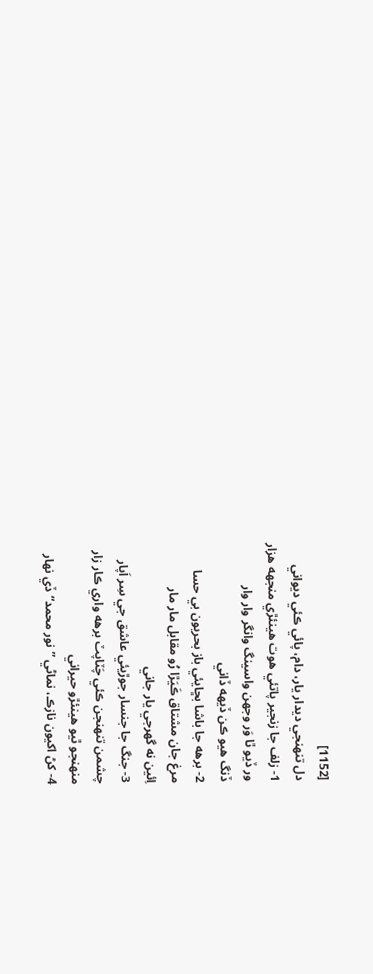[1152]
دل تنهنجي ديدار يار، دام، پائي ڪئي ديواني
1- زلف جا زنجير پاتئي هوت هينئڙي منجهه هزار
ور ڏيو ٿا وَر وجهن واسينگ وانگر وار وار
ڏنگ هيو ڪن ڏيهه ڏاني
2- برهه جا باشا بڇايئي باز بحريون بي حسا
مرغ جان مشتاق ڪَيَڙا رُو مقابل مار مار
اِئين نه گهرجي يار جاني
3- جنگ جا جنسار جوڙيئي عاشق جي سِر اَپار
چشمن تنهنجن ڪئي چَٽاپٽ برهه واري ڪار زار
منهنجو ٿيو هينئڙو حيراني
4- کڻ اکيون نازڪ، نماڻي ”نور محمد“ ڏي نهار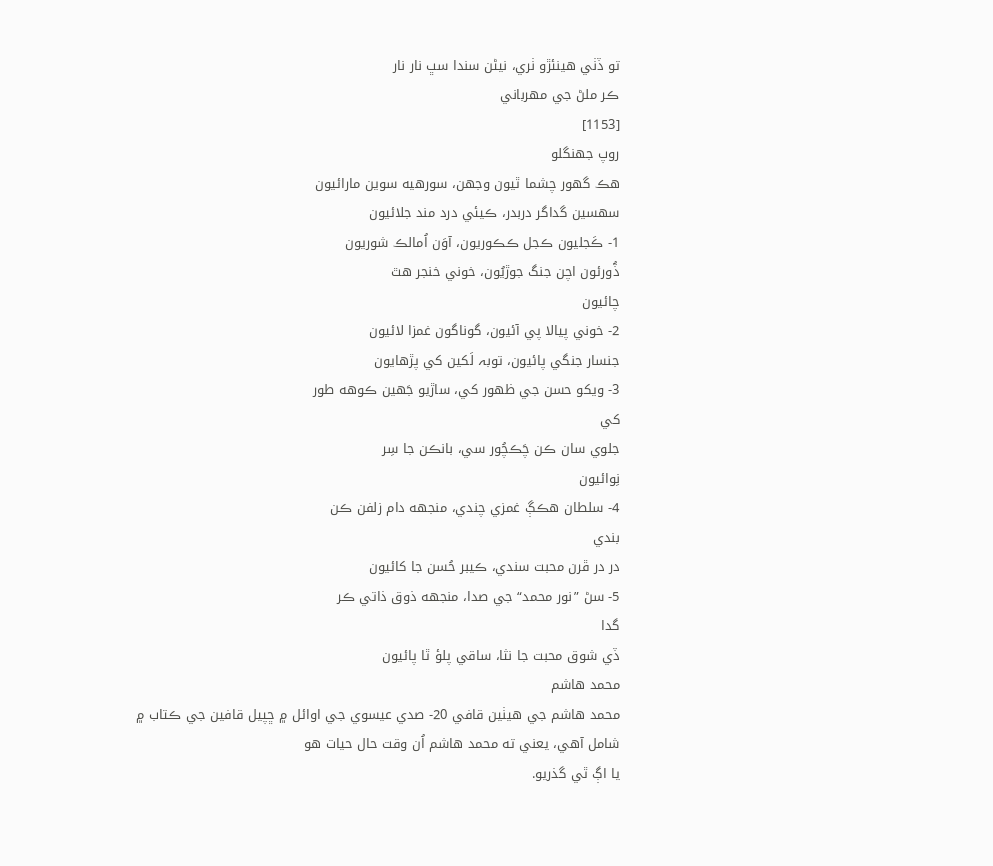تو ڏٺي هينئڙو ٺري، نيڻن سندا سڀ نار نار
ڪر ملڻ جي مهرباني
[1153]
روپ جهنگلو
هڪ گهور چشما ٿيون وجهن، سورهيه سوين مارائيون
سهسين گداگر دربدر، ڪيئي درد مند جلائيون
1- ڪَجليون ڪجل ڪڪوريون، آوَن اُمالڪ شوريون
ڏُورئون اچن جنگ جوڙيُون، خوني خنجر هٿ
چائيون
2- خوني پيالا پي آئيون، گوناگون غمزا لائيون
جنسار جنگي پائيون، توبہ لَکين کي پڙهايون
3- ويکو حسن جي ظهور کي، ساڙيو جَهين ڪوهه طور
کي
جلوي سان ڪن چَڪچُور سي، بانڪن جا سِر
نِوائيون
4- سلطان هڪڳ غمزي چندي، منجهه دام زلفن ڪن
بندي
در در ڦرن محبت سندي، ڪيبر حُسن جا کائيون
5- سڻ ”نور محمد“ جي صدا، منجهه ذوق ذاتي ڪر
گدا
ڏي شوق محبت جا نثا، ساقي پلؤ ٿا پائيون
محمد هاشم
محمد هاشم جي هيٺين قافي 20- صدي عيسوي جي اوائل ۾ ڇپيل قافين جي ڪتاب ۾
شامل آهي، يعني ته محمد هاشم اُن وقت حال حيات هو
يا اڳ ٿي گذريو.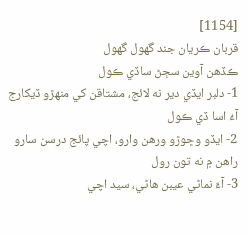[1154]
قربان ڪريان جند گهول گهول
ڪڏهن آوين سڄڻ ساڏي ڪول
1- دلبر ايڏي دير نه لائج، مشتاقن کي منهڙو ڏيکارج
آءُ اسا ڏي ڪول
2- ايڏو وڇوڙو ورهن وارو، اچي پائج درسن سارو
راهن ۾ نه تون رول
3- آءٌ نماڻي عيبن هاڻي، سيد اچي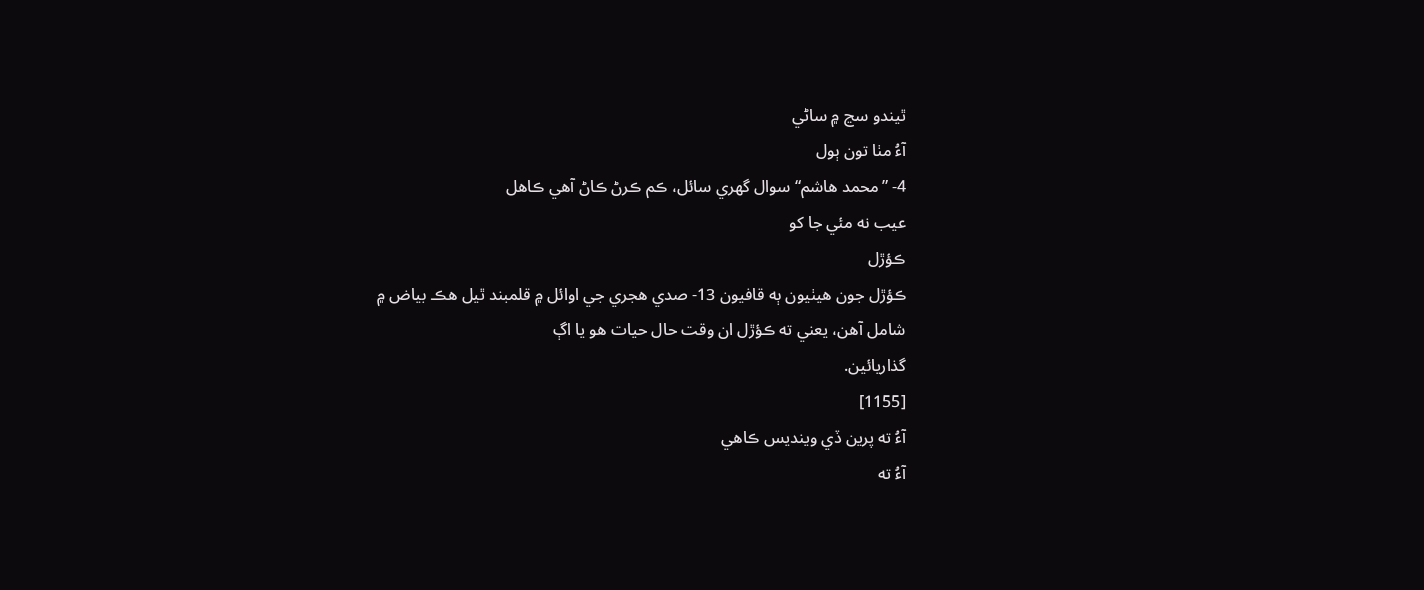ٿيندو سڃ ۾ ساڻي
آءُ مٺا تون ٻول
4- ”محمد هاشم“ سوال گهري سائل، ڪم ڪرڻ ڪاڻ آهي ڪاهل
عيب نه مئي جا کو
ڪؤڙل
ڪؤڙل جون هيٺيون ٻه قافيون 13- صدي هجري جي اوائل ۾ قلمبند ٿيل هڪ بياض ۾
شامل آهن، يعني ته ڪؤڙل ان وقت حال حيات هو يا اڳ
گذاريائين.
[1155]
آءُ ته پرين ڏي وينديس ڪاهي
آءُ ته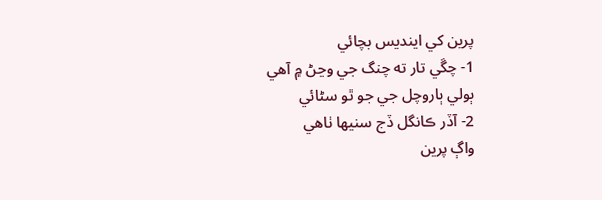پرين کي اينديس بچائي
1- چڱي تار ته چنگ جي وڃڻ ۾ آهي
ٻولي ٻاروچل جي جو ٿو سڻائي
2- آڏر ڪانگل ڏج سنيها ٺاهي
واڳ پرين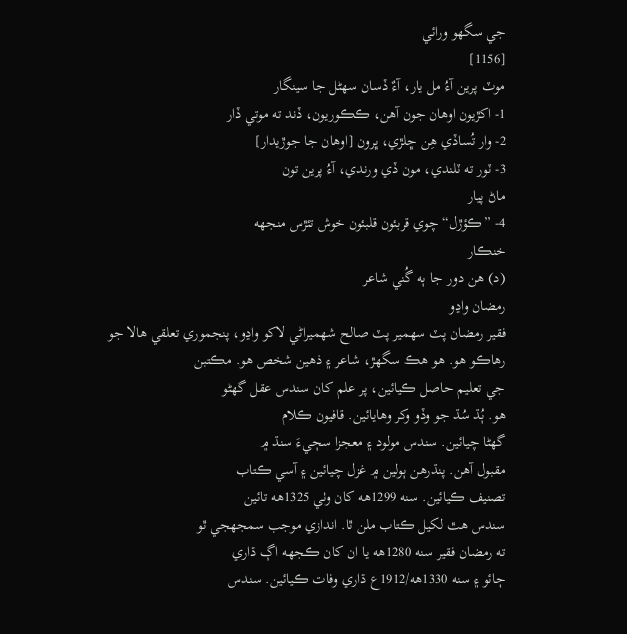جي سگهو ورائي
[1156]
موٽ پرين آءُ مل يار، آءٌ ڏسان سهڻل جا سينگار
1- اکڙيون اوهان جون آهن، ڪڪوريون، ڏند ته موتي ڏار
2- وار تُساڏي هِن ڇلڙي، ڀرون [اوهان جا جوڙيدار]
3- ٽور ته ٽلندي، مون ڏي ورندي، آءُ پرين تون
ماڻ پيار
4- ”ڪؤڙل“ چوي قربئون قلبئون خوش تئڙس منجهه
خنڪار
(د) هن دور جا ٻه گُني شاعر
رمضان واڍو
فقير رمضان پٽ سهمير پٽ صالح شهميراڻي لاکو واڍو، پنجموري تعلقي هالا جو
رهاڪو هو. هو هڪ سگهڙ، شاعر ۽ ذهين شخص هو. مڪتبن
جي تعليم حاصل ڪيائين، پر علم کان سندس عقل گهڻو
هو. ٻُڌ سُڌ جو وڏو وکر وهايائين. قافيون ڪلام
گهڻا چيائين. سندس مولود ۽ معجزا سڄيءَ سنڌ ۾
مقبول آهن. پنڌرهن ٻولين ۾ غزل چيائين ۽ آسي ڪتاب
تصنيف ڪيائين. سنه 1299هه کان وٺي 1325هه تائين
سندس هٿ لکيل ڪتاب ملن ٿا. اندازي موجب سمجهجي ٿو
ته رمضان فقير سنه 1280هه يا ان کان ڪجهه اڳ ڌاري
ڄائو ۽ سنه 1330هه/1912ع ڌاري وفات ڪيائين. سندس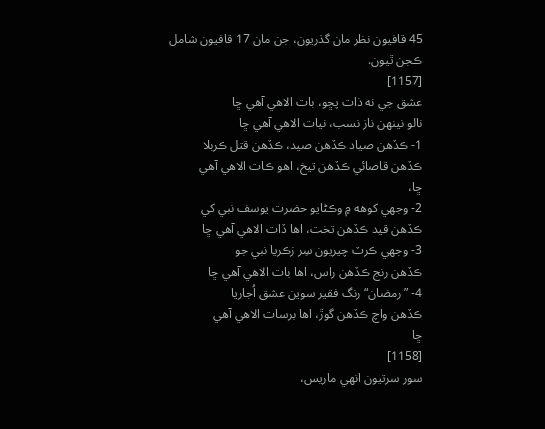45 قافيون نظر مان گذريون، جن مان 17 قافيون شامل
ڪجن ٿيون.
[1157]
عشق جي نه ذات پڇو، بات الاهي آهي ڇا
نالو نينهن ناز نسب، نيات الاهي آهي ڇا
1- ڪڏهن صياد ڪڏهن صيد، ڪڏهن قتل ڪربلا
ڪڏهن قاصائي ڪڏهن تيخ، اهو ڪات الاهي آهي
ڇا،
2- وجهي کوهه ۾ وڪڻايو حضرت يوسف نبي کي
ڪڏهن قيد ڪڏهن تخت، اها ڏات الاهي آهي ڇا
3- وجهي ڪرٽ چيريون سِر زڪريا نبي جو
ڪڏهن رنج ڪڏهن راس، اها بات الاهي آهي ڇا
4- ”رمضان“ رنگ فقير سوين عشق اُجاريا
ڪڏهن واچ ڪڏهن گوڙ، اها برسات الاهي آهي
ڇا
[1158]
سور سرتيون انهي ماريس،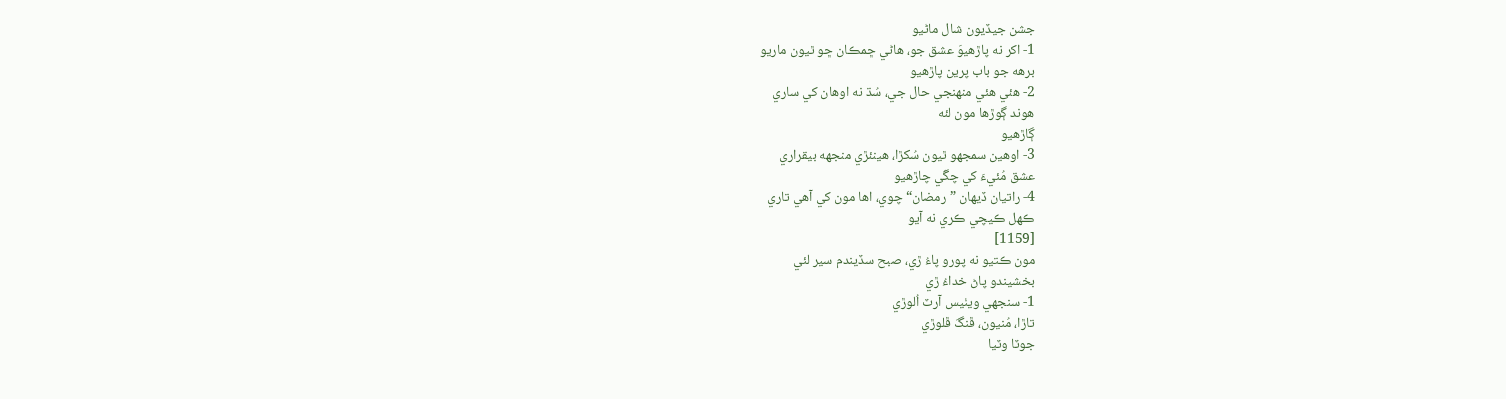جشن جيڏيون شال ماڻيو
1- اکر نه پاڙهيوَ عشق جو، هاڻي ڇمڪان ڇو ٿيون ماريو
برهه جو باب پرين پاڙهيو
2- هئي هئي منهنجي حال جي، سُڌ نه اوهان کي ساري
هوند ڳوڙها مون لئه
ڳاڙهيو
3- اوهين سمجهو ٿيون سُکڙا، هينئڙي منجهه بيقراري
عشق مُئيءَ کي چڱي چاڙهيو
4- راتيان ڏيهان ”رمضان“ چوي، اها مون کي آهي تاري
ڪهل ڪيچي ڪري نه آيو
[1159]
مون ڪتيو نه پورو پاءُ ڙي، صبح سڏيندم سير لئي
بخشيندو پاڻ خداءُ ڙي
1- سنجهي ويٺيس آرٽ اُلوڙي
تاڙا، مُنيون، ڦنگَ ڦلوڙي
جوٽا وٽيا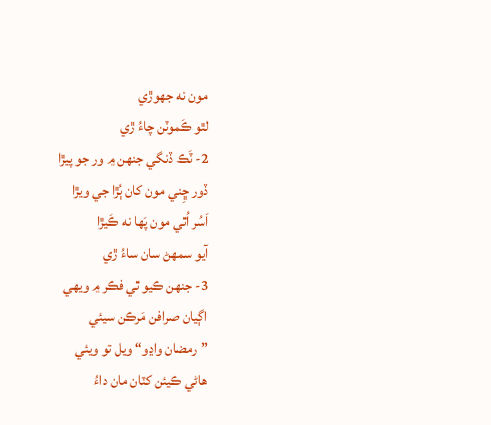مون نه جهوڙي
لٿو ڪَموٽن چاءُ ڙي
2- ٽَڪ ڏنگي جنهن ۾ ور جو پيڙا
ڏور ڇِني مون کان ٻُڙا جي ويڙا
اَسُر اُٿي مون پَها نه ڪَيڙا
آيو سمهڻ سان ساءُ ڙي
3- جنهن ڪيو ٿي فڪر ۾ ويهي
اڳيان صرافن مَرڪن سيئي
”رمضان واڍو“ ويل تو ويئي
هاڻي ڪيئن کٽان مان داءُ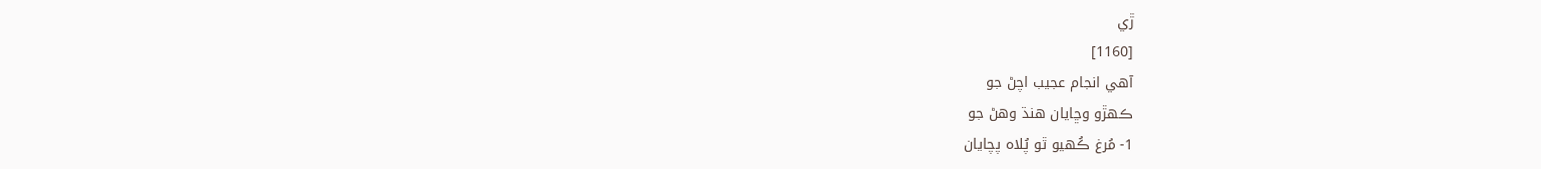ڙي
[1160]
آهي انجام عجيب اچڻ جو
ڪهڙو وڇايان هنڌ وهڻ جو
1- مُرغ ڪُهيو ٿو پُلاه پچايان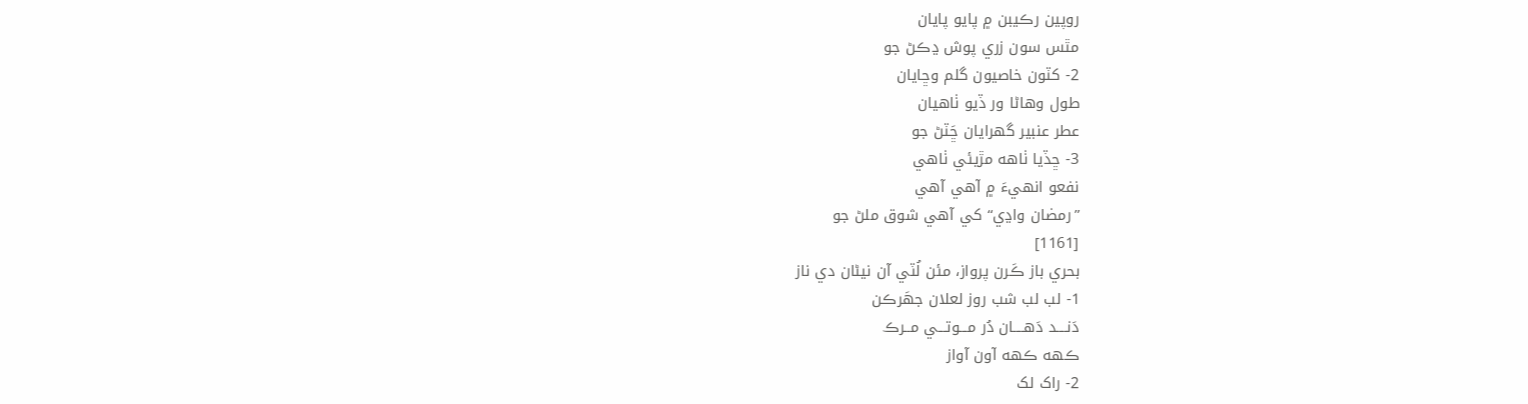روپين رڪيبن ۾ پايو پايان
مٿس سون زري پوش ڍڪڻ جو
2- کٽون خاصيون گلم وڇايان
طول وهاڻا ور ڏيو ٺاهيان
عطر عنبير گهرايان ڇَٽڻ جو
3- ڇڏيا ٺاهه مڙيئي ٺاهي
نفعو انهيءَ ۾ آهي آهي
”رمضان واڍي“ کي آهي شوق ملڻ جو
[1161]
بحري باز ڪَرن پرواز، مئن لُٽي آن نيڻان دي ناز
1- لب لب شب روز لعلان جهَرڪن
دَنــــد دَهــــان دُر مـــوتـــي مــرڪ
ڪهه ڪهه آون آواز
2- راک لک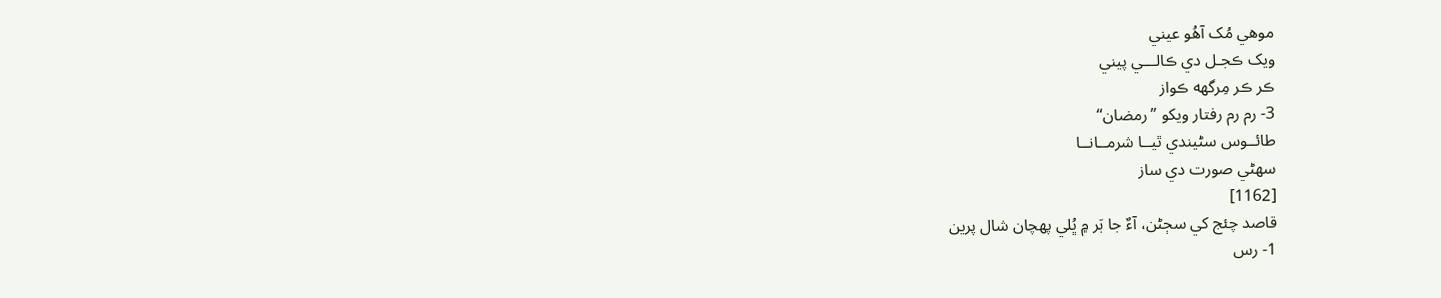موهي مُک آهُو عيني
ويک ڪجـل دي ڪالـــي پيني
ڪر ڪر مِرگهه ڪواز
3- رم رم رفتار ويکو ”رمضان“
طائــوس سڻيندي ٿيــا شرمــانــا
سهڻي صورت دي ساز
[1162]
قاصد چئج کي سڄڻن، آءٌ جا بَر ۾ ڀُلي پهچان شال پرين
1- رس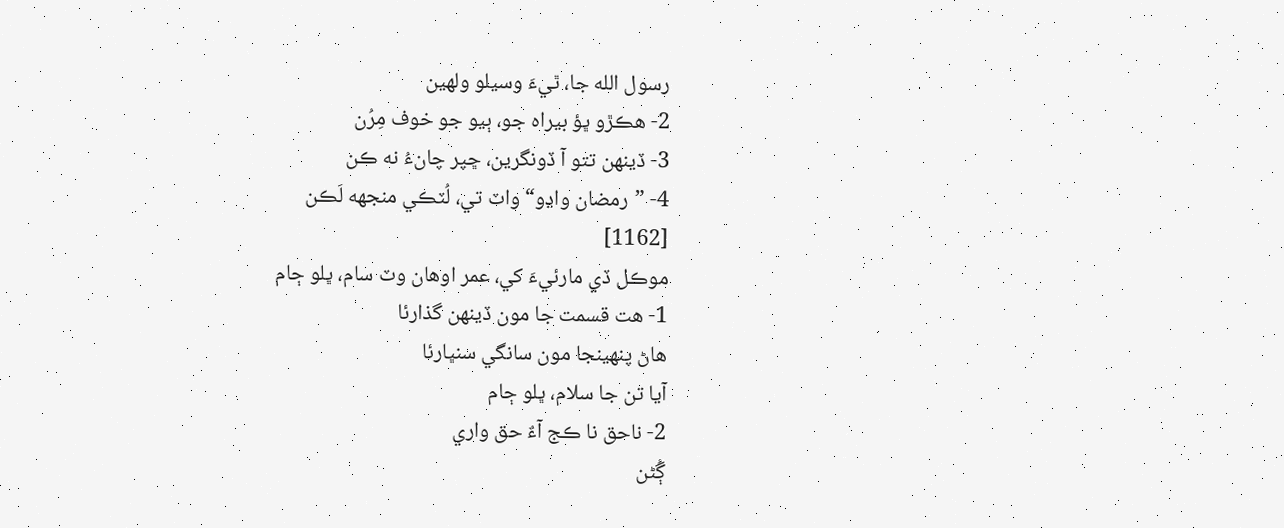رسول الله جا، ٿيءَ وسيلو ولهين
2- هڪڙو ڀؤ بيراه جو، ٻيو جو خوف مِرُن
3- ڏينهن تتو آ ڏونگرين، ڇپر چانءُ نه ڪن
4- ”رمضان واڍو“ واٽ تي، لُٽڪي منجهه لَڪن
[1162]
موڪل ڏي مارئيءَ کي، عمر اوهان وٽ سام، ڀلو ڄام
1- هت قسمت جا مون ڏينهن گذارئا
هاڻ پنهينجا مون سانگي سنڀارئا
آيا تن جا سلام، ڀلو ڄام
2- ناحق نا ڪج آءٌ حق واري
ڳُڻن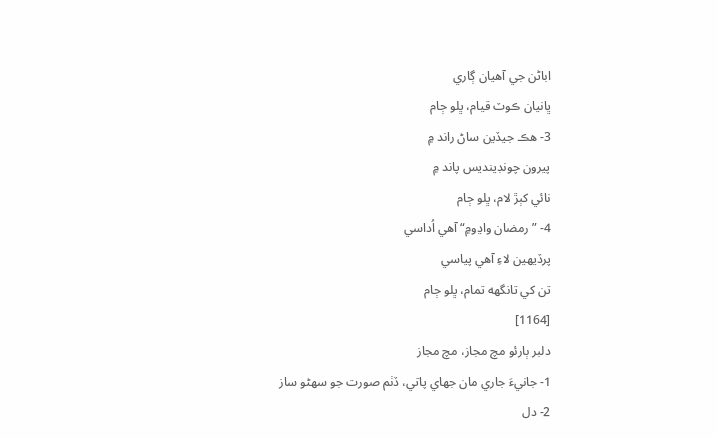اباڻن جي آهيان ڳاري
ڀانيان ڪوٽ قيام، ڀلو ڄام
3- هڪ جيڏين ساڻ راند ۾
پيرون چونڊينديس پاند ۾
نائي کٻڙ لام، ڀلو ڄام
4- ”رمضان واڍو۾“ آهي اُداسي
پرڏيهين لاءِ آهي پياسي
تن کي تانگهه تمام، ڀلو ڄام
[1164]
دلبر ٻارئو مچ مجاز، مچ مجاز
1- جانيءَ جاري مان جهاي پاتي، ڏٺم صورت جو سهڻو ساز
2- دل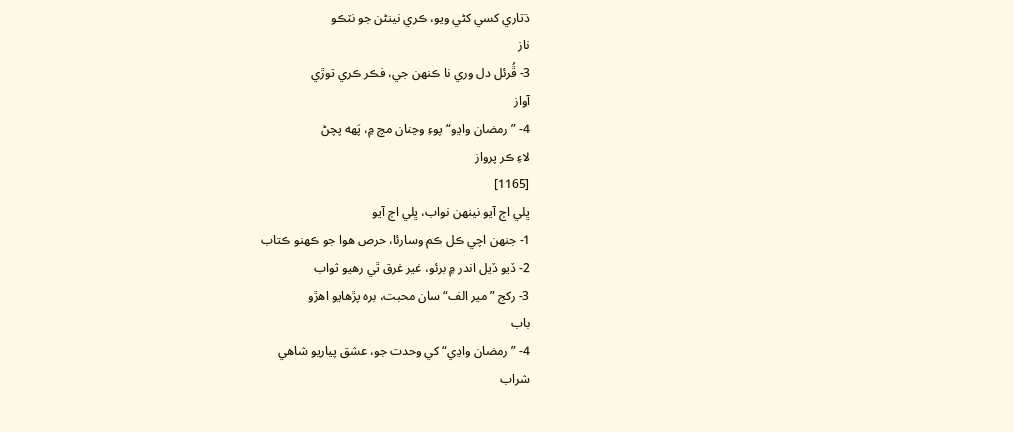ڌتاري کسي کڻي ويو، ڪري نينڻن جو نٽڪو
ناز
3- ڦُرئل دل وري نا ڪنهن جي، فڪر ڪري توڙي
آواز
4- ”رمضان واڍو“ پوءِ وڃنان مچ ۾، پَهه پچڻ
لاءِ ڪر پرواز
[1165]
ڀلي اڄ آيو نينهن نواب، ڀلي اڄ آيو
1- جنهن اچي ڪل ڪم وسارئا، حرص هوا جو ڪهنو ڪتاب
2- ڏيو ڏيل اندر ۾ برئو، غير غرق ٿي رهيو ثواب
3- رکج ”مير الف“ سان محبت، بره پڙهايو اهڙو
باب
4- ”رمضان واڍي“ کي وحدت جو، عشق پياريو شاهي
شراب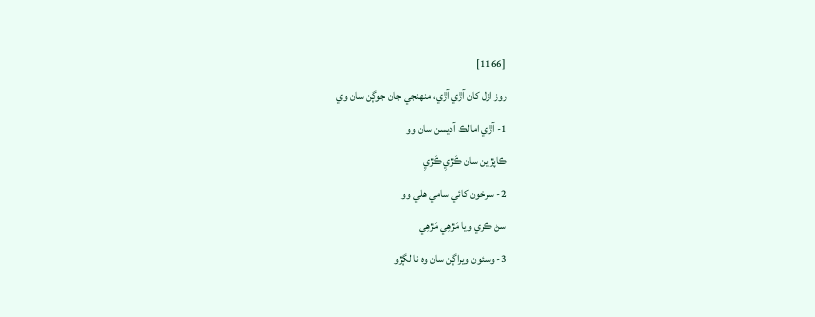[1166]
روز ازل کان آڙي آڙي، منهنجي جان جوڳن سان وي
1- آڙي امالڪ آديسن سان وو
ڪاپڙين سان ڪَڙيِ ڪَڙيِ
2- سرخون کائي سامي هلي وو
سڻ ڪري ويا مَڙهِي مَڙهِي
3- وسئون ويراڳن سان وه نا لڳڙو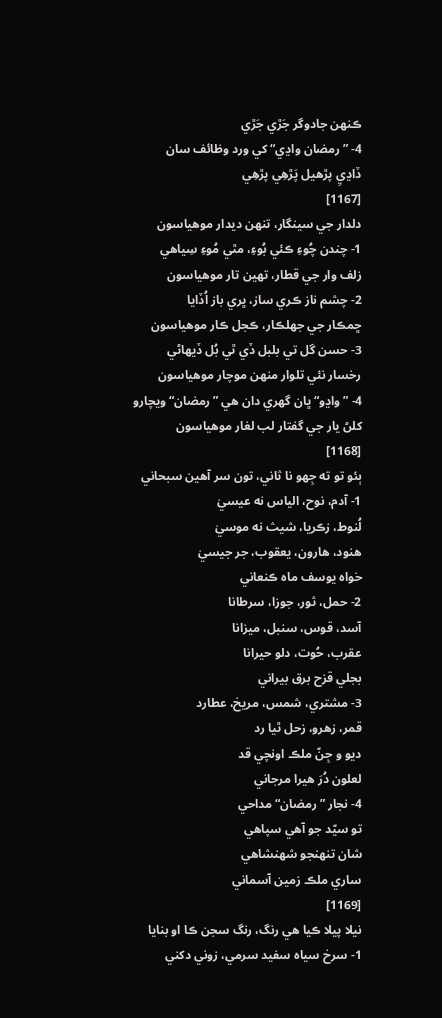ڪنهن جادوگر جَڙي جَڙي
4- ”رمضان واڍي“ کي ورد وظائف سان
ڏاڍيِ پڙهيل پَڙهِي پڙهِي
[1167]
دلدار جي سينگار، تنهن ديدار موهياسون
1- چندن چُوءِ ڪئي بُوءِ، مٿي مُوءِ سِياهي
زلف وار جي قطار، تهين تار موهياسون
2- چشم ناز ڪري ساز، ڀري باز اُڏايا
ڇمڪار جي جهلڪار، ڪجل ڪار موهياسون
3- حسن گل تي بلبل ڏي ٿي بُل ڏيهاڻي
رخسار نئي تلوار منهن موچار موهياسون
4- ”واڍو“ ڀان گهري دان هي ”رمضان“ ويچارو
کلڻ يار جي گفتار لب لغار موهياسون
[1168]
ٻئو تو ته جِهو نا ثاني، تون سر آهين سبحاني
1- آدم، نوح، الياس نه عيسيٰ
لُنوط، زڪريا، شيث نه موسيٰ
هنود، هارون، يعقوب، جر جيسيٰ
خواه يوسف ماه ڪنعاني
2- حمل، ثور، جوزا، سرطانا
آسد، قوس، سنبل، ميزانا
عقرب، حُوت، دلو حيرانا
بجلي قزح برق بيراني
3- مشتري، شمس، مريخ، عطارد
قمر، زهرو، زحل ٿيا رد
ديو و جِنّ ملڪ اونچي قد
لعلون دُرَ هيرا مرجاني
4- نجار ”رمضان“ مداحي
تو سيّد جو آهي سپاهي
شان تنهنجو شهنشاهي
ساري ملڪ زمين آسماني
[1169]
نيلا پيلا ڪيا هي رنگ، رنگ سجن ڪا او بنايا
1- سرخ سياه سفيد سرمي، زوني دکني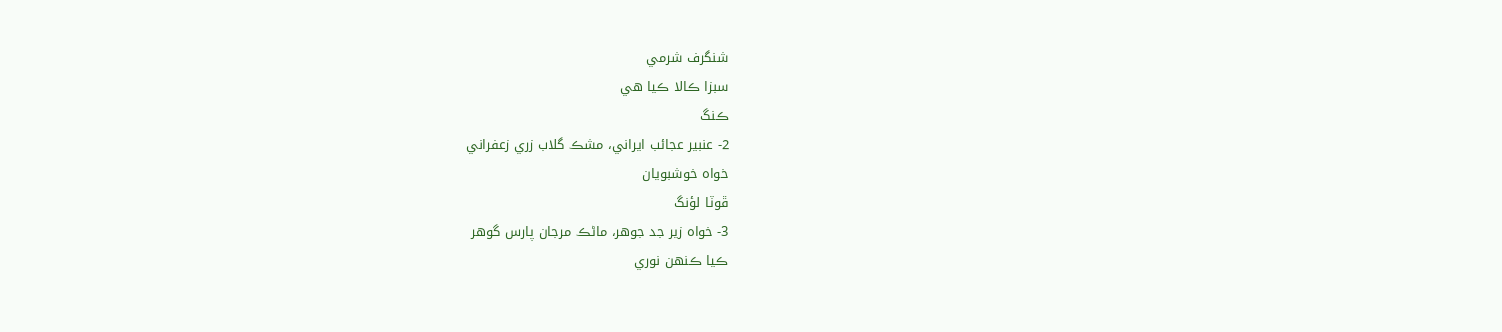شنگرف شرمي
سبزا ڪالا ڪيا هي
ڪنگ
2- عنبير عجائب ايراني، مشڪ گلاب زري زعفراني
خواه خوشبويان
ڦوٽا لؤنگ
3- خواه زير جد جوهر، ماڻڪ مرجان پارس گوهر
ڪيا ڪنهن نوري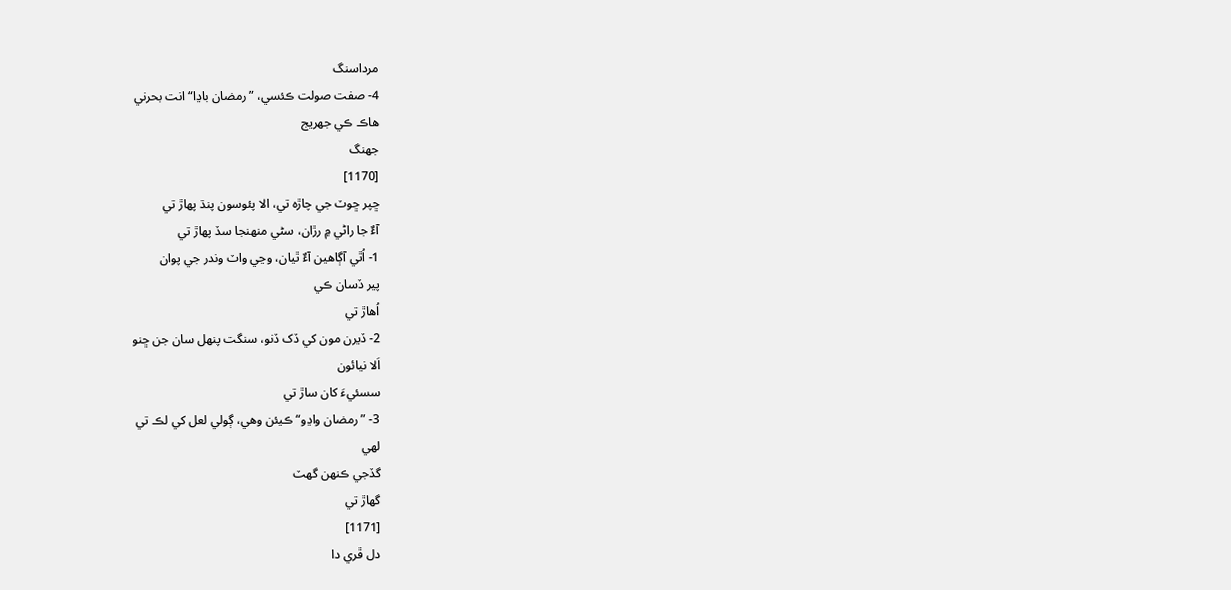مرداسنگ
4- صفت صولت ڪئسي، ”رمضان باڍا“ انت بحرني
هاڪ ڪي جهريج
جهنگ
[1170]
ڇپر ڇوٽ جي چاڙه تي، الا پئوسون پنڌ پهاڙ تي
آءٌ جا راڻي ۾ رڙان، سڻي منهنجا سڏ پهاڙ تي
1- اُٿي آڳاهين آءٌ ٿيان، وڃي واٽ وندر جي پوان
پير ڏسان ڪي
اُهاڙ تي
2- ڏيرن مون کي ڏک ڏنو، سنگت پنهل سان جن ڇنو
اَلا نيائون
سسئيءَ کان ساڙ تي
3- ”رمضان واڍو“ ڪيئن وهي، ڳولي لعل کي لڪ تي
لهي
گڏجي ڪنهن گهٽ
گهاڙ تي
[1171]
دل ڦري دا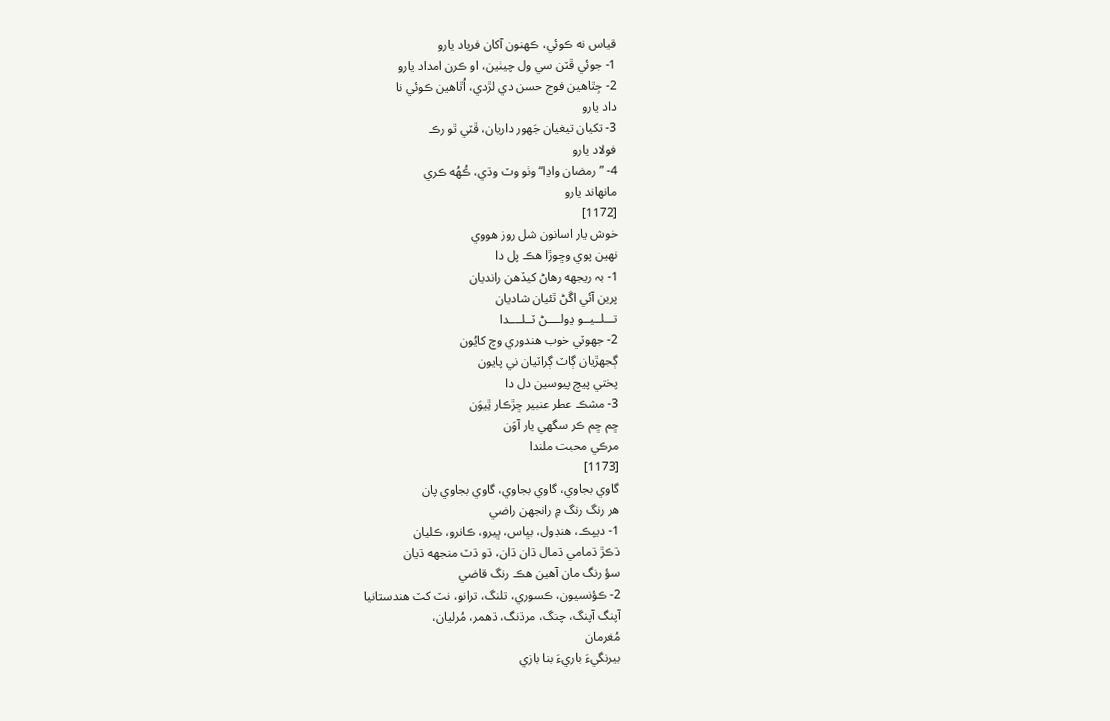قياس نه ڪوئي، ڪهنون آکان فرياد يارو
1- جوئي ڦٽن سي ول چيٺين، او ڪرن امداد يارو
2- جِٿاهين فوج حسن دي لڙدي، اُٿاهين ڪوئي نا
داد يارو
3- تکيان تيغيان جَهور داريان، ڦٽي ٿو رڪ
فولاد يارو
4- ”رمضان واڍا“ وٺو وٽ وڌي، ڪُهُه ڪري
مانهاند يارو
[1172]
خوش يار اسانون شل روز هووي
نهين پوي وڇوڙا هڪ پل دا
1- بہ ريجهه رهاڻ کيڏهن رانديان
پرين آئي اڱڻ ٿئيان شاديان
تـــلــيــو ڍولــــڻ ٽــلــــدا
2- جهوٽي خوب هندوري وچ کايُون
ڳجهڙيان ڳاٽ ڳراٽيان ني پايون
پختي پيچ پيوسين دل دا
3- مشڪ عطر عنبير ڇڙڪار ٿِيوَن
ڇم ڇم ڪر سگهي يار آوَن
مرڪي محبت ملندا
[1173]
گاوي بجاوي، گاوي بجاوي، گاوي بجاوي پان
هر رنگ رنگ ۾ رانجهن راضي
1- ديپڪ، هنڊول، بڀاس، ڀيرو، ڪانرو، ڪليان
ڌڪڙ ڌمامي ڌمال ڌان ڌان، ڌو ڌٽ منجهه ڌيان
سؤ رنگ مان آهين هڪ رنگ قاضي
2- ڪؤنسيون، ڪسوري، تلنگ، ترانو، نٽ کٽ هندستانيا
آپنگ آپنگ، چنگ، مرڌنگ، ڌهمر، مُرليان،
مُغرمان
بيرنگيءَ باريءَ بنا بازي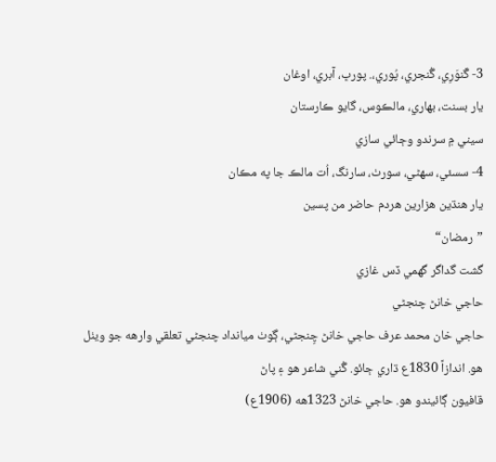3- گَنوَرِي، گُنجري، پُوري،. پورڀ، آبري، اوغان
يار بسنت، بهاري، مالڪوس، گايو ڪارستان
سيني ۾ سرندو وڄائي سازي
4- سسئي، سهڻي، سورٺ، سارنگ، اُت مالڪ جا په مڪان
يار هنڌين هزارين هردم حاضر من پسين
”رمضان“
گشت گداگر گهمي ڏس غازي
حاجي خانڻ چنجڻي
حاجي خان محمد عرف حاجي خانڻ چِنجڻي، ڳوٺ ميانداد چنجڻي تعلقي وارهه جو ويٺل
هو. اندازاً 1830ع ڌاري ڄائو. گُني شاعر هو ۽ پاڻ
قافيون ڳائيندو هو. حاجي خانڻ 1323هه (1906ع)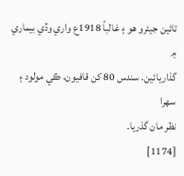تائين جيئرو هو ۽ غالباً 1918ع واري وڏي بيماري ۾
گذاريائين. سندس 80 کن قافيون، ڪي مولود ۽ سهرا
نظر مان گذريا.
[1174]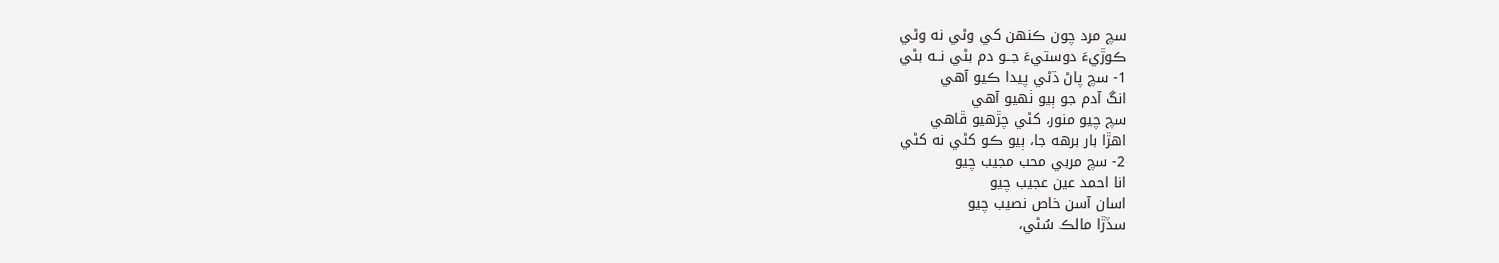سچ مرد چون ڪنهن کي وڻي نه وڻي
ڪوڙيءَ دوستيءَ جــو دم بڻي نــه بڻي
1- سچ پاڻ ڌڻي پيدا ڪيو آهي
انگ آدم جو ٻيو ٺهيو آهي
سچ چيو منور، کڻي چڙهيو ڦاهي
اهڙا بار برهه جا، ٻيو ڪو کڻي نه کڻي
2- سچ مربي محب مجيب چيو
انا احمد عين عجيب چيو
اسان آسن خاص نصيب چيو
سڏڙا مالڪ سُڻي،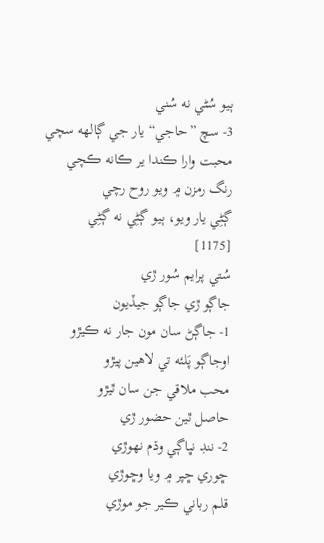ٻيو سُڻي نه سُني
3- سچ ”حاجي“ يار جي ڳالهه سچي
محبت وارا ڪندا ير ڪانه ڪچي
رنگ رمزن ۾ ويو روح رچي
ڳڻِي يار ويو، ٻيو ڳڻِي نه ڳڻِي
[1175]
سُتي پرايم سُور ڙي
جاڳو ڙي جاڳو جيڏيون
1- جاڳڻ سان مون جار نه ڪيڙو
اوجاڳو پَلئه تي لاهين پيڙو
محب ملاقي جن سان ٿيڙو
حاصل ٿين حضور ڙي
2- ننڊ نڀاڳي وڌم نهوڙي
ڇوري ڇپر ۾ ويا وڇوڙي
قلم رباني ڪير جو موڙي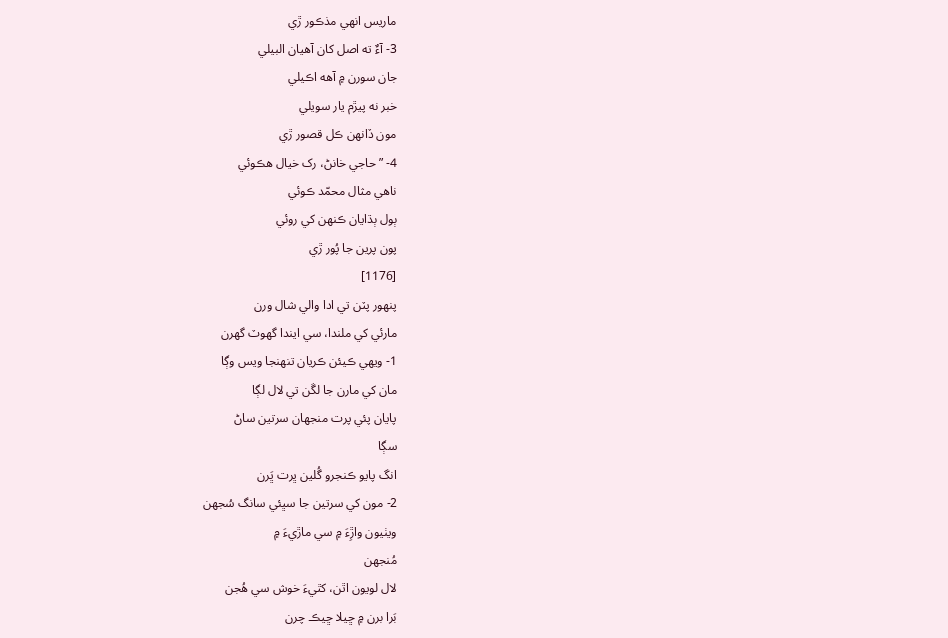ماريس انهي مذڪور ڙي
3- آءٌ ته اصل کان آهيان البيلي
جان سورن ۾ آهه اڪيلي
خبر نه پيڙم يار سويلي
مون ڏانهن ڪل قصور ڙي
4- ”حاجي خانڻ، رک خيال هڪوئي
ناهي مثال محمّد ڪوئي
ٻول ٻڌايان ڪنهن کي روئي
پون پرين جا پُور ڙي
[1176]
پنهور پٽن تي ادا والي شال ورن
مارئي کي ملندا، سي ايندا گهوٽ گهرن
1- ويهي ڪيئن ڪريان تنهنجا ويس وڳا
مان کي مارن جا لڱن تي لال لڳا
پايان پئي پرت منجهان سرتين ساڻ
سڳا
انگ پايو ڪنجرو گُلين ڀرت ڀَرن
2- مون کي سرتين جا سڀئي سانگ سُجهن
ويٺيون واڙِءَ ۾ سي ماڙيءَ ۾
مُنجهن
لال لويون اٿن، کٿيءَ خوش سي هُجن
بَرا برن ۾ ڇيلا ڇيڪ چرن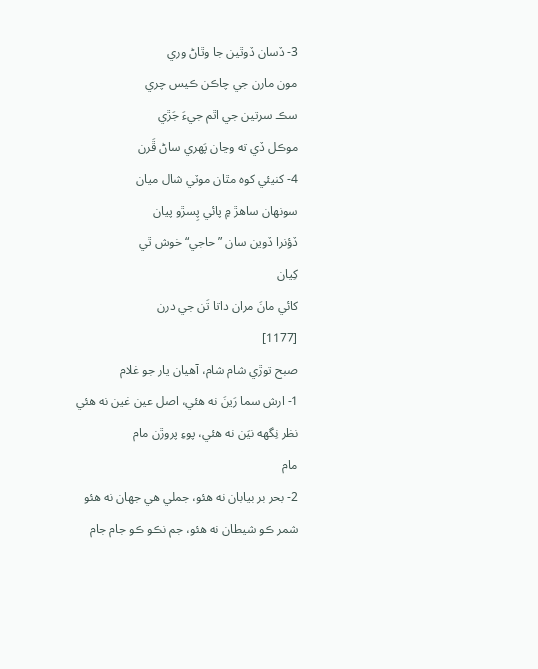3- ڏسان ڏوٿين جا وٿاڻ وري
مون مارن جي چاڪن ڪيس چري
سڪ سرتين جي اٿم جيءَ جَڙي
موڪل ڏي ته وڃان پَهري ساڻ ڦَرن
4- کنيئي کوه مٿان موٽي شال ميان
سونهان ساهڙ ۾ پائي پِسڙو پيان
ڏؤنرا ڏوين سان ”حاجي“ خوش ٿي
کِيان
کائي مانَ مران داتا تَن جي درن
[1177]
صبح توڙي شام شام، آهيان يار جو غلام
1- ارش سما رَينَ نه هئي، اصل عين غين نه هئي
نظر نِگهه نيَن نه هئي، پوءِ پروڙن مام
مام
2- بحر بر بيابان نه هئو، جملي هي جهان نه هئو
شمر ڪو شيطان نه هئو، جم نڪو ڪو جام جام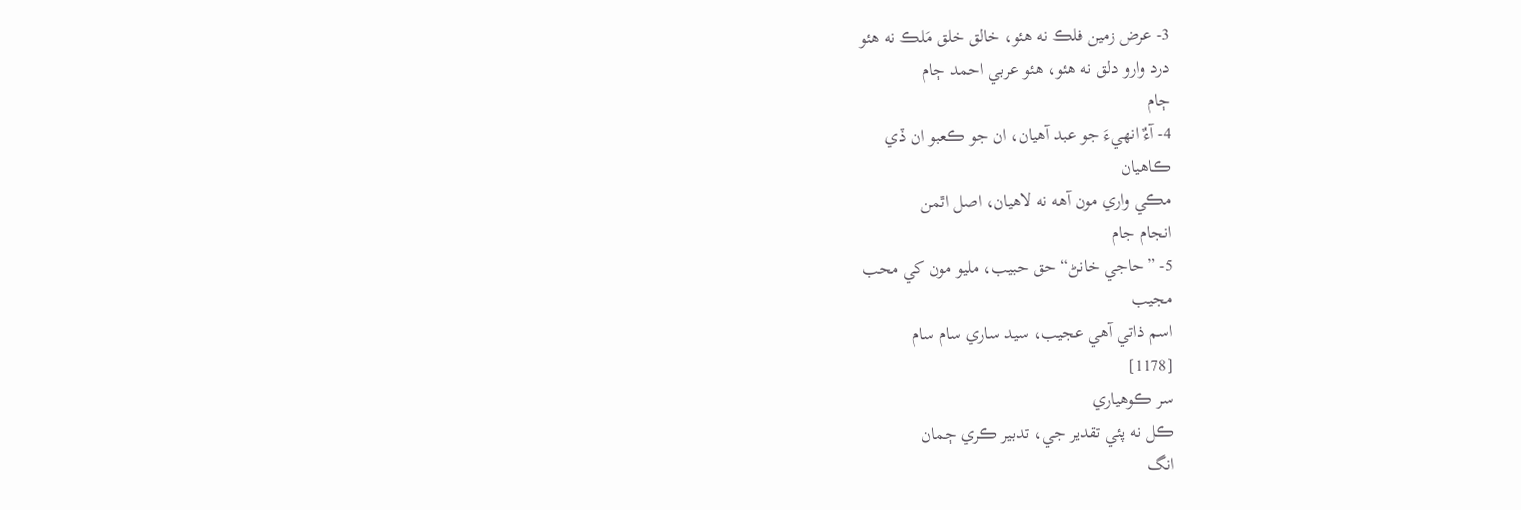3- عرض زمين فلڪ نه هئو، خالق خلق مَلڪ نه هئو
درد وارو دلق نه هئو، هئو عربي احمد ڄام
ڄام
4- آءٌ انهيءَ جو عبد آهيان، ان جو ڪعبو ان ڏي
ڪاهيان
مڪي واري مون آهه نه لاهيان، اصل اٿمن
انجام جام
5- ”حاجي خانڻ“ حق حبيب، مليو مون کي محب
مجيب
اسم ذاتي آهي عجيب، سيد ساري سام سام
[1178]
سر ڪوهياري
ڪل نه پئي تقدير جي، تدبير ڪري ڄمان
انگ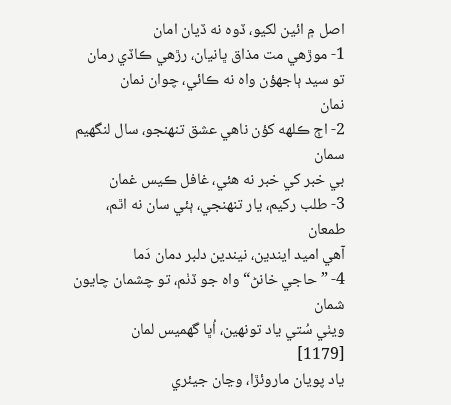اصل ۾ ائين لکيو، ڏوه نه ڏيان امان
1- موڙهي مت مذاق ڀانيان، رڙهي ڪاڏي رمان
تو سيد ٻاجهؤن واه نه ڪائي، چوان نمان
نمان
2- اڄ ڪلهه کؤن ناهي عشق تنهنجو، سال لنگهيم
سمان
بي خبر کي خبر نه هئي، غافل ڪيس غمان
3- طلب رکيم، يار تنهنجي، ٻئي سان نه اٿم،
طمعان
آهي اميد ايندين، نيندين دلبر دمان دَما
4- ”حاجي خانڻ“ واه جو ڏٺم، تو چشمان چايون
شمان
ويٺي سُتي ياد تونهين، اُڀا گهميس لمان
[1179]
ياد پويان ماروئڙا، وڃان جيئري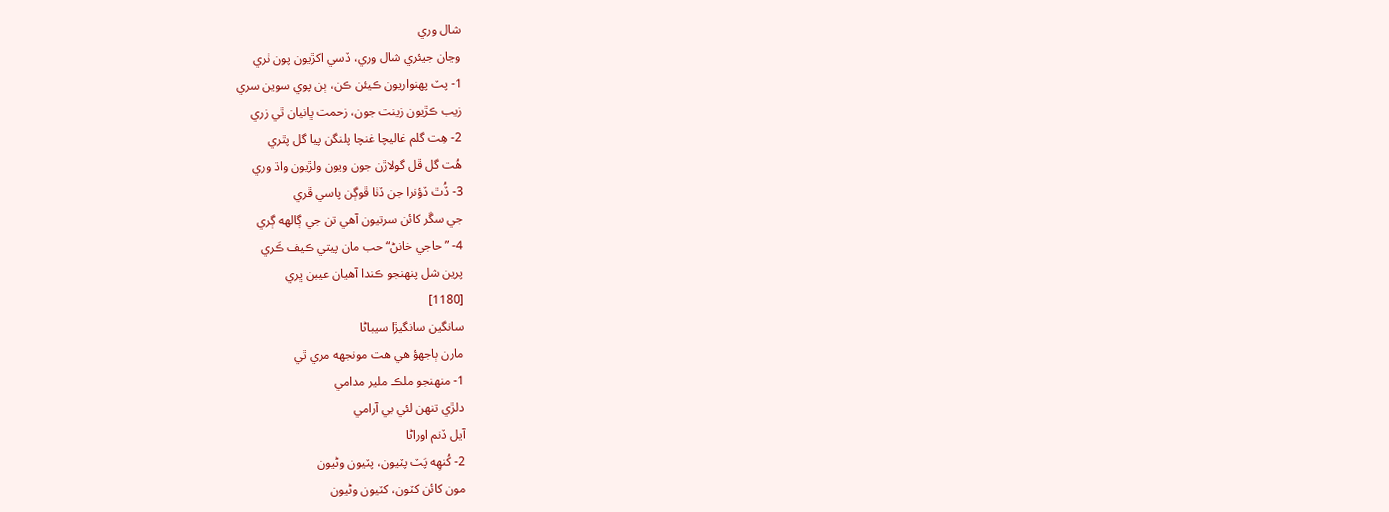شال وري
وڃان جيئري شال وري، ڏسي اکڙيون پون ٺري
1- پٽ پهنواريون ڪيئن ڪن، ٻن پوي سوين سري
زيب ڪڙيون زينت جون، زحمت ڀانيان ٿي زري
2- هِت گلم غاليچا غنچا پلنگن پيا گل پٿري
هُت گل ڦل گولاڙن جون ويون ولڙيون واڌ وري
3- ڏُٿ ڏؤنرا جن ڏٺا ڦوڳن پاسي ڦري
جي سڱر کائن سرتيون آهي تن جي ڳالهه ڳري
4- ”حاجي خانڻ“ حب مان پيتي ڪيف ڪَري
پرين شل پنهنجو ڪندا آهيان عيبن ڀري
[1180]
سانگين سانگيڙا سيباڻا
مارن ٻاجهؤ هي هت مونجهه مري ٿي
1- منهنجو ملڪ ملير مدامي
دلڙي تنهن لئي بي آرامي
آيل ڏنم اوراڻا
2- کُنهِه پَٽ پٽيون، پٽيون وڻيون
مون کائن کٽون، کٽيون وڻيون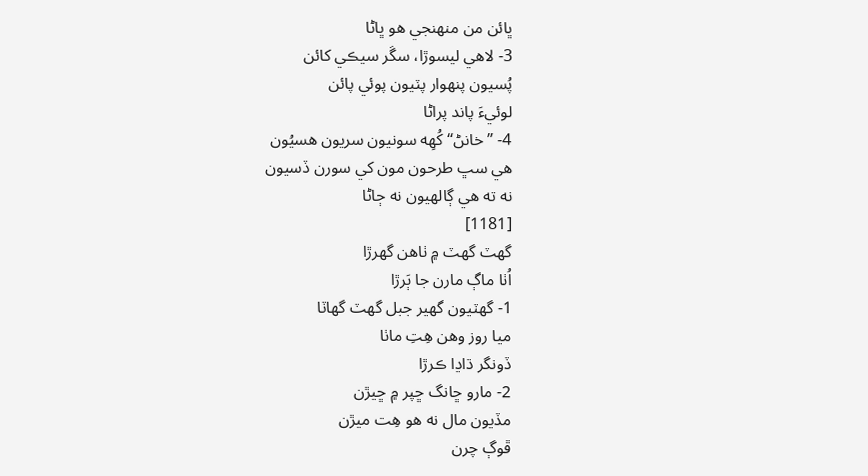ڀائن من منهنجي هو ڀاڻا
3- لاهي ليسوڙا، سڱر سيڪي کائن
پُسيون پنهوار پٽيون پوئي پائن
لوئيءَ پاند پراڻا
4- ”خانڻ“ کُهِه سونيون سريون هسيُون
هي سڀ طرحون مون کي سورن ڏسيون
نه ته هي ڳالهيون نه ڄاڻا
[1181]
گهٽ گهٽ ۾ ٺاهن گهرڙا
اُٺا ماڳ مارن جا ٻَرڙا
1- گهٽيون گهير جبل گهٽ گهاٽا
ميا روز وهن هِتِ ماٺا
ڏونگر ڌاڍا ڪرڙا
2- مارو ڇانگ ڇپر ۾ ڇيڙن
مڏيون مال نه هو هِت ميڙن
ڦوڳ چرن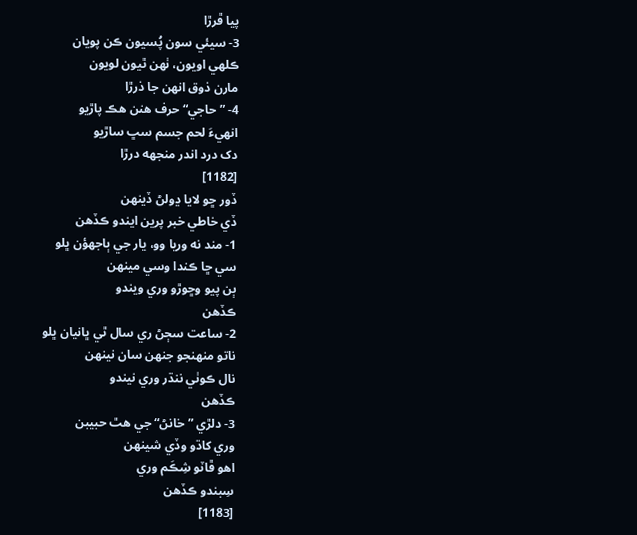پيا ڦرڙا
3- سيئي سون پُسيون ڪن پويان
ڪلهي اويون، ٺهن ٿيون لويون
مارن ذوق انهن جا ذرڙا
4- ”حاجي“ حرف هنن هڪ پاڙيو
انهيءَ لحم جسم سڀ ساڙيو
دک درد اندر منجهه درڙا
[1182]
ڏور ڇو لايا ڍولڻ ڏينهن
ڏي خاطي خبر پرين ايندو ڪڏهن
1- مند نه وريا وو، يار جي ٻاجهؤن ڀلو
سي ڇا ڪندا وسي مينهن
ٻن پيو وڇوڙو وري ويندو
ڪڏهن
2- ساعت سڄڻ ري سال ٿي ڀانيان ڀلو
ناتو منهنجو جنهن سان نينهن
نال ڪوٺي ننڌر وري نيندو
ڪڏهن
3- دلڙي ”خانڻ“ جي هٿ حبيبن
وري کاڌو وڏي شينهن
اهو ڦاٽو شِڪَم وري
سِبندو ڪڏهن
[1183]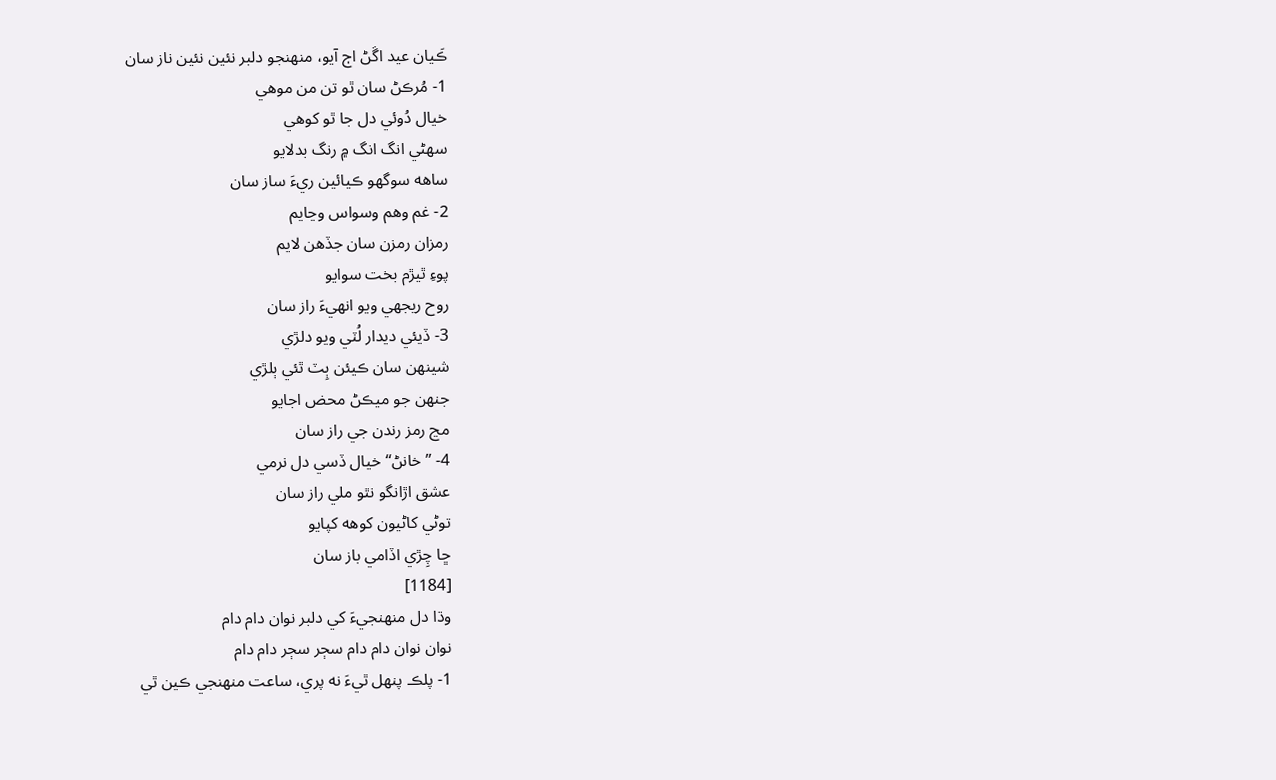ڪَيان عيد اڱڻ اڄ آيو، منهنجو دلبر نئين نئين ناز سان
1- مُرڪڻ سان ٿو تن من موهي
خيال دُوئي دل جا ٿو کوهي
سهڻي انگ انگ ۾ رنگ بدلايو
ساهه سوگهو ڪيائين ريءَ ساز سان
2- غم وهم وسواس وڃايم
رمزان رمزن سان جڏهن لايم
پوءِ ٿيڙم بخت سوايو
روح ريجهي ويو انهيءَ راز سان
3- ڏيئي ديدار لُٽي ويو دلڙي
شينهن سان ڪيئن ٻِٽ ٿئي ٻلڙي
جنهن جو ميڪڻ محض اجايو
مڃ رمز رندن جي راز سان
4- ”خانڻ“ خيال ڏسي دل نرمي
عشق اڙانگو نٿو ملي راز سان
توڻي کاڻيون کوهه کپايو
ڇا چِڙي اڏامي باز سان
[1184]
وڌا دل منهنجيءَ کي دلبر نوان دام دام
نوان نوان دام دام سڄر سڄر دام دام
1- پلڪ پنهل ٿيءَ نه پري، ساعت منهنجي ڪين ٿي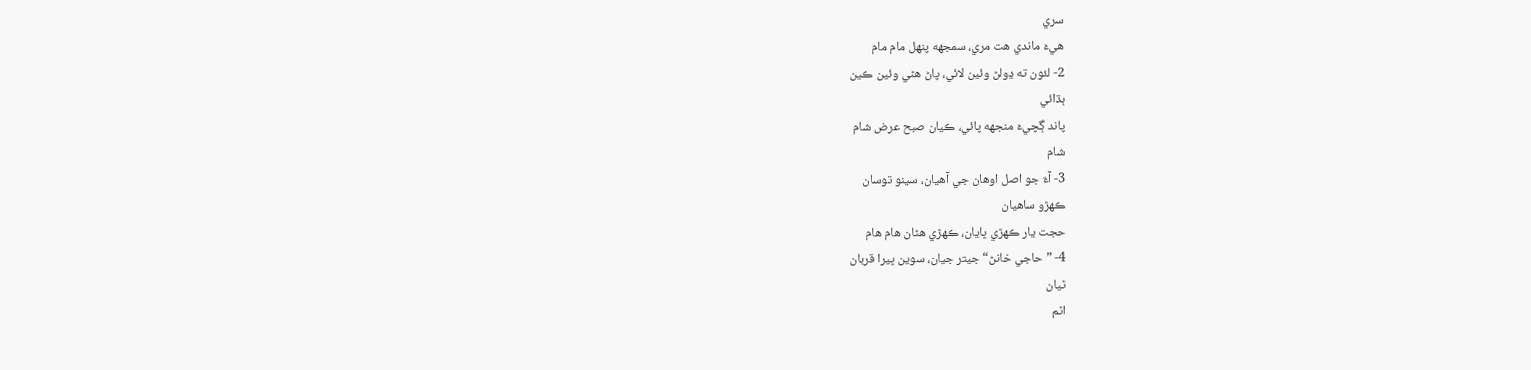سري
هيءَ ماندي هت مري، سمجهه پنهل مام مام
2- لئون ته ڍولڻ وئين لائي، پاڻ هڻي وئين ڪين
ٻڌائي
پاند ڳچيءَ منجهه پائي، ڪيان صبح عرض شام
شام
3- آءٌ جو اصل اوهان جي آهيان، سينو توسان
ڪهڙو ساهيان
حجت يار ڪهڙي ڀايان، ڪهڙي هڻان هام هام
4- ”حاجي خانڻ“ جيتر جيان، سوين ڀيرا قربان
ٿيان
اٿم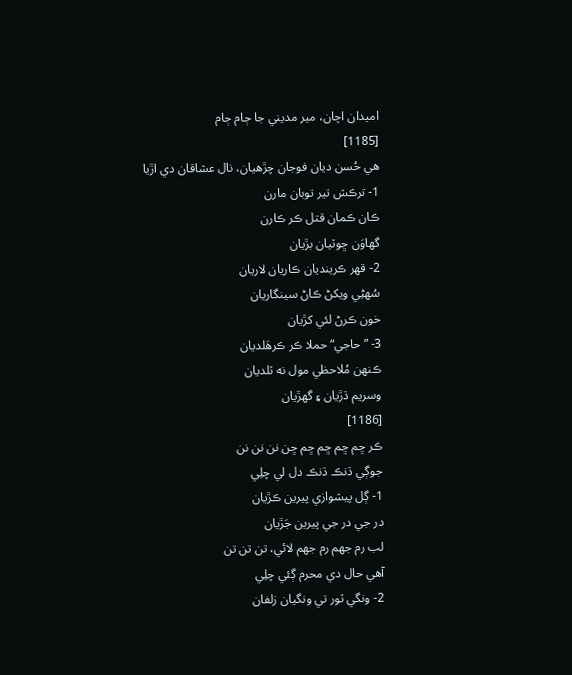اميدان اچان، مير مديني جا ڄام ڄام
[1185]
هي حُسن ديان فوجان چڙهيان، نال عشاقان دي اڙيا
1- ترڪش تير توبان مارن
ڪان ڪمان قتل ڪر ڪارن
گهاوَن ڇوٽيان بڙيان
2- قهر ڪرينديان ڪاريان لاريان
سُهڻِي ويکڻ ڪاڻ سينگاريان
خون ڪرڻ لئي کڙيان
3- ”حاجي“ حملا ڪر ڪرهَلديان
ڪنهن مُلاحظي مول نه ٽلديان
وسريم ڌڙيان ۽ گهڙيان
[1186]
ڪر ڇم ڇم ڇم ڇم ڇن نن نن نن
جوڳي ڌنڪ ڌنڪ دل لي چلِي
1- ڳل پيشوازي پيرين ڪڙيان
در جي در جي پيرين جَڙيان
لب رم جهم رم جهم لائي، تن تن تن
آهي حال دي محرم ڳئي چلِي
2- ونگي ٽور تي ونگيان زلفان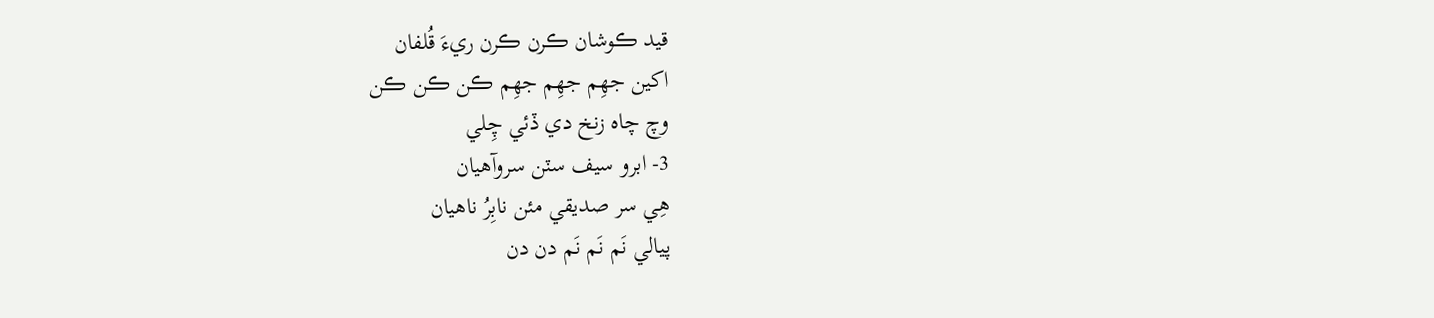قيد ڪوشان ڪرن ڪرن ريءَ قُلفان
اکين جهِم جهِم جهِم ڪن ڪن ڪن
وچ چاه زنخ دي ڏئي چِلي
3- ابرو سيف سٽن سروآهيان
هِي سر صديقي مئن نابِرُ ناهيان
پيالي نَم نَم نَم دن دن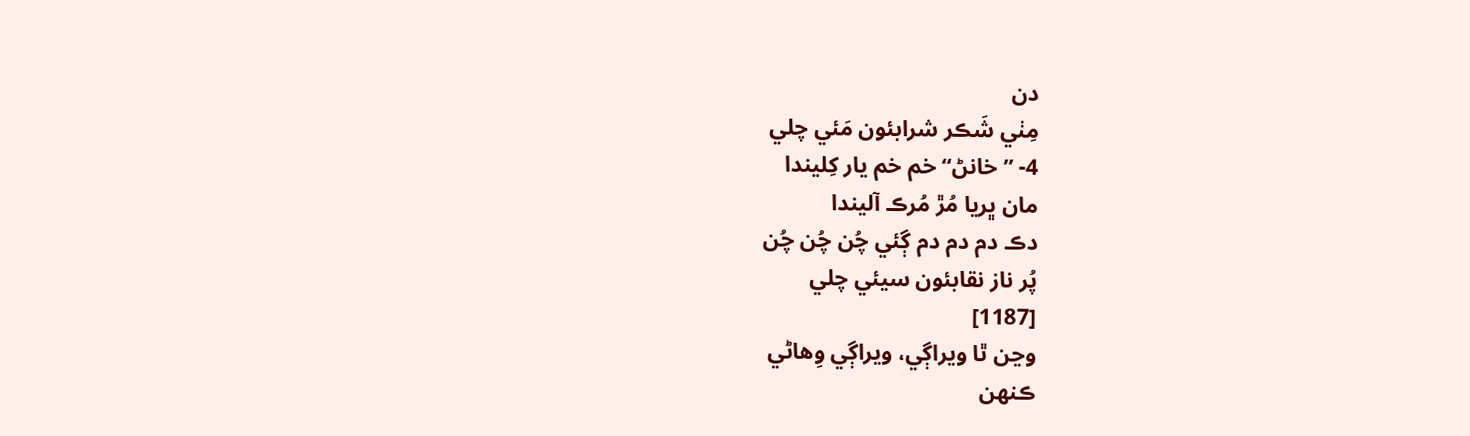دن
مِٺي شَڪر شرابئون مَئي چلي
4- ”خانڻ“ خم خم يار کِليندا
مان ڀريا مُڙ مُرڪ آليندا
دڪ دم دم دم ڳئي چُن چُن چُن
پُر ناز نقابئون سيئي چلي
[1187]
وڃن ٿا ويراڳي، ويراڳي وِهاڻي
ڪنهن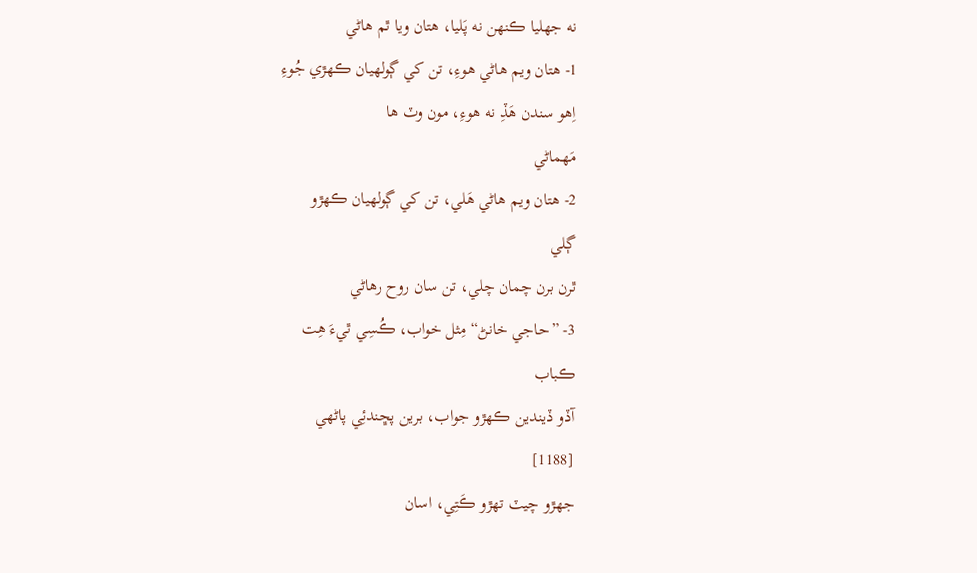نه جهليا ڪنهن نه پَليا، هتان ويا ٿم هاڻي
1- هتان ويم هاڻي هوءِ، تن کي ڳولهيان ڪهڙي جُوءِ
اِهو سندن هَڏِ نه هوءِ، مون وٽ ها
مَهماڻي
2- هتان ويم هاڻي هَلي، تن کي ڳولهيان ڪهڙو
ڳلي
ٿرن برن چمان چلي، تن سان روح رهاڻي
3- ”حاجي خانڻ“ مِثل خواب، ڪُسِي ٿيءَ هِت
ڪباب
آڏو ڏيندين ڪهڙو جواب، برين پڇندئِي پاڻهي
[1188]
جهڙو چيٽ تهڙو ڪَتِي، اسان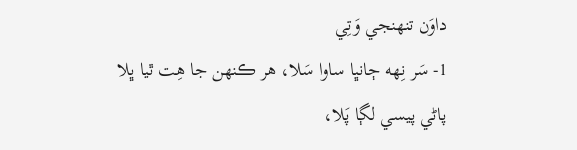داوَن تنهنجي وَتِي
1- سَر نِهه ڄانڀا ساوا سَلا، هر ڪنهن جا هِت ٿيا ڀلا
پاڻي پيسي لڳا پَلا،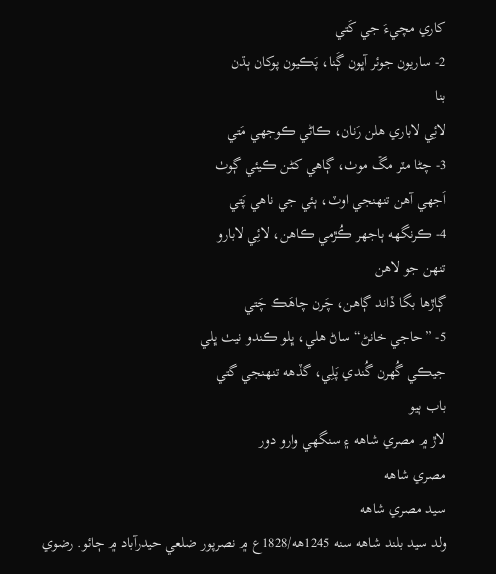کاري مچيءَ جي کَتي
2- ساريون جوئر آڀون ڳَنا، پَڪيون پوکان ٻڌن
بنا
لائِي لاباري هلن رَنان، ڪاڻي ڪوجهي مَتي
3- چڻا مٽر مڱ موٺ، ڳاهي کڻن ڪيئي ڳوٺ
اَجهي آهن تنهنجي اوٽ، ٻئي جي ناهي پَتي
4- ڪرنگهه ٻاجهر ڪُڙمي ڪاهن، لائِي لابارو
تنهن جو لاهن
ڳاڙها بگا ڏاند ڳاهن، چَرن چاهَڪ چَتي
5- ”حاجي خانڻ“ ساڻ هلي، ڀلو ڪندو نيٺ ڀلي
جيڪي گُهرن گُندي پَلِي، گڏهه تنهنجي گتي
باب ٻيو
لاڙ ۾ مصري شاهه ۽ سنگهي وارو دور
مصري شاهه
سيد مصري شاهه
ولد سيد بلند شاهه سنه 1245هه/1828ع ۾ نصرپور ضلعي حيدرآباد ۾ ڄائو. رضوي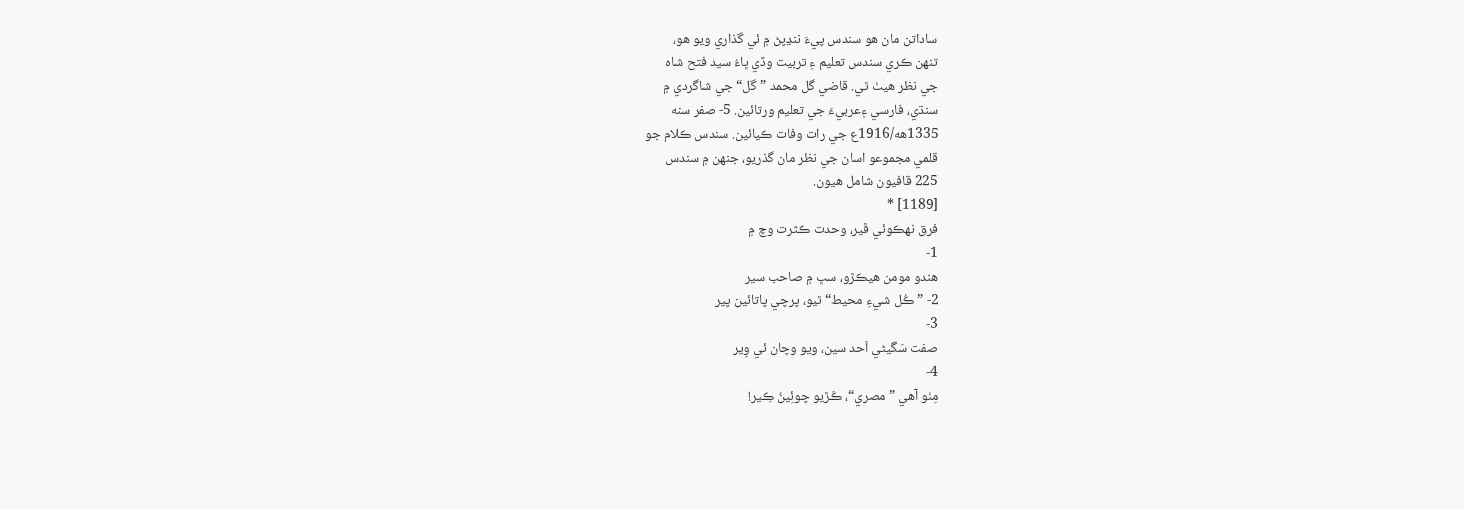ساداتن مان هو سندس پيءَ ننڍپڻ ۾ ئي گذاري ويو هو،
تنهن ڪري سندس تعليم ۽ تربيت وڏي ڀاءُ سيد فتح شاه
جي نظر هيٺ ٿي. قاضي گل محمد ”گل“ جي شاگردي ۾
سنڌي، فارسي ۽عربيءَ جي تعليم ورتائين. 5- صفر سنه
1335هه/1916ع جي رات وفات ڪيائين. سندس ڪلام جو
قلمي مجموعو اسان جي نظر مان گذريو، جنهن ۾ سندس
225 قافيون شامل هيون.
[1189] *
فرق نهڪوئي ڦير، وحدت ڪثرت وچ ۾
1-
هندو مومن هيڪڙو، سڀ ۾ صاحب سير
2- ”ڪُل شيءِ محيط“ ٿيو، پرچي پاتائين پير
3-
صفت سَڱيڻي اَحد سين، ويو وچان ئي وِير
4-
مِٺو آهي ”مصري“، ڪَڙيو چوئِينُ ڪِير!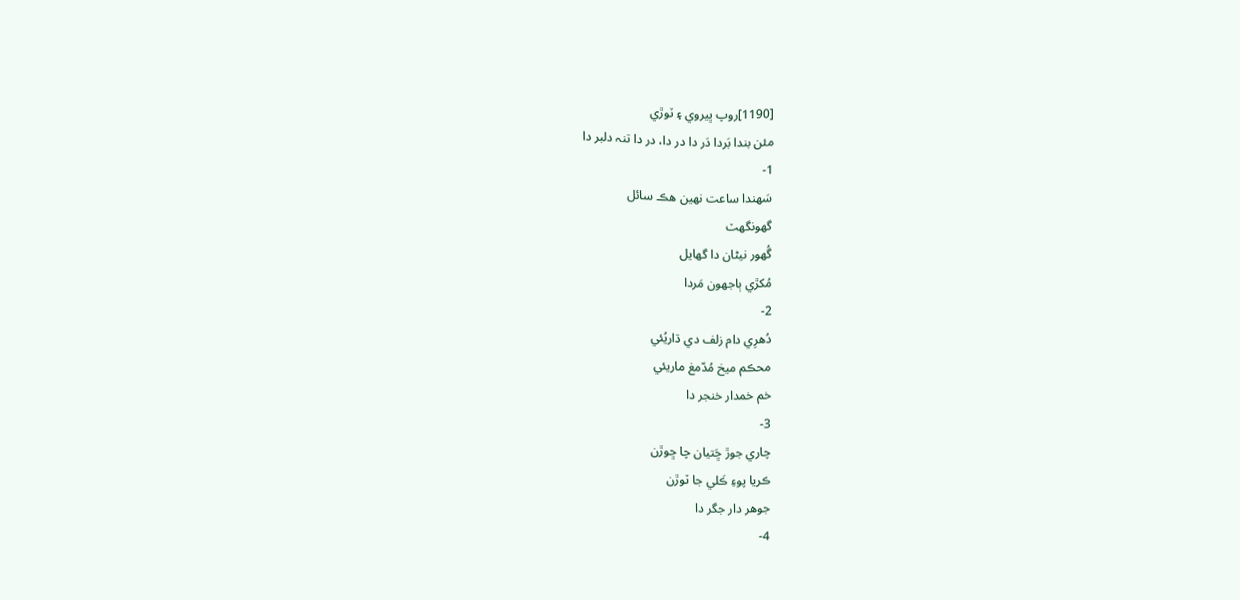[1190]روپ ڀيروي ۽ ٽوڙي
مئن بندا بَردا دَر دا در دا، در دا تنہ دلبر دا
1-
سَهندا ساعت نهين هڪ سائل
گهونگهٽ
گُهور نيڻان دا گهايل
مُکڙي ٻاجهون مَردا
2-
دُهرِي دام زلف دي ڌاريُئي
محڪم ميخ مُدّمغ ماريئي
خم خمدار خنجر دا
3-
چاري جوڙ ڇَتيان چا ڇوڙن
ڪريا پوءِ ڪَلي جا ٽوڙن
جوهر دار جگر دا
4-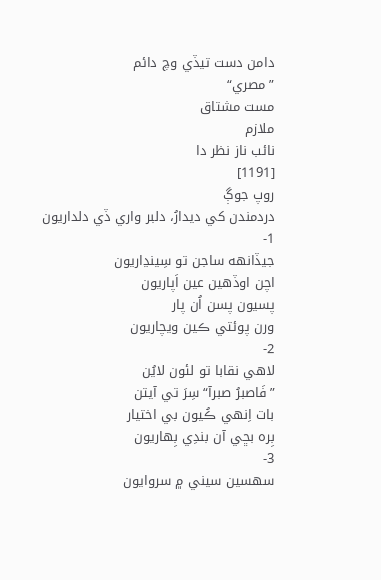دامن دست تيڏي وچ دائم
”مصري“
مست مشتاق
ملازم
نائب ناز نظر دا
[1191]
روپ جوڳ
دردمندن کي ديدارُ، دلبر واري ڏي دلداريون
1-
جيڏانهه ساجن تو سِينڍاريون
اچن اوڏهين عين اَپاريون
پسيون پسن اُن پار
ورن پوئتي ڪين ويچاريون
2-
لاهي نقابا تو لئون لايُن
”فَاصبرُ صبرآ“ سِرَ تي آيتن
بات اِنهي ڪُيون بي اختيار
بِره بڇي آن بندِي بِهاريون
3-
سهسين سيني ۾ سروايون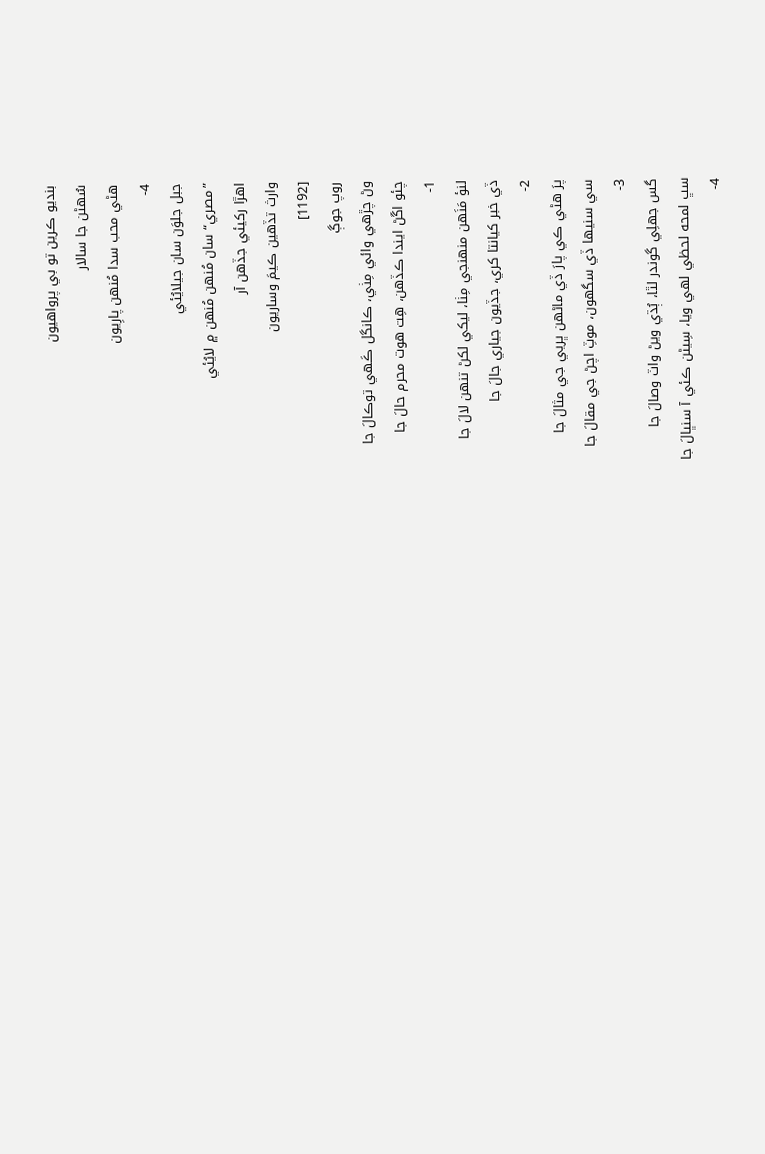بنديو ڪرين تو بي پرواهيون
سُهڻن جا سالار
هڻي محب سدا مُنهن پارِيون
4-
جبل جلوَن سان جيلايُئي
”مصري“ سان مُنهن مُنهن ۾ لايُئي
اهڙا رکيئي جڏهن آر
وارث تڏهين ڪيمَ وساريون
[1192]
روپ جوڳ
وڻ چڙهي وائي مِٺي، ڪانگل ڪَهي توڪالَ جا
چئو اڱڻ ايندا ڪڏهن، هِت هوت محرم حالَ جا
1-
لنؤ مَنَهن منهنجي مِٺا، ليکي لکڻ تنهن لالَ جا
ڏي خبر کيانتا کري، جڏيون جياري جالَ جا
2-
پرَ هڻي ڪي پارَ ڏي ماڻهن ڀريي جي مثالَ جا
سي سنيها ڏي سگهون، موٽِ اچڻ جي مقالَ جا
3-
گس جهلِي گوندر لٿا، ٻُڌي ويڻ واٽ وصالَ جا
سڀ لمحه لحظي لهي ويا، سِيڻن ڪئي آ سنڀالَ جا
4-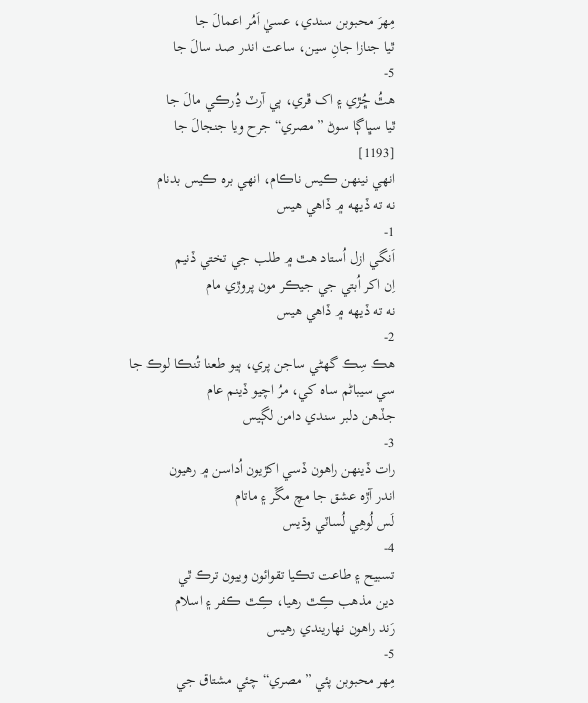مِهرَ محبوبن سندي، عسيٰ اَمُر اعمالَ جا
ٿيا جنازا جانِ سين، ساعت اندر صد سالَ جا
5-
هٿُ ڇُڙي ۽ اک ڦري، ٻي آرٽ ڍُرڪي مالَ جا
ٿيا سڀاڳا سوڻ ”مصري“ جرح ويا جنجالَ جا
[1193]
انهي نينهن ڪيس ناڪام، انهي بره ڪيس بدنام
نه ته ڏيهه ۾ ڏاهي هيس
1-
اَنگي ازل اُستاد هٿ ۾ طلب جي تختي ڏنيم
اِن اکر اُبتي جي جيڪر مون پروڙي مام
نه ته ڏيهه ۾ ڏاهي هيس
2-
هڪ سِڪ گهڻي ساجن پري، ٻيو طعنا تُنڪا لوڪ جا
سي سيباڻم ساه کي، مرُ اچيو ڏينم عام
جڏهن دلبر سندي دامن لڳيس
3-
رات ڏينهن راهون ڏسي اکڙيون اُداسن ۾ رهيون
اندر آڙه عشق جا مچ مڱر ۽ ماتام
لَس لُوهِي لُساٽي وڌيس
4-
تسبيح ۽ طاعت تڪيا تقوائون وييون ترڪ ٿي
دين مذهب ڪِٿ رهيا، ڪِٿ ڪفر ۽ اسلام
رَند راهون نهاريندي رهيس
5-
مِهر محبوبن پئي ”مصري“ چئي مشتاق جي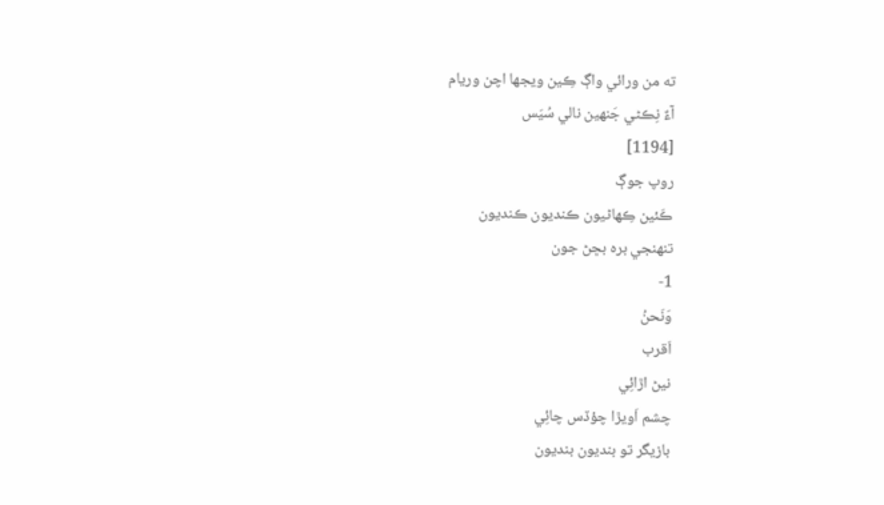ته من ورائي واڳ ڪِين ويجها اچن وريام
آءٌ نِڪڻي جَنهين نالي سُيَس
[1194]
روپ جوڳ
ڪَئين ڪِهاڻيون ڪنديون ڪنديون
تنهنجي بره بڇڻ جون
1-
وَنَحنُ
اَقرب
نيڻ اڙائِي
چشم اَويڙا چؤڏس چائِي
بازيگر تو بنديون بنديون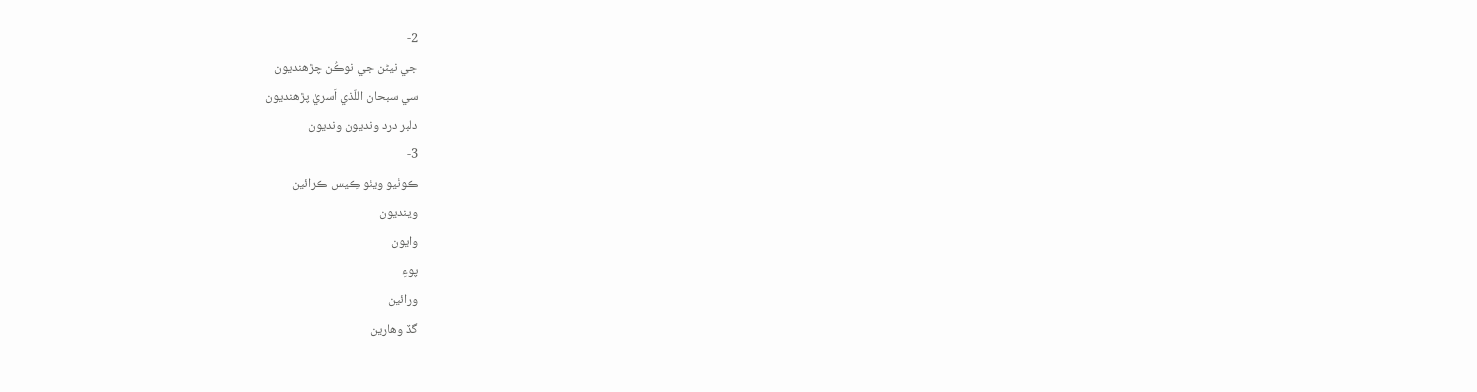2-
جي نيڻن جي نوڪُن چڙهنديون
سي سبحان اللّذي اَسريٰ پڙهنديون
دلبر درد ونديون ونديون
3-
ڪوٺيو ويٺو ڪِيس ڪرائين
وينديون
وايون
پوءِ
ورائين
گڏ وهارين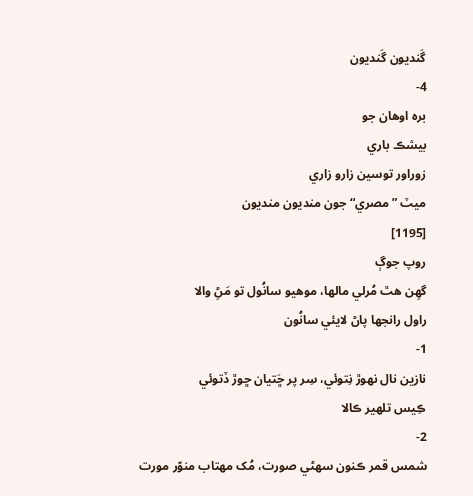گَنديون گَنديون
4-
بره اوهان جو
بيشڪ باري
زوراور توسين زارو زاري
ميٽ ”مصري“ جون منديون منديون
[1195]
روپ جوڳ
گهِن هٿ مُرلي مالها، موهيو سانُول تو مَڻِ والا
راول رانجها پاڻ لايئي سانُون
1-
نازين نال نهوڙ نِتوئي، سِر پر ڇَتيان ڇوڙ ڏتوئي
ڪِيس تلهير ڪالا
2-
شمس قمر ڪنون سهڻي صورت، مُک مهتاب منوّر مورت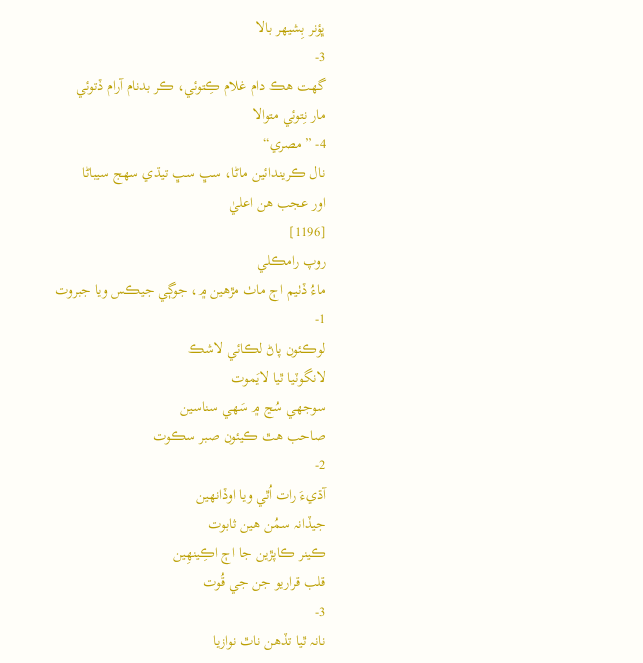ڀؤنر بِشيهر بالا
3-
گهت هڪ دام غلام ڪِتوئي، ڪر بدنام آرام ڏتوئي
مار نِتوئي متوالا
4- ”مصري“
نال ڪريندائين ماڻا، سڀ سڀ تيڌي سهج سيباڻا
اور عجب هن اعليٰ
[1196]
روپ رامڪلي
ماءُ ڏٺيم اڄ ماٺ مڙهين ۾، جوڳي جيڪس ويا جبروت
1-
لوڪئون پاڻ لڪائي لاشڪ
لانگوٽيا ٿيا لايَموت
سوجهي سُڃ ۾ سَهي سناسين
صاحب هٿ ڪيئون صبر سڪوت
2-
آڌيءَ رات اُٿي ويا اوڏانهين
جيڏانہ سمُن هين ثابوت
ڪينر ڪاپڙين جا اڄ اڪِينهِين
قلب قراريو جن جي قُوت
3-
نانہ ٿيا تڏهن ناٿ نوازيا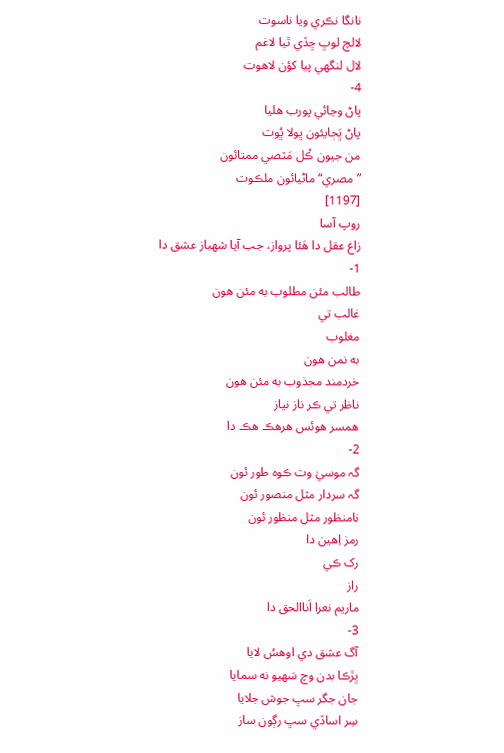نانگا نڪري ويا ناسوت
لالچ لوڀ ڇڏي ٿيا لاغم
لال لنگهي پيا کؤن لاهوت
4-
پاڻ وڃائي پورب هليا
پاڻ ڀَڄايئون ڀولا ڀُوت
من جيون ڪُل مَٽصي ممتائون
”مصري“ ماڻيائون ملڪوت
[1197]
روپ آسا
زاغ عقل دا هَئا پرواز، جب آيا شهباز عشق دا
1-
طالب مئن مطلوب به مئن هون
غالب تي
مغلوب
به نمن هون
خردمند مجذوب به مئن هون
ناظر تي ڪر ناز نياز
همسر هوئس هرهڪ هڪ دا
2-
گہ موسيٰ وت ڪوه طور ئون
گہ سردار مثل منصور ئون
نامنظور مثل منظور ئون
رمز اِهين دا
رک ڪي
راز
ماريم نعرا اَناالحق دا
3-
آگ عشق دي اوهسُ لايا
ڀڙڪا بدن وچ سَهيو نه سمايا
جان جگر سڀ جوش جلايا
سِر اساڏي سڀ رڳون ساز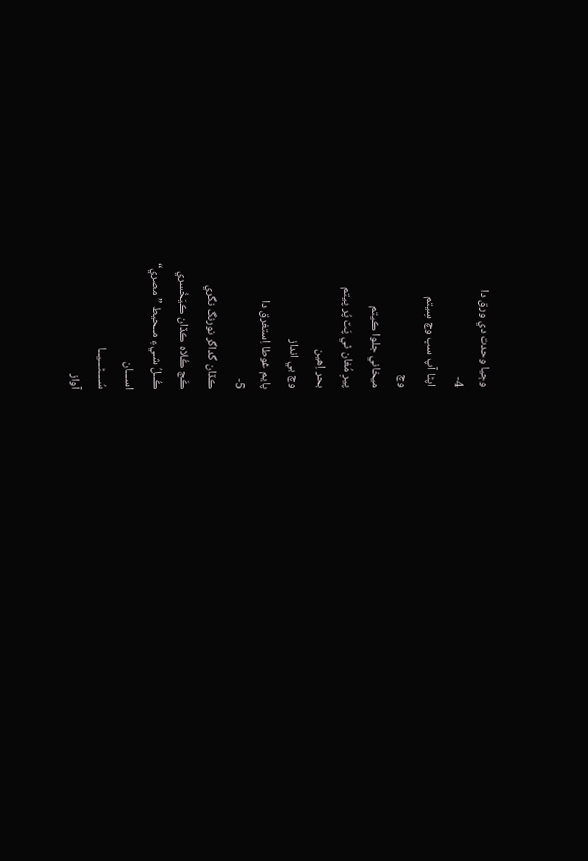وڄيا وحدت دي ورق دا
4-
اپڻا آپ سڀ وچ سِيتم
وچ
ميخاني جلوا ڪيتم
پيرِ مُغان ٿي پَٽ پُر پيتم
بحر اِهين
وچ بي انداز
پايم غوطا اِستغرق دا
5-
ڪڏان گداگر نورنگ نگري
ڪَج ڪُلاه ڪڏان ڪيَخُسري
ڪُــلُ شـيءِ مــحيط ”مصري“
اســـان
سُــــڻـــيــا
آواز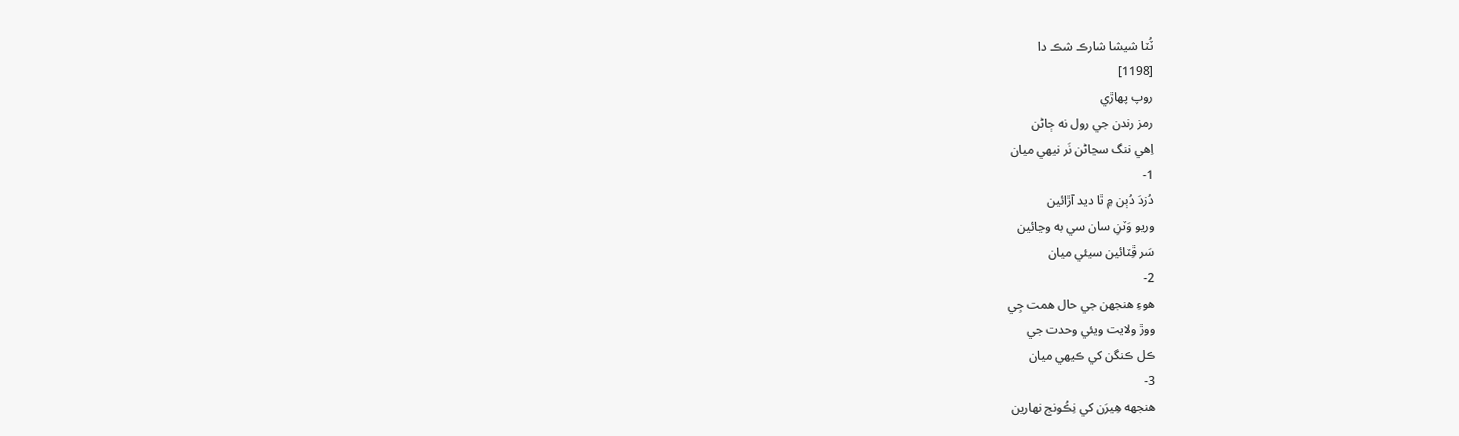ٽُٽا شيشا شارڪ شڪ دا
[1198]
روپ پهاڙي
رمز رندن جي رول نه ڄاڻن
اِهي ننگ سڃاڻن نَر نيهي ميان
1-
دُزدَ دُٻن ۾ ٿا ديد آڙائين
وريو وَٽنِ سان سي به وڃائين
سَر ڦِٽائين سيئي ميان
2-
هوءِ هنجهن جي حال همت جِي
ووڙ ولايت ويئي وحدت جي
ڪل ڪنگن کي ڪيهي ميان
3-
هنجهه هِيرَن کي نِڪُونج نهارين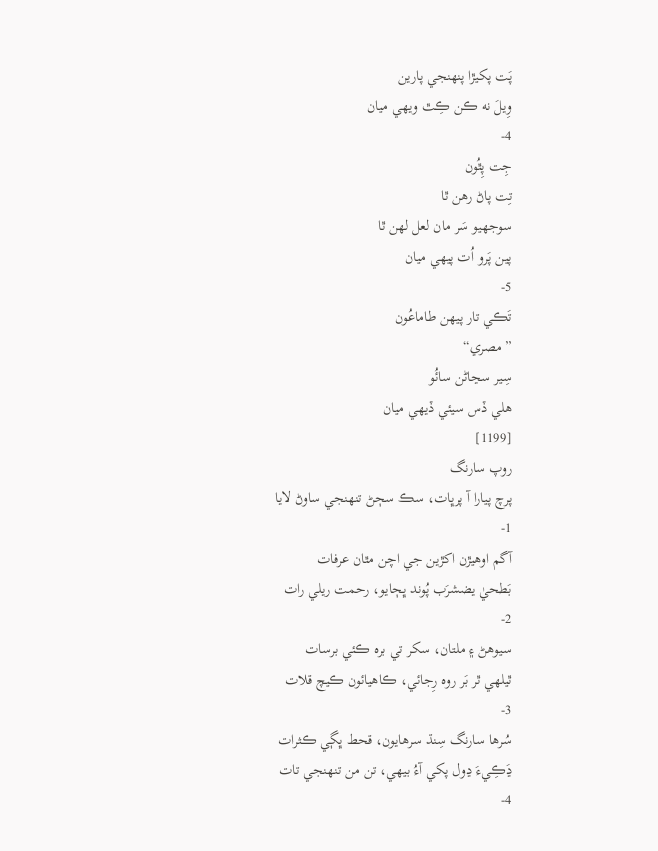پَت پکيڙا پنهنجي پارين
وِيلَ نه ڪن ڪِٿ ويهي ميان
4-
جِت پِٿُون
تِت پاڻ رهن ٿا
سوجهيو سَر مان لعل لهن ٿا
پين پَرو اُت پيهي ميان
5-
تَڪي تار پيهن طاماعُون
”مصري“
سِير سڃاڻن سائُو
هلي ڏس سيئي ڏيهي ميان
[1199]
روپ سارنگ
پرچ پيارا آ پرڀات، سڪ سڄڻ تنهنجي ساوڻ لايا
1-
آگم اوهيڙن اکڙين جي اچن مٿان عرفات
بَطحيٰ يضشرَب پُوند ڀڄايو، رحمت ريلي رات
2-
سيوهڻ ۽ ملتان، سکر تي بره ڪئي برسات
ٿيلهي ٿر بَر روه رِجائي، ڪاهيائون ڪيچ قلات
3-
سُرها سارنگ سِنڌ سرهايون، قحط ڀڳي ڪثرات
ڍَڪِيءَ ڍول پکي آءُ بيهي، تن من تنهنجي تات
4-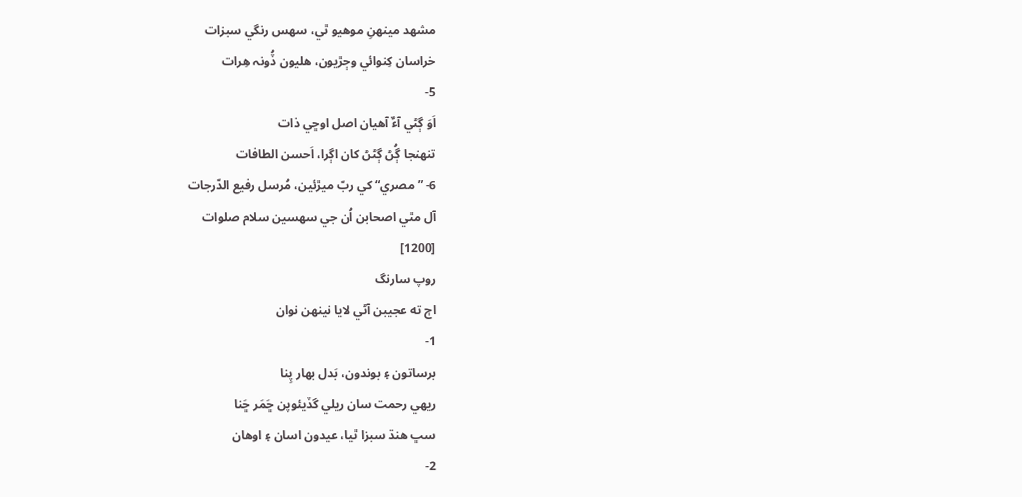مشهد مينهنِ موهيو ٿي، سهس رنگي سبزات
خراسان کِنوائي وڄڙيون، هليون ڏُونہ هِرات
5-
اَوَ ڳڻي آءٌ آهيان اصل اوڇي ذات
تنهنجا ڳُڻ ڳڻڻ کان اڳرا، اَحسن الطافات
6- ”مصري“ کي ربّ ميڙئين، مُرسل رفيع الدّرجات
آل مٿي اصحابن اُن جي سهسين سلام صلوات
[1200]
روپ سارنگ
اڄ ته عجيبن آڻي لايا نينهن نوان
1-
برساتون ۽ بوندون، بَدل بهار پِنا
ريهي رحمت سان ريلي گڏيئوپن ڇَمَر ڇَنا
سڀ هنڌ سبزا ٿيا، عيدون اسان ۽ اوهان
2-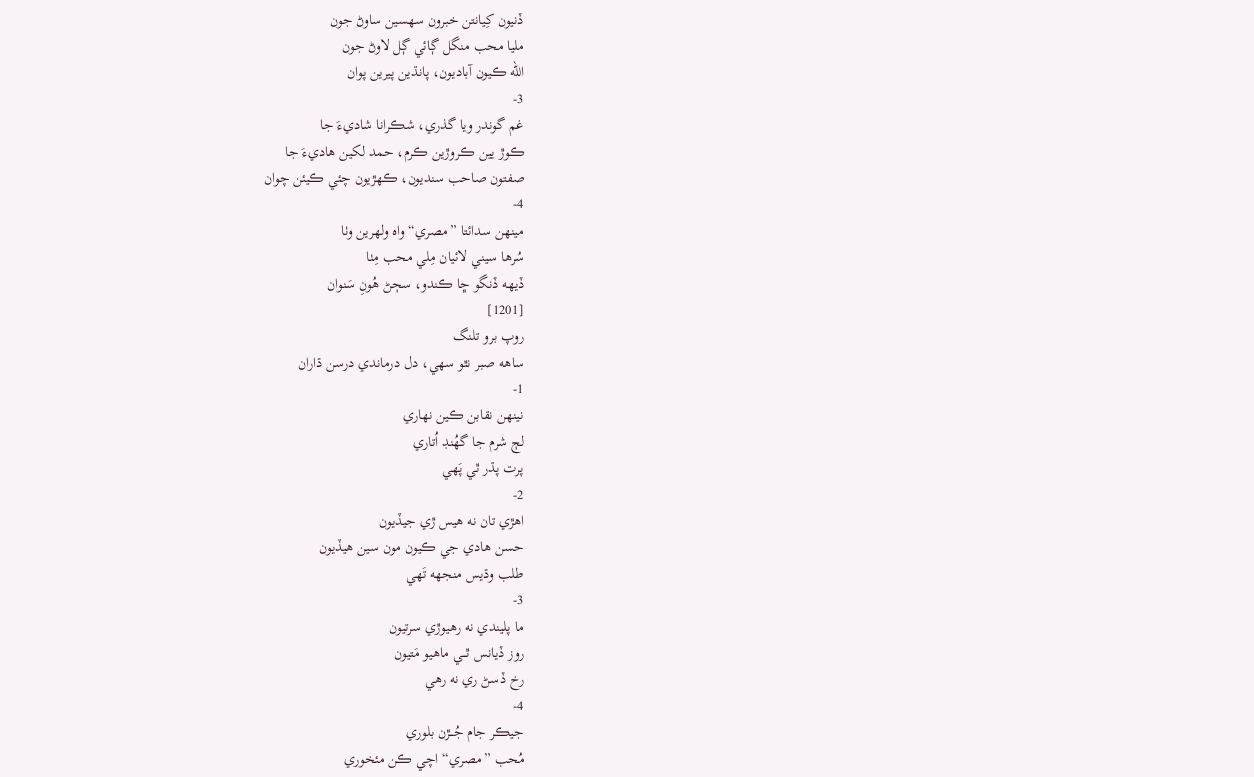ڏنيون کِيانتن خبرون سهسين ساوڻ جون
مليا محب منگل ڳائي ڳل لاوڻ جون
الله ڪيون آباديون، پانڌين پيرين پوان
3-
غم گوندر ويا گذري، شڪرانا شاديءَ جا
ڪوڙ يين ڪروڙين ڪرم، حمد لکين هاديءَ جا
صفتون صاحب سنديون، ڪهڙيون چئي ڪيئن چوان
4-
مينهن سدائتا ”مصري“ واه ولهرين وٺا
سُرها سيني لائيان مِلي محب مِٺا
ڏيهه ڏنگو ڇا ڪندو، سڄڻ هُونِ سَنوان
[1201]
روپ برو تلنگ
ساهه صبر نٿو سهي، دل درماندي درسن ڌاران
1-
نينهن نقابن ڪين نهاري
لڄ شرم جا گهُنڊ اُتاري
پرت پڌر ٿي پَهي
2-
اهڙي تان نه هيس ڙي جيڏيون
حسن هادي جي ڪيون مون سين هيڏيون
طلب وڌيس منجهه تَهي
3-
ما پليندي نه رهيوڙي سرتيون
روز ڏيانس ٿـــي ماهيو مَتيون
رخ ڏسڻ ري نه رهي
4-
جيڪر جام جُـــڙن بلوري
مُحب ”مصري“ اچي ڪن مئخوري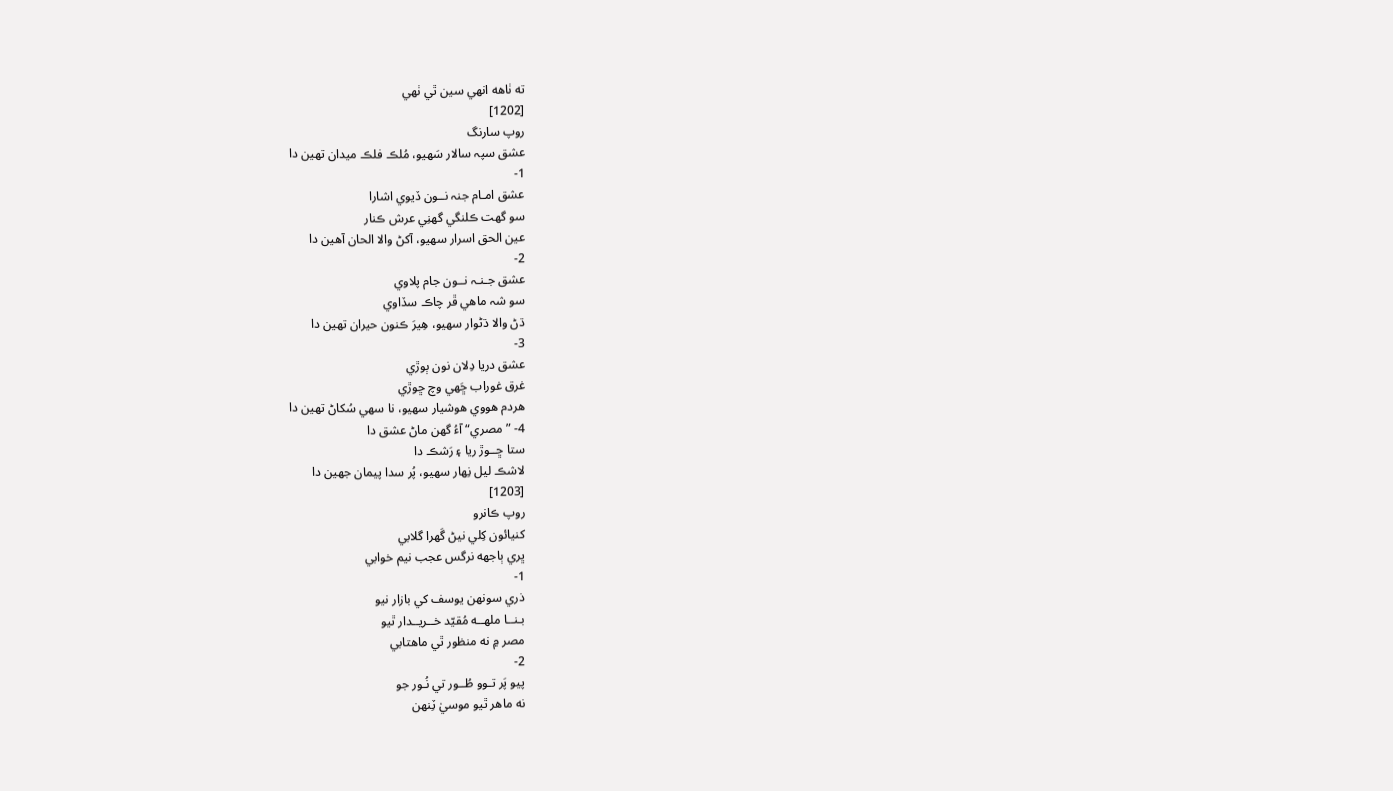ته ٺاهه انهي سين ٿي ٺهي
[1202]
روپ سارنگ
عشق سپہ سالار سَهيو، مُلڪ فلڪ ميدان تهين دا
1-
عشق امـام جنہ نــون ڏيوي اشارا
سو گهت ڪلنگي گهنِي عرش ڪنار
عين الحق اسرار سهيو، آکڻ والا الحان آهين دا
2-
عشق جـنـہ نــون جام پلاوي
سو شہ ماهي ڦر چاڪ سڏاوي
ڌڻ والا ڌڻوار سهيو، هِيرَ ڪنون حيران تهين دا
3-
عشق دريا دِلان نون ٻوڙي
غرق غوراب ڇَهي وچ ڇوڙي
هردم هووي هوشيار سهيو، نا سهي سُکاڻ تهين دا
4- ”مصري“ آءُ گهن ماڻ عشق دا
ستا ڇــوڙ ريا ۽ رَشڪ دا
لاشڪ ليل نِهار سهيو، پُر سدا پيمان جهين دا
[1203]
روپ ڪانرو
کنيائون کِلي نيڻ گَهرا گلابي
ڀري ٻاجهه نرگس عجب نيم خوابي
1-
ذري سونهن يوسف کي بازار نيو
بـنــا ملهــه مُقيّد خــريــدار ٿيو
مصر ۾ نه منظور ٿي ماهتابي
2-
پيو پَر تـوو طُــور تي نُـور جو
نه ماهر ٿيو موسيٰ ٽِنهن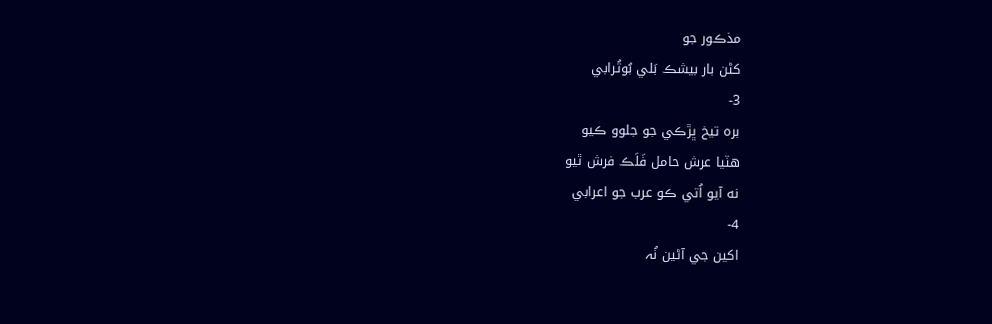مذڪور جو
کڻن بار بيشڪ بَلي بُوتُرابي
3-
بره تيخ ڀڙڪي جو جلوو ڪيو
هٽيا عرش حامل فَلَڪ فرش ٿيو
نه آيو اُتي ڪو عرب جو اعرابي
4-
اکين جي آڻين نُہ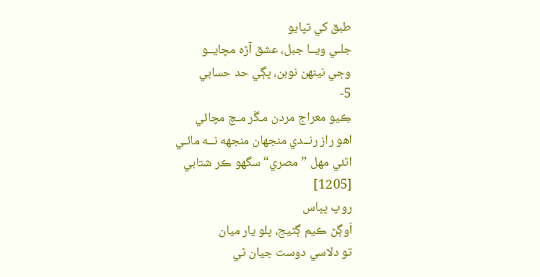طبق کي تپايو
جلـي ويــا جبل، عشق آڙه مچايــو
وڄي نينهن نوبن، ڀڳي حد حسابي
5-
ڪِيو معراج مردن مـڱر مـچ مچائي
اهو راز رنــدي منجهان منجهه نــه مائـي
اٿئي مهل ”مصري“ سگهو ڪر شتابي
[1205]
روپ ڀڀاس
اَوڳڻ ڪيم ڳڻيج، ڀلو يار ميان
تو دلاسي دوست جيان ٿي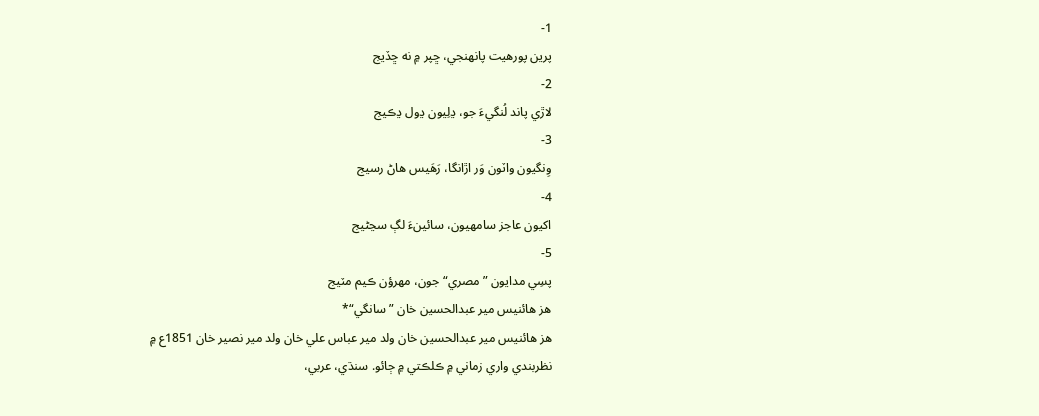1-
پرين پورهيت پانهنجي، ڇپر ۾ نه ڇڏيج
2-
لاڙي پاند لُنگيءَ جو، ڍلِيون ڍول ڍڪيج
3-
وِنگيون واٽون وَر اڙانگا، رَهَيس هاڻ رسيج
4-
اکيون عاجز سامهيون، سائينءَ لڳ سڃڻيج
5-
پسِي مدايون ”مصري“ جون، مهرؤن ڪيم مٽيج
هز هائنيس مير عبدالحسين خان ”سانگي“*
هز هائنيس مير عبدالحسين خان ولد مير عباس علي خان ولد مير نصير خان 1851ع ۾
نظربندي واري زماني ۾ ڪلڪتي ۾ ڄائو. سنڌي، عربي،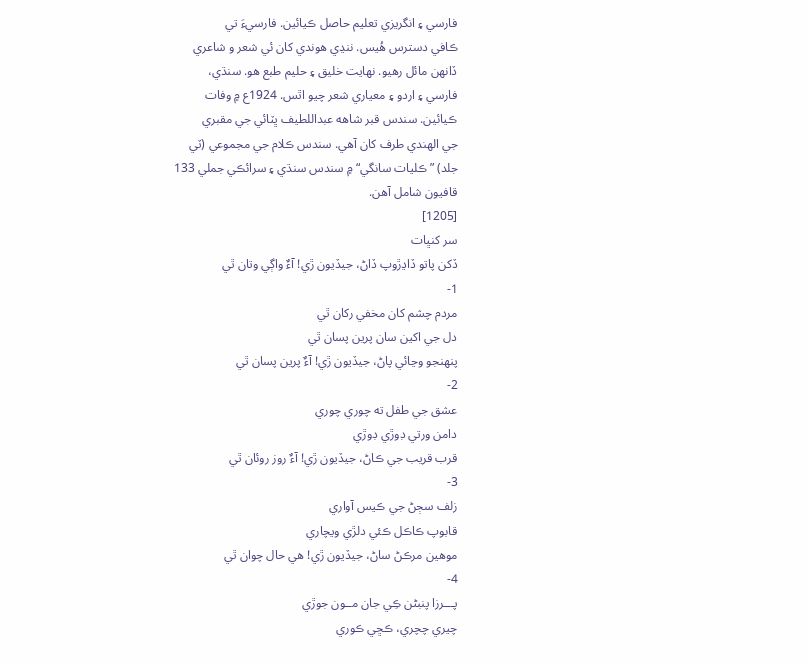فارسي ۽ انگريزي تعليم حاصل ڪيائين. فارسيءَ تي
ڪافي دسترس هُيس. ننڍي هوندي کان ئي شعر و شاعري
ڏانهن مائل رهيو. نهايت خليق ۽ حليم طبع هو. سنڌي،
فارسي ۽ اردو ۽ معياري شعر چيو اٿس. 1924ع ۾ وفات
ڪيائين. سندس قبر شاهه عبداللطيف ڀٽائي جي مقبري
جي الهندي طرف کان آهي. سندس ڪلام جي مجموعي (ٽي
جلد) ”ڪليات سانگي“ ۾ سندس سنڌي ۽ سرائڪي جملي 133
قافيون شامل آهن.
[1205]
سر کنڀات
ڏکن پاتو ڏاڍڙوپ ڏاڻ، جيڏيون ڙي! آءٌ واڳي وتان ٿي
1-
مردم چشم کان مخفي رکان ٿي
دل جي اکين سان پرين پسان ٿي
پنهنجو وڃائي پاڻ، جيڏيون ڙي! آءٌ پرين پسان ٿي
2-
عشق جي طفل ته چوري چوري
دامن ورتي ڊوڙي ڊوڙي
قرب قريب جي ڪاڻ، جيڏيون ڙي! آءٌ روز روئان ٿي
3-
زلف سڄڻ جي ڪيس آواري
قابوپ ڪاڪل ڪئي دلڙي ويچاري
موهين مرڪڻ ساڻ، جيڏيون ڙي! هي حال چوان ٿي
4-
پـــرزا پنبڻن ڪِي جان مــون جوڙي
چيري چچري، ڪڇي ڪوري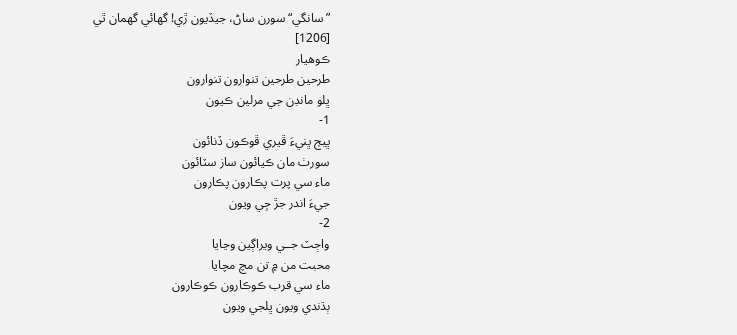”سانگي“ سورن ساڻ، جيڏيون ڙي! گهائي گهمان ٿي
[1206]
ڪوهيار
طرحين طرحين تنوارون تنوارون
ڀلو مانڊن جي مرلين ڪيون
1-
ڀيڄ ڀنيءَ ڦيري ڦوڪون ڏنائون
سورٺ مان ڪيائون ساز سٽائون
ماء سي پرت پڪارون پڪارون
جيءَ اندر جڙ جِي ويون
2-
واڄٽ جــي ويراڳين وڃايا
محبت من ۾ تن مچ مچايا
ماء سي قرب ڪوڪارون ڪوڪارون
ٻڌندي ويون ڀلجي ويون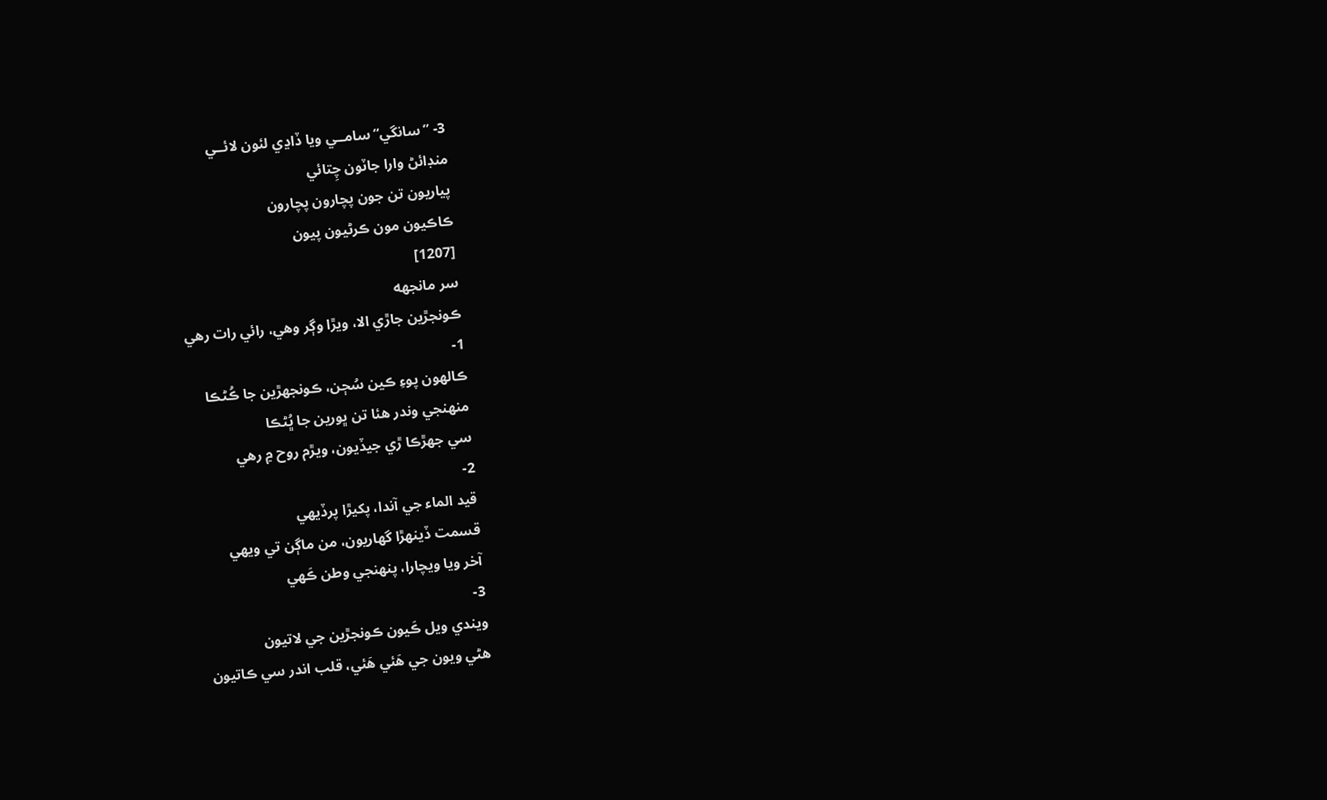3- ”سانگي“ سامــي ويا ڏاڍي لئون لائــي
منڊائڻ وارا جاٽون چِتائي
پياريون تن جون پچارون پچارون
ڪاڪيون مون ڪرڻيون پيون
[1207]
سر مانجهه
ڪونجڙين جاڙي الا، ويڙا وڳر وهي، رائي رات رهي
1-
ڪالهون پوءِ ڪين سُڄن، ڪونجهڙين جا ڪُڻڪا
منهنجي وندر هئا تن ڀورين جا ڀُڻڪا
سي جهڙڪا ڙي جيڏيون، ويڙم روح ۾ رهي
2-
قيد الماء جي آندا، پکيڙا پرڏيهي
قسمت ڏينهڙا گهاريون، من ماڳن تي ويهي
آخر ويا ويچارا، پنهنجي وطن ڪَهي
3-
ويندي ويل ڪَيون ڪونجڙين جي لاتيون
هڻي ويون جي هَئي هَئي، قلب اندر سي ڪاتيون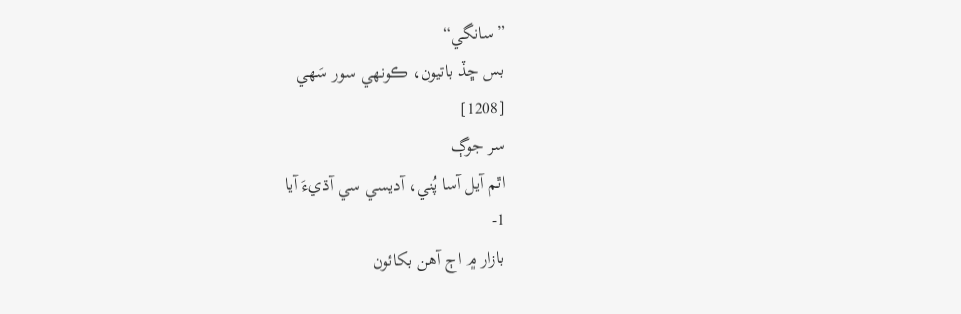”سانگي“
بس ڇڏ باتيون، ڪونهي سور سَهي
[1208]
سر جوڳ
اٿم آيل آسا پُني، آديسي سي آڌيءَ آيا
1-
بازار ۾ اڄ آهن بکائون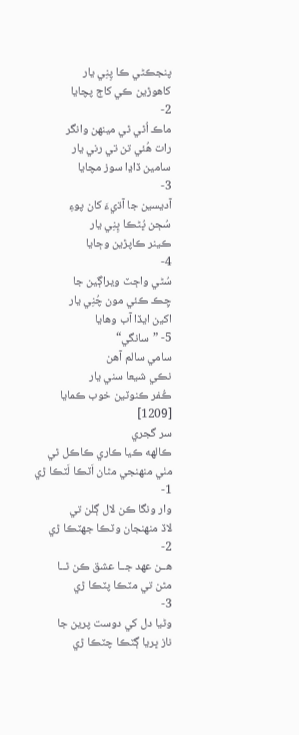پنجڪڻي ڪا پِنِي يار
کاهوڙين ڪي کاڄ پچايا
2-
ماڪ اُٿي ٿي مينهن وانگر
رات هُئي تن تي رني يار
سامين ڏاڍا سوز مچايا
3-
آديسين جا آڌيءَ کان پوءِ
سُڄن ڀُڻڪا ڀِنِي يار
ڪينر ڪاپڙين وڄايا
4-
سُڻي واڄٽ ويراڳين جا
چِڪ ڪئي مون چُنِي يار
اکين ايڏا آب وهايا
5- ”سانگي“
سامي سالم آهن
نڪي شيعا سني يار
ڪُفر ڪنوٽين خوب ڪمايا
[1209]
سر گجري
ڪالهه ڪيا ڪاري ڪاڪل ٿي
مٺي منهنجي مٿان اَٽڪا لَٽڪا ڙي
1-
وار ونگا ڪن لال ڳلن تي
لاڏ منهنجان وٽڪا جهٽڪا ڙي
2-
هــن عهد جــا عشق ڪن ٿــا
مٿن تي مٽڪا پٽڪا ڙي
3-
وڻيا دل کي دوست پرين جا
ناز ڀريا ڳٽڪا چٽڪا ڙي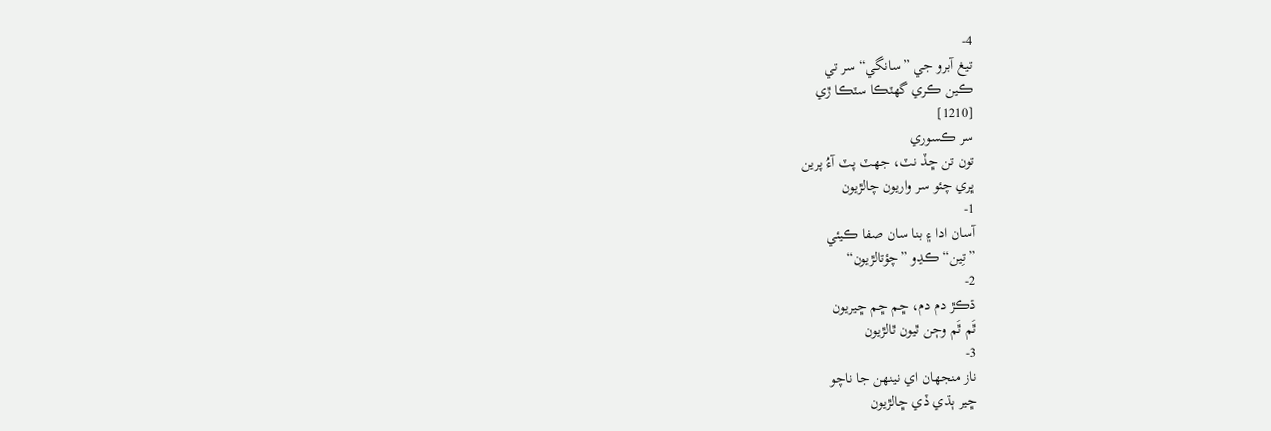4-
تيغ آبرو جي ”سانگي“ سر تي
ڪين ڪري گهٽڪا سٽڪا ڙي
[1210]
سر ڪسوري
تون تن ڇڏ نٽ، جهٽ پٽ آءُ پرين
ڀري چئو سر واريون چالڙيون
1-
آسان ادا ۽ بنا سان صفا ڪيئي
”تِين“ ڪڍو ”چؤتالڙيون“
2-
ڌڪڙ دم دم، ڇم ڇم ڇيريون
ٿَم ٿَم وڄن ٿيون ٿالڙيون
3-
ناز منجهان اي نينهن جا ناچو
ڇير ٻڌي ڏي ڇالڙيون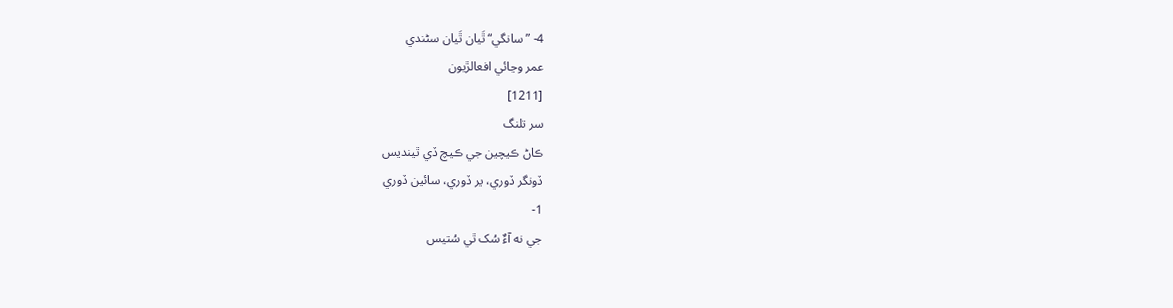4- ”سانگي“ ٿَيان ٿَيان سڻندي
عمر وڃائي افعالڙيون
[1211]
سر تلنگ
ڪاڻ ڪيچين جي ڪيچ ڏي ٿينديس
ڏونگر ڏوري، ير ڏوري، سائين ڏوري
1-
جي نه آءٌ سُک ٿي سُتيس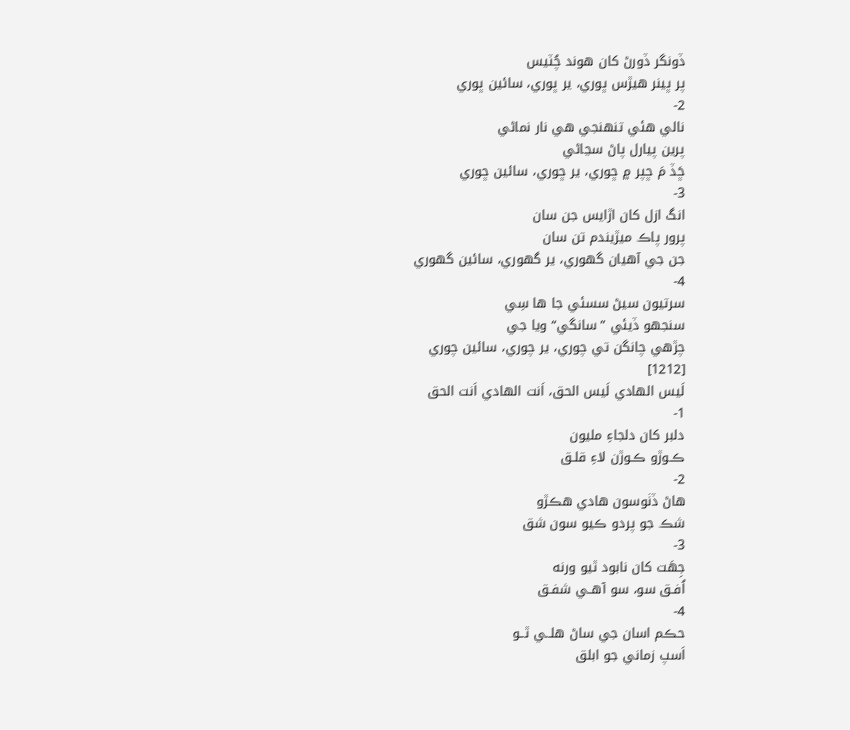ڏونگر ڏورڻ کان هوند چُٽيس
پر ڀينر هيڙس ڀوري، ير ڀوري، سائين ڀوري
2-
نالي هئي تنهنجي هي نار نماڻي
پرين پيارل پاڻ سڃاڻي
ڇَڏ مَ ڇپر ۾ ڇوري، ير ڇوري، سائين ڇوري
3-
انگ ازل کان اڙايس جن سان
پرور پاڪ ميڙيندم تن سان
جن جي آهيان گهوري، ير گهوري، سائين گهوري
4-
سرتيون سيڻ سسئي جا ها سِي
سنجهو ڏيئي ”سانگي“ ويا جي
چڙهي چانگن تي چوري، ير چوري، سائين چوري
[1212]
لَيس الهادي لَيس الحق، اَنت الهادي اَنت الحق
1-
دلبر کان دلجاءِ مليون
ڪـوڙو ڪـوڙن لاءِ قلـق
2-
هاڻ ڏٺوسون هادي هڪڙو
شڪ جو پردو ڪيو سون شق
3-
جِهَت کان نابود ٿيو ورنه
اُفـق سو، سو آهــي شفـق
4-
حڪم اسان جي ساڻ هلــي ٿــو
اَسپ زماني جو ابلق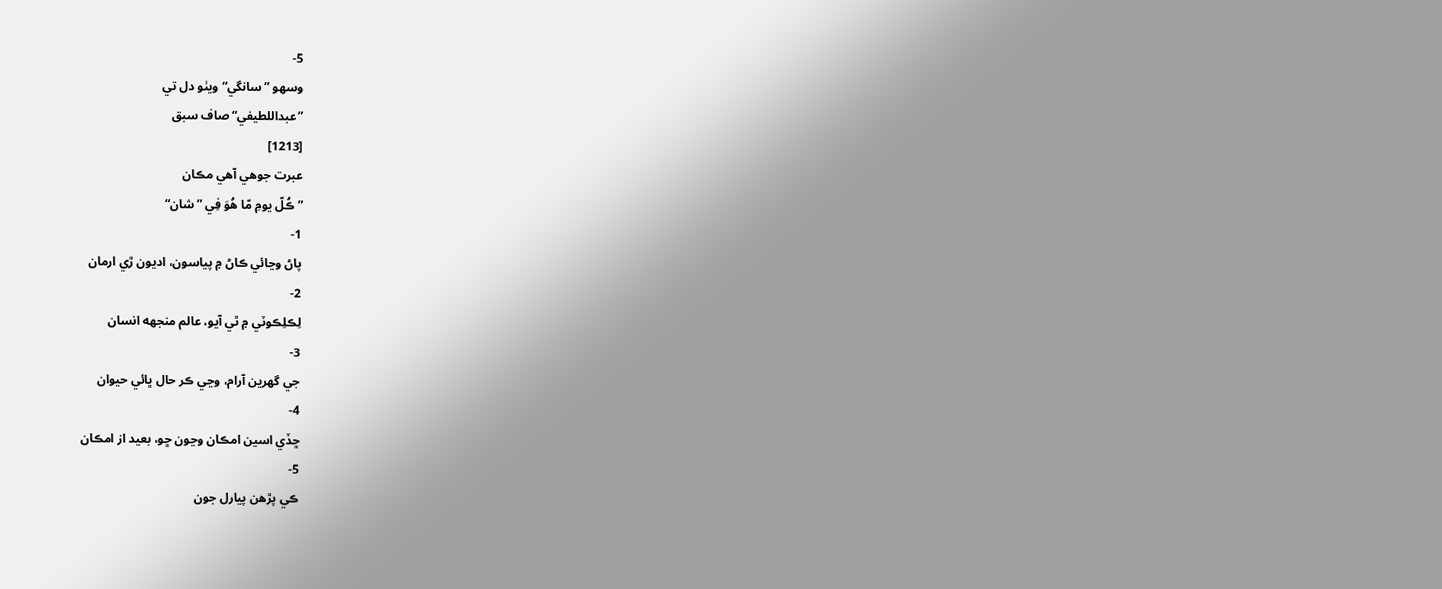5-
وسهو ”سانگي“ ويٺو دل تي
”عبداللطيفي“ صاف سبق
[1213]
عبرت جوهي آهي مڪان
”ڪُلّ يومِ مّا هُوَ فِي ”شان“
1-
پاڻ وڃائي ڪاڻ ۾ پياسون، اديون ڙي ارمان
2-
لِڪلِڪوٽي ۾ ٿي آيو، عالم منجهه انسان
3-
جي گهرين آرام، وڃي ڪر حال ڀائي حيوان
4-
ڇڏي اسين امڪان وڃون ڇو، بعيد از امڪان
5-
ڪي پڙهن پيارل جون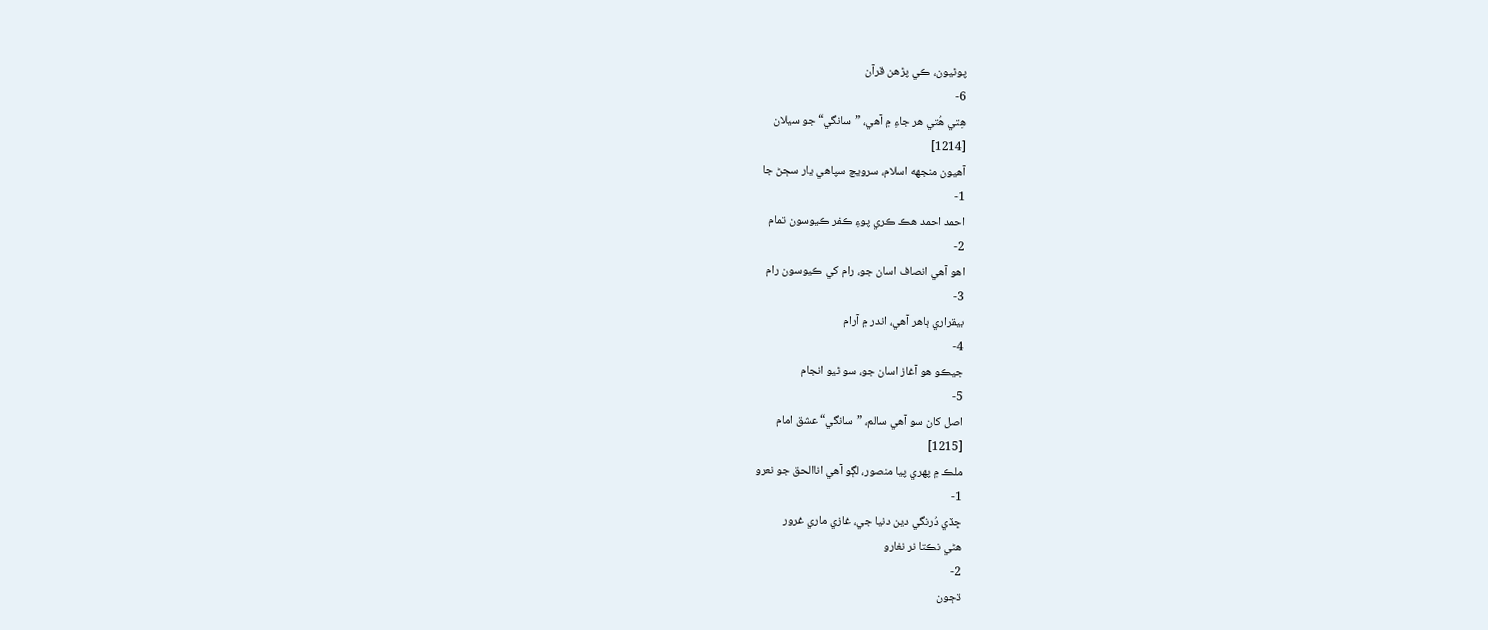پوٿيون، ڪي پڙهن قرآن
6-
هِتي هُتي هر جاءِ ۾ آهي، ”سانگي“ جو سيلان
[1214]
آهيون منجهه اسلام، سرويچ سپاهي يار سڄڻ جا
1-
احمد احمد هڪ ڪري پوءِ ڪفر ڪيوسون تمام
2-
اهو آهي انصاف اسان جو، رام کي ڪيوسون رام
3-
بيقراري ٻاهر آهي، اندر ۾ آرام
4-
جيڪو هو آغاز اسان جو، سو ٿيو انجام
5-
اصل کان سو آهي سالم، ”سانگي“ عشق امام
[1215]
ملڪ ۾ پهري پيا منصور، لڳو آهي اناالحق جو نعرو
1-
ڇڏي دُرنگي دين دنيا جي، غازي ماري غرور
هڻي نڪتا نر نغارو
2-
ڌڄون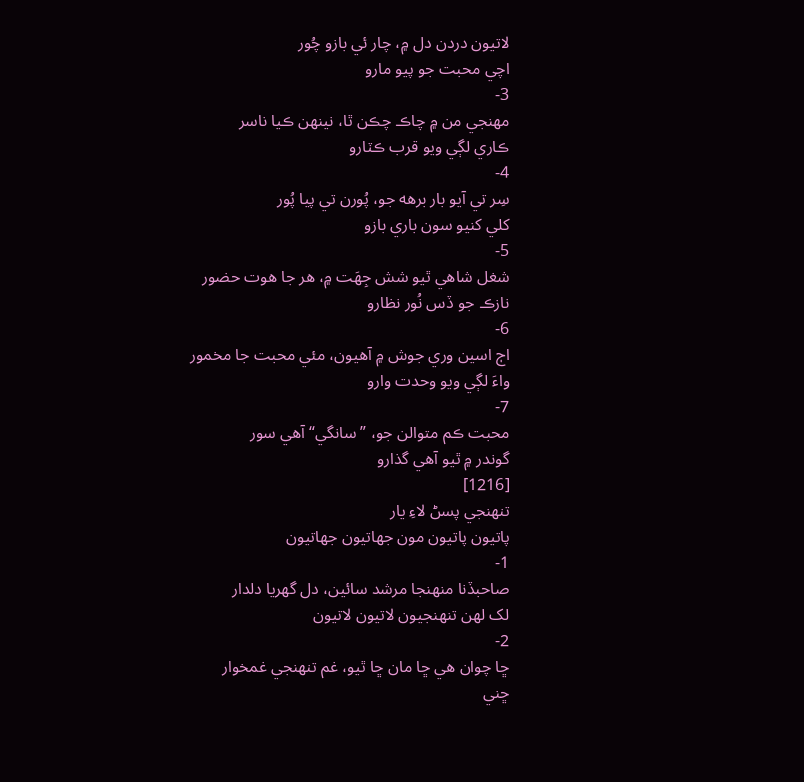لاتيون دردن دل ۾، چار ئي بازو چُور
اچي محبت جو پيو مارو
3-
مهنجي من ۾ چاڪ چڪن ٿا، نينهن ڪيا ناسر
ڪاري لڳي ويو قرب ڪٽارو
4-
سِر تي آيو بار برهه جو، پُورن تي پيا پُور
کلي کنيو سون باري بازو
5-
شغل شاهي ٿيو شش جِهَت ۾، هر جا هوت حضور
نازڪ جو ڏس نُور نظارو
6-
اڄ اسين وري جوش ۾ آهيون، مئي محبت جا مخمور
واءَ لڳي ويو وحدت وارو
7-
محبت ڪم متوالن جو، ”سانگي“ آهي سور
گوندر ۾ ٿيو آهي گذارو
[1216]
تنهنجي پسڻ لاءِ يار
پاتيون پاتيون مون جهاتيون جهاتيون
1-
صاحبڏنا منهنجا مرشد سائين، دل گهريا دلدار
لک لهن تنهنجيون لاتيون لاتيون
2-
ڇا چوان هي ڇا مان ڇا ٿيو، غم تنهنجي غمخوار
ڇني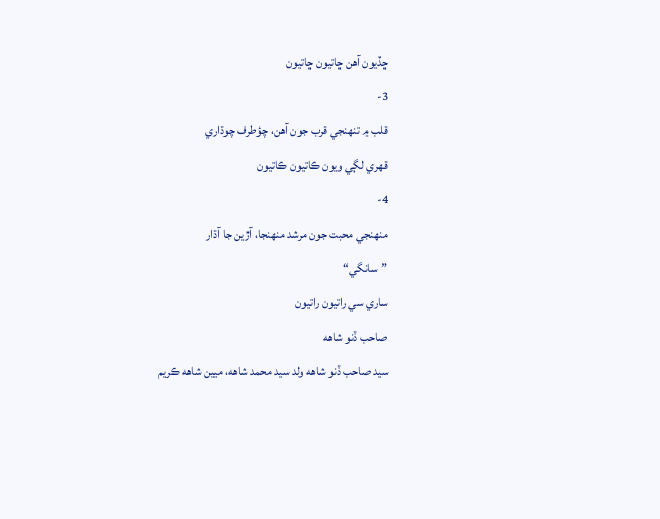ڇڏيون آهن ڇاتيون ڇاتيون
3-
قلب ۾ تنهنجي قرب جون آهن، چؤطرف چوڌاري
قهري لڳي ويون ڪاتيون ڪاتيون
4-
منهنجي محبت جون مرشد منهنجا، آڙين جا آڌار
”سانگي“
ساري سي راتيون راتيون
صاحب ڏنو شاهه
سيد صاحب ڏنو شاهه ولد سيد محمد شاهه، ميين شاهه ڪريم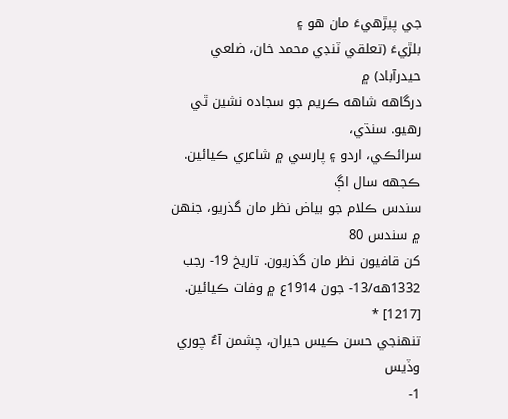جي پيڙهيءَ مان هو ۽
بلڙيءَ (تعلقي ٽنڊي محمد خان، ضلعي حيدرآباد) ۾
درگاهه شاهه ڪريم جو سجاده نشين ٿي رهيو. سنڌي،
سرائڪي، اردو ۽ پارسي ۾ شاعري ڪيائين. ڪجهه سال اڳ
سندس ڪلام جو بياض نظر مان گذريو، جنهن ۾ سندس 80
کن قافيون نظر مان گذريون. تاريخ 19- رجب
1332هه/13- جون 1914ع ۾ وفات ڪيائين.
[1217] *
تنهنجي حسن ڪيس حيران، چشمن آءٌ چوري وڏيس
1-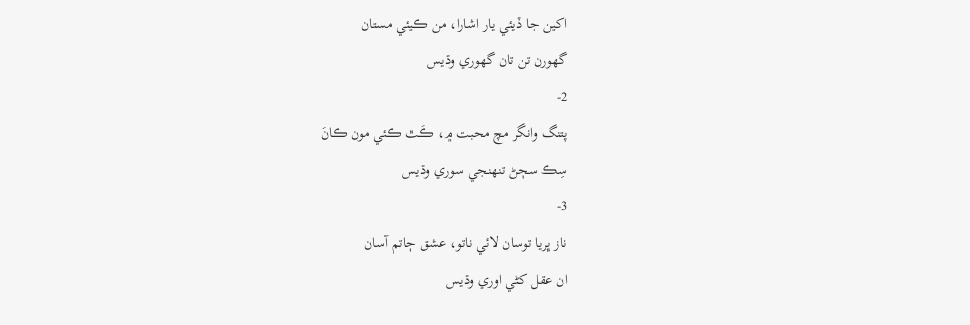اکين جا ڏيئي يار اشارا، من ڪيئي مستان
گهورن تن تان گهوري وڌيس
2-
پتنگ وانگر مچ محبت ۾، ڪَٿ ڪئي مون ڪانَ
سِڪ سڄڻ تنهنجي سوري وڌيس
3-
ناز ڀريا توسان لائي ناتو، عشق ڄاتم آسان
ان عقل کڻي اوري وڌيس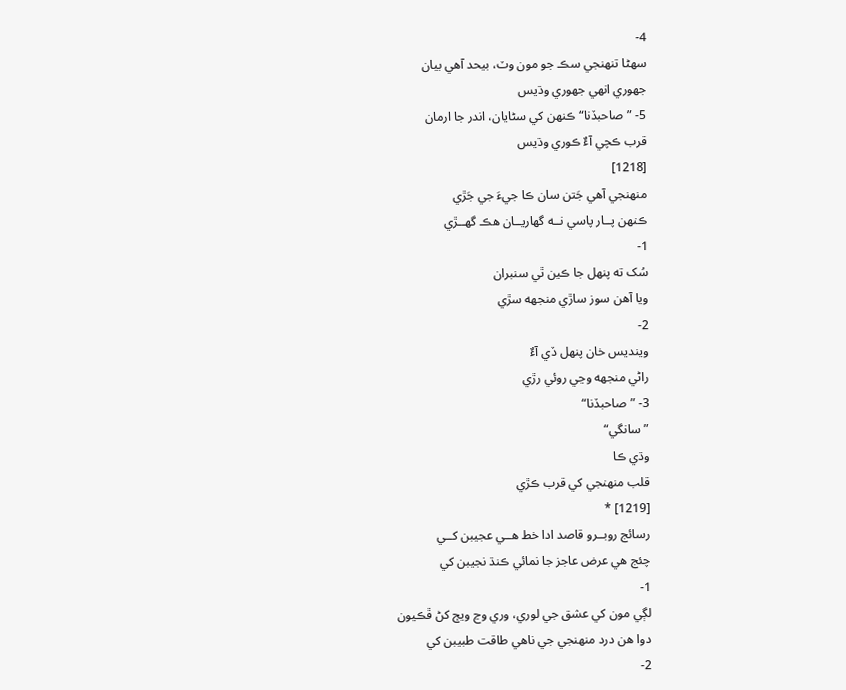4-
سهڻا تنهنجي سڪ جو مون وٽ، بيحد آهي بيان
جهوري انهي جهوري وڌيس
5- ”صاحبڏنا“ ڪنهن کي سڻايان، اندر جا ارمان
قرب ڪچي آءٌ ڪوري وڌيس
[1218]
منهنجي آهي جَتن سان ڪا جيءَ جي جَڙي
ڪنهن پــار پاسي نــه گهاريــان هڪ گهــڙي
1-
سُک ته پنهل جا ڪين ٿي سنبران
ويا آهن سوز ساڙي منجهه سڙي
2-
وينديس خان پنهل ڏي آءٌ
راڻي منجهه وڃي روئي رڙي
3- ”صاحبڏنا“
”سانگي“
وڌي ڪا
قلب منهنجي کي قرب ڪڙي
[1219] *
رسائج روبــرو قاصد ادا خط هــي عجيبن کــي
چئج هي عرض عاجز جا نمائي ڪنڌ نجيبن کي
1-
لڳي مون کي عشق جي لوري، وري وڃ ويڄ کڻ ڦڪيون
دوا هن درد منهنجي جي ناهي طاقت طبيبن کي
2-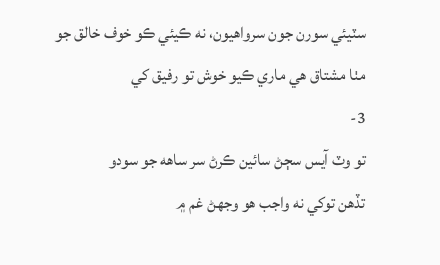سٽيئي سورن جون سرواهيون، نه ڪيئي ڪو خوف خالق جو
مٺا مشتاق هي ماري ڪيو خوش تو رفيق کي
3-
تو وٽ آيس سڄڻ سائين ڪرڻ سر ساهه جو سودو
تڏهن توکي نه واجب هو وجهڻ غم ۾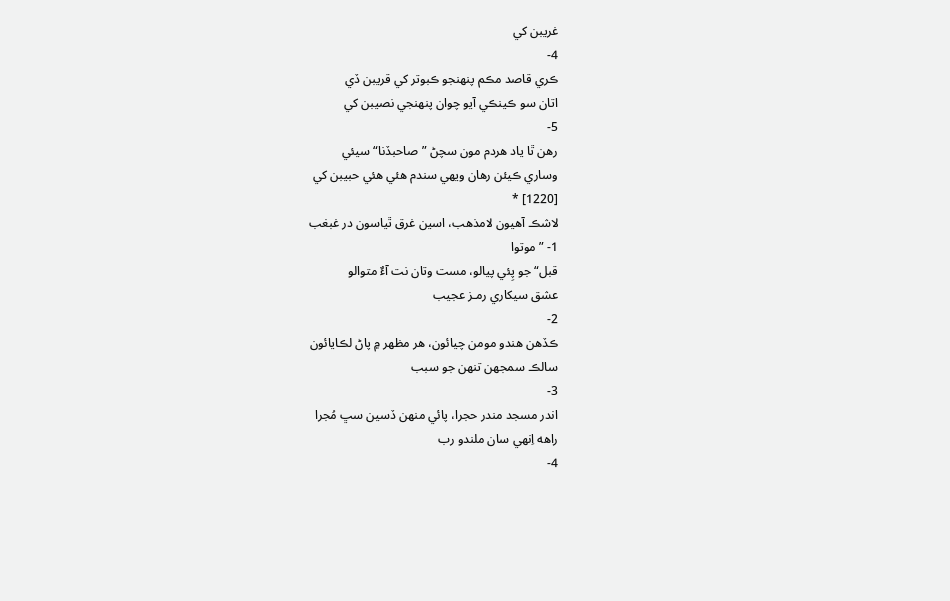غريبن کي
4-
ڪري قاصد مڪم پنهنجو ڪبوتر کي قريبن ڏي
اتان سو ڪينڪي آيو چوان پنهنجي نصيبن کي
5-
رهن ٿا ياد هردم مون سچڻ ”صاحبڏنا“ سيئي
وساري ڪيئن رهان ويهي سندم هئي هئي حبيبن کي
[1220] *
لاشڪ آهيون لامذهب، اسين غرق ٿياسون در غبغب
1- ”موتوا
قبل“ جو پِئي پيالو، مست وتان نت آءٌ متوالو
عشق سيکاري رمـز عجيب
2-
ڪڏهن هندو مومن چيائون، هر مظهر ۾ پاڻ لڪايائون
سالڪ سمجهن تنهن جو سبب
3-
اندر مسجد مندر حجرا، پائي منهن ڏسين سڀ مُجرا
راهه اِنهي سان ملندو رب
4-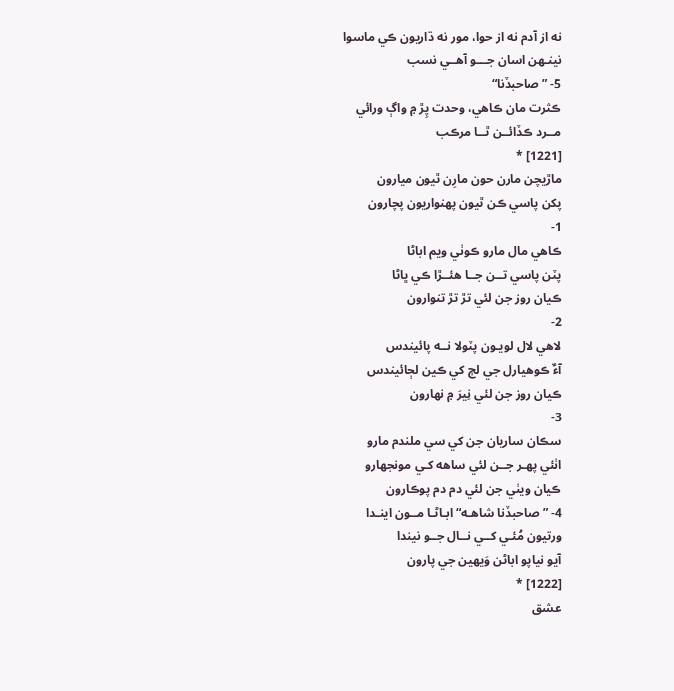نه از آدم نه از حوا، مور نه ڌاريون ڪي ماسوا
نينـهن اسان جـــو آهــي نسب
5- ”صاحبڏنا“
ڪثرت مان ڪاهي، وحدت پِڙ ۾ واڳ ورائي
مــرد ڪڏائــن ٿــا مرڪب
[1221] *
ماڙيچن مارن حون مارِن ٿيون ميارون
پکن پاسي ڪن ٿيون پهنواريون پچارون
1-
ڪاهي مال مارو ڪوٺي ويم اباڻا
پٽن پاسي تــن جــا هئــڙا ڪي ڀاڻا
ڪيان روز جن لئي تڙ تڙ تنوارون
2-
لاهي لال لويـون پٽولا نــه پائيندس
آءٌ ڪوهيارل جي لڄ کي ڪين لڄائيندس
ڪيان روز جن لئي نِيرَ ۾ نهارون
3-
سڪان ساريان جن کي سي ملندم مارو
اٺئي پهـر جــن لئي ساهه کـي مونجهارو
ڪيان ويٺي جن لئي دم دم پوڪارون
4- ”صاحبڏنا شاهـه“ ابـاڻـا مــون اينـدا
ورتيون مُئـي کــي نــال جــو نيندا
آيو نياپو اباڻن وَيهين جي پارون
[1222] *
عشق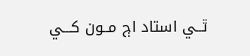ٿــي استاد اڄ مــون کـــي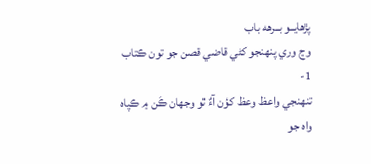پڙهايــو بــرهه باب
وڃ وري پنهنجو کڻي قاضي قصن جو تون ڪتاب
1-
تنهنجي واعظ وعظ کؤن آءٌ ٿو وجهان ڪَن ۾ ڪپاه
واه جو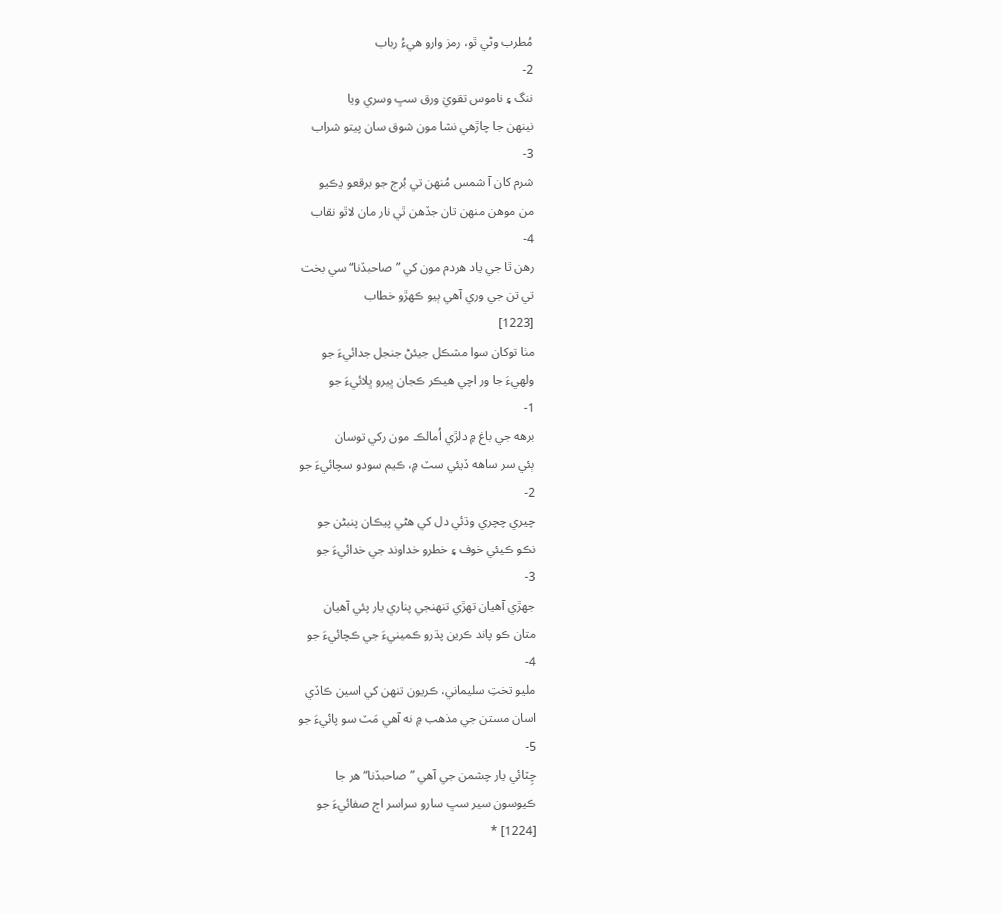مُطرب وڻي ٿو، رمز وارو هيءُ رباب
2-
ننگ ۽ ناموس تقويٰ ورق سڀ وسري ويا
نينهن جا چاڙهي نشا مون شوق سان پيتو شراب
3-
شرم کان آ شمس مُنهن تي بُرج جو برقعو ڍڪيو
من موهن منهن تان جڏهن ٿي نار مان لاٿو نقاب
4-
رهن ٿا جي ياد هردم مون کي ”صاحبڏنا“ سي بخت
تي تن جي وري آهي ٻيو ڪهڙو خطاب
[1223]
مٺا توکان سوا مشڪل جيئڻ جنجل جدائيءَ جو
ولهيءَ جا ور اچي هيڪر ڪجان ڀيرو ڀلائيءَ جو
1-
برهه جي باغ ۾ دلڙي اُمالڪ مون رکي توسان
ٻئي سر ساهه ڏيئي سٽ ۾، ڪيم سودو سچائيءَ جو
2-
چيري چچري وڌئي دل کي هڻي پيڪان پنبڻن جو
نڪو ڪيئي خوف ۽ خطرو خداوند جي خدائيءَ جو
3-
جهڙي آهيان تهڙي تنهنجي پناري يار پئي آهيان
متان ڪو پاند ڪرين پڌرو ڪمينيءَ جي ڪچائيءَ جو
4-
مليو تختِ سليماني، ڪريون تنهن کي اسين ڪاڏي
اسان مستن جي مذهب ۾ نه آهي مَٽ سو پائيءَ جو
5-
چِٽائي يار چشمن جي آهي ”صاحبڏنا“ هر جا
ڪيوسون سير سڀ سارو سراسر اڄ صفائيءَ جو
[1224] *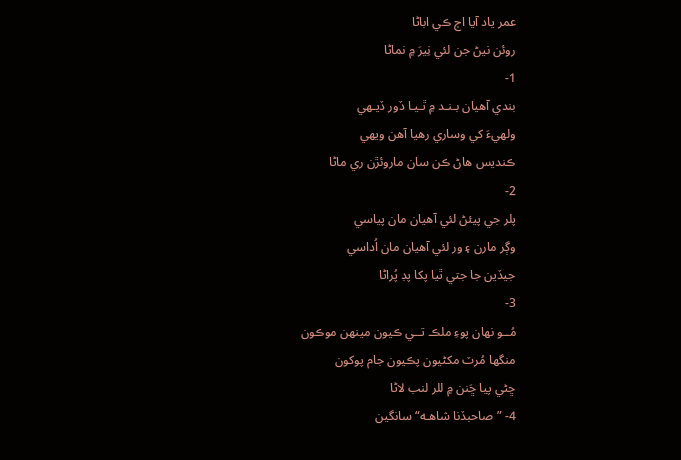عمر ياد آيا اڄ ڪي اباڻا
روئن نيڻ جن لئي نِيرَ ۾ نماڻا
1-
بندي آهيان بـنـد ۾ ٿـيـا ڏور ڏيـهي
ولهيءَ کي وساري رهيا آهن ويهي
ڪنديس هاڻ ڪن سان ماروئڙن ري ماڻا
2-
پلر جي پيئڻ لئي آهيان مان پياسي
وڳر مارن ۽ ور لئي آهيان مان اُداسي
جيڏين جا جتي ٿيا پکا پڊ پُراڻا
3-
مُــو نهان پوءِ ملڪ تــي ڪيون مينهن موڪون
منگها مُرٽ مکڻيون پڪيون جام پوکون
ڇڻي پيا ڇَنن ۾ للر لنب لاڻا
4- ”صاحبڏنا شاهـه“ سانگين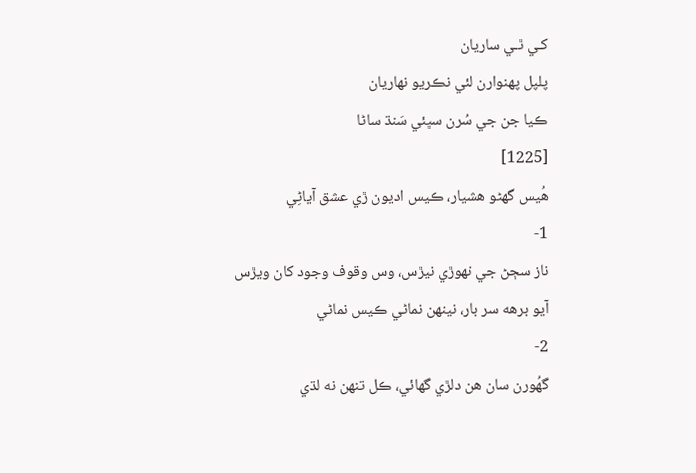کـي ٿـي ساريان
پلپل پهنوارن لئي نڪريو نهاريان
ڪيا جن جي سُرن سڀئي سَنڌ ساڻا
[1225]
هُيس گهڻو هشيار، ڪيس اديون ڙي عشق آياڻِي
1-
ناز سڄڻ جي نهوڙي نيڙس، وس وقوف وجود کان ويڙس
آيو برهه سر بار، نينهن نماڻي ڪيس نماڻي
2-
گهُورن سان هن دلڙي گهائي، ڪل تنهن نه لڌي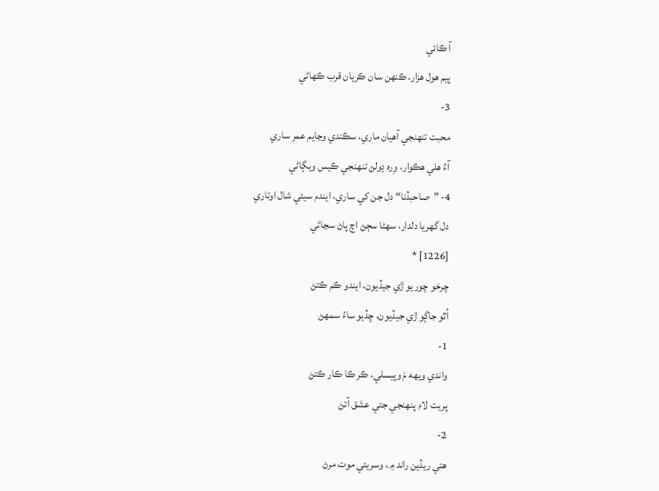آ ڪائي
پيم هول هزار، ڪنهن سان ڪريان قرب ڪهاڻي
3-
محبت تنهنجي آهيان ماري، سڪندي وڃايم عمر ساري
آءُ هلي هڪوار، وِره ڍولڻ تنهنجي ڪيس ويڳاڻي
4- ”صاحبڏنا“ دل جن کي ساري، ايندم سيئي شال اوتاري
دل گهريا دلدار، سهڻا سڄڻ اچ پاڻ سڃاڻي
[1226] *
چرخو چوريو ڙي جيڏيون، ايندو ڪم ڪتڻ
اُٿو جاڳو ڙي جيڏيون، ڇڏيو ساءُ سمهڻ
1-
واندي ويهه مَ وپيسلي، ڪر ڪا ڪار ڪتڻ
پريت لاءِ پنهنجي جتي عشق آتڻ
2-
هتي ريڏين راند ۾، وسريئي موت مرڻ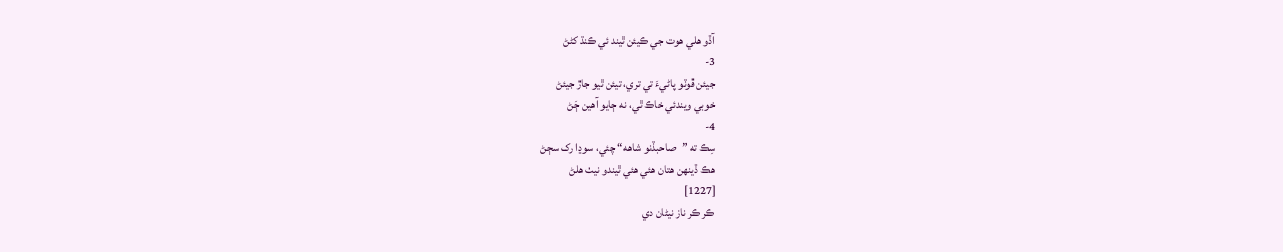آڏو هلي هوت جي ڪيئن ٿيند ئي ڪنڌ کڻڻ
3-
جيئن ڦوٽو پاڻيءَ تي تري، تيئن ٿيو جاڙ جيئڻ
خوبي ويندئي خاڪ ٿي، نه ڄايو آهين ڄَڻ
4-
سِڪ ته ”صاحبڏنو شاهه“ چئي، سوڍا رک سڄڻ
هڪ ڏينهن هتان هئي هئي ٿيندو نيٺ هلڻ
[1227]
ڪر ڪر ناز نيڻان دي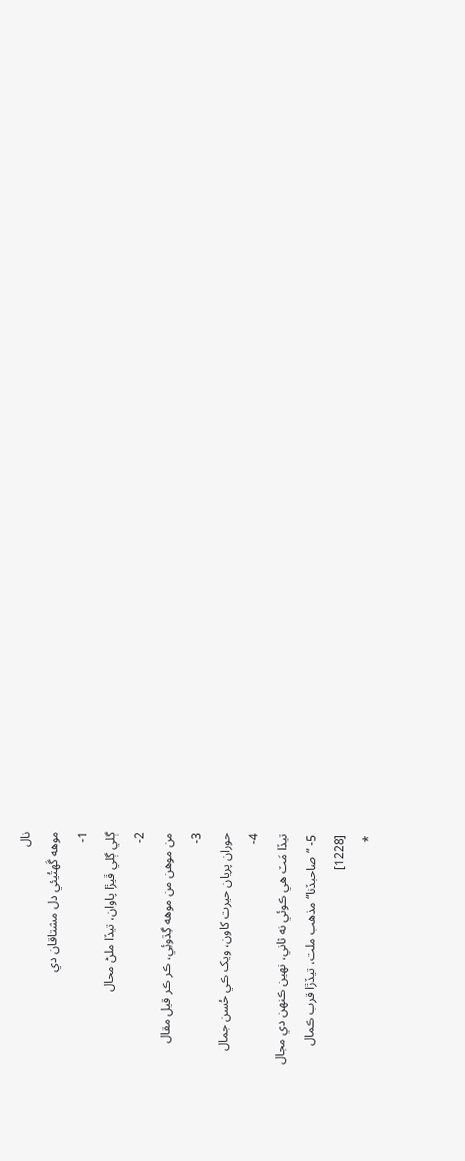نال
موهه گَهتُيئي دل مشتاقان دي
1-
ڳلي ڳلي ڦيڙا پاوان، تيڏا ملڻ محال
2-
من موهن من موهه گِڌوئِي، ڪر ڪر قيل مقال
3-
حوران پريان حيرت کاون، ويک ڪي حُسن جمال
4-
تيڏا مَٽ هي ڪوئي نه ثاني، نهين ڪنهن دي مجال
5- ”صاحبڏنا“ مذهب ملت، تيڏڙا قرب ڪمال
[1228]
*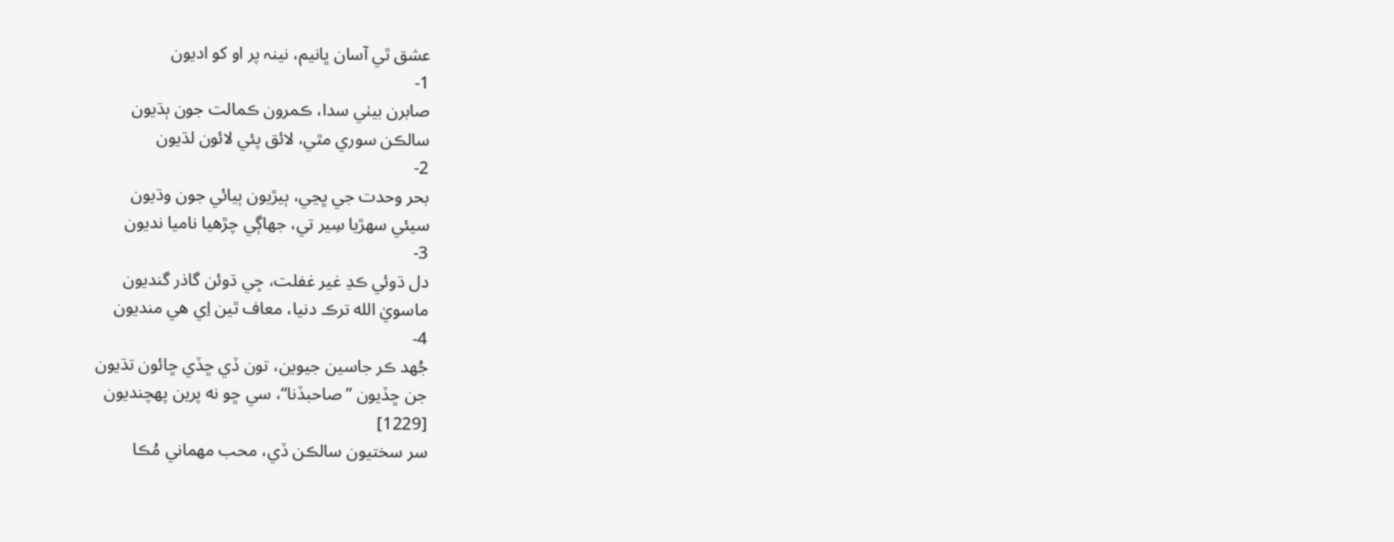عشق ٿي آسان ڀانيم، نينہ پر او کو اديون
1-
صابرن بيٺي سدا، ڪمرون ڪمالت جون ٻڌيون
سالڪن سوري مٿي، لائق پئي لائون لڌيون
2-
بحر وحدت جي ڀڃي، ٻيڙيون ٻيائي جون وڌيون
سيئي سهڙيا سِير تي، جهاڳي چڙهيا ناميا نديون
3-
دل ڌوئي ڪڍ غير غفلت، جِي ڌوئن گاذر گنديون
ماسويٰ الله ترڪ دنيا، معاف ٿين اِي هي منديون
4-
جُهد ڪر جاسين جيوين، تون ڏي ڇڏي ڇائون تڌيون
جن ڇڏيون ”صاحبڏنا“، سي ڇو نه پرين پهچنديون
[1229]
سر سختيون سالڪن ڏي، محب مهماني مُڪا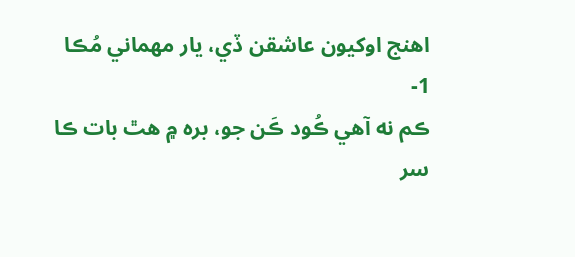اهنج اوکيون عاشقن ڏي، يار مهماني مُڪا
1-
ڪم نه آهي ڪُود ڪَن جو، بره ۾ هٿ بات ڪا
سر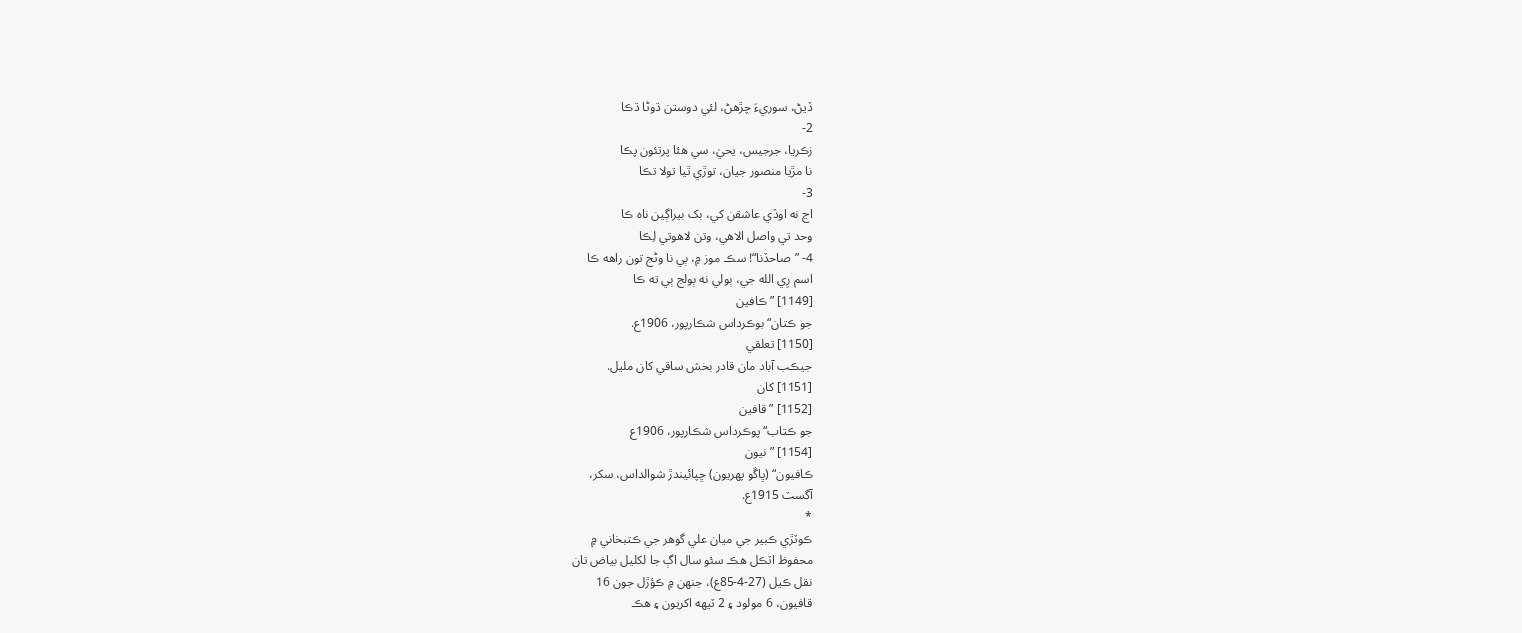ڏيڻ، سوريءَ چڙهڻ، لئي دوستن ڌوڻا ڌڪا
2-
زڪريا، جرجيس، يحيٰ، سي هئا پرتئون پڪا
نا مڙيا منصور جيان، توڙي ٿيا تولا تڪا
3-
اڃ نه اوڏي عاشقن کي، بک بيراڳين ناه ڪا
وحد تي واصل الاهي، وتن لاهوتي لِڪا
4- ”صاحڏنا“! سڪ موز ۾، ٻي نا وڻج تون راهه ڪا
اسم رِي الله جي، ٻولي نه ٻولج ٻي ته ڪا
[1149] ”ڪافين
جو ڪتان“ بوڪرداس شڪارپور، 1906ع.
[1150] تعلقي
جيڪب آباد مان قادر بخش ساقي کان مليل.
[1151] کان
[1152] ”قافين
جو ڪتاب“ پوڪرداس شڪارپور، 1906ع
[1154] ”نيون
ڪافيون“ (ڀاڱو پهريون) ڇپائيندڙ شوالداس، سکر،
آگسٽ 1915ع.
*
ڪوٽڙي ڪبير جي ميان علي گوهر جي ڪتبخاني ۾
محفوظ اٽڪل هڪ سئو سال اڳ جا لکليل بياض تان
نقل ڪيل (27-4-85ع)، جنهن ۾ ڪؤڙل جون 16
قافيون، 6 مولود ۽ 2 ٽيهه اکريون ۽ هڪ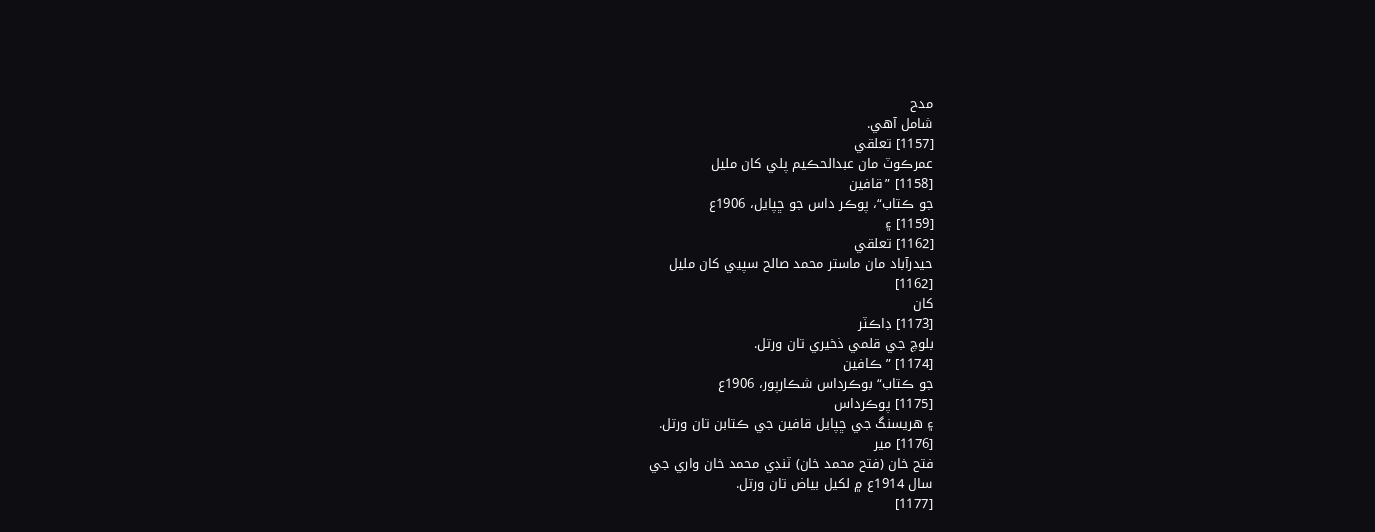مدح
شامل آهي.
[1157] تعلقي
عمرڪوٽ مان عبدالحڪيم پلي کان مليل
[1158] ”قافين
جو ڪتاب“، پوڪر داس جو ڇپايل، 1906ع
[1159] ۽
[1162] تعلقي
حيدرآباد مان ماستر محمد صالح سپيي کان مليل
[1162]
کان
[1173] ڊاڪٽر
بلوچ جي قلمي ذخيري تان ورتل.
[1174] ”ڪافين
جو ڪتاب“ بوڪرداس شڪارپور، 1906ع
[1175] پوڪرداس
۽ هريسنگ جي ڇپايل قافين جي ڪتابن تان ورتل.
[1176] مير
فتح خان (فتح محمد خان) ٽنڊي محمد خان واري جي
سال 1914ع ۾ لکيل بياض تان ورتل.
[1177]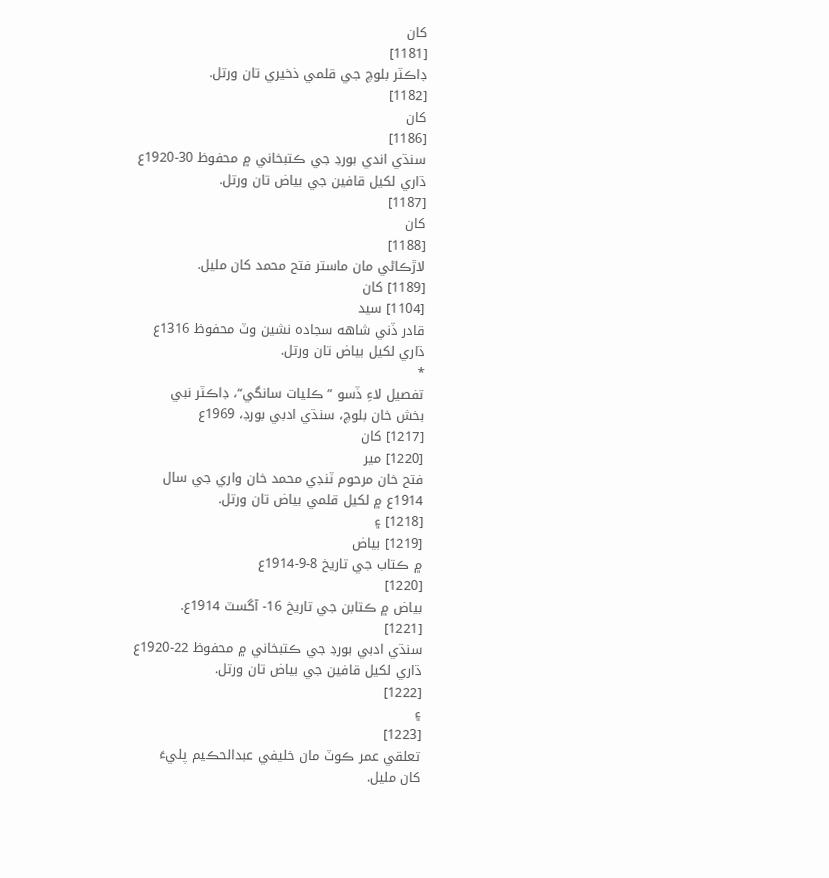کان
[1181]
ڊاڪٽر بلوچ جي قلمي ذخيري تان ورتل.
[1182]
کان
[1186]
سنڌي اندي بورڊ جي ڪتبخاني ۾ محفوظ 30-1920ع
ڌاري لکيل قافين جي بياض تان ورتل.
[1187]
کان
[1188]
لاڙڪاڻي مان ماستر فتح محمد کان مليل.
[1189] کان
[1104] سيد
قادر ڏني شاهه سجاده نشين وٽ محفوظ 1316ع
ڌاري لکيل بياض تان ورتل.
*
تفصيل لاءِ ڏسو ”ڪليات سانگي“، ڊاڪٽر نبي
بخش خان بلوچ، سنڌي ادبي بورڊ، 1969ع
[1217] کان
[1220] مير
فتح خان مرحوم ٽنڊي محمد خان واري جي سال
1914ع ۾ لکيل قلمي بياض تان ورتل.
[1218] ۽
[1219] بياض
۾ ڪتاب جي تاريخ 8-9-1914ع
[1220]
بياض ۾ ڪتابن جي تاريخ 16- آگسٽ 1914ع.
[1221]
سنڌي ادبي بورڊ جي ڪتبخاني ۾ محفوظ 22-1920ع
ڌاري لکيل قافين جي بياض تان ورتل.
[1222]
۽
[1223]
تعلقي عمر ڪوٽ مان خليفي عبدالحڪيم پليءَ
کان مليل.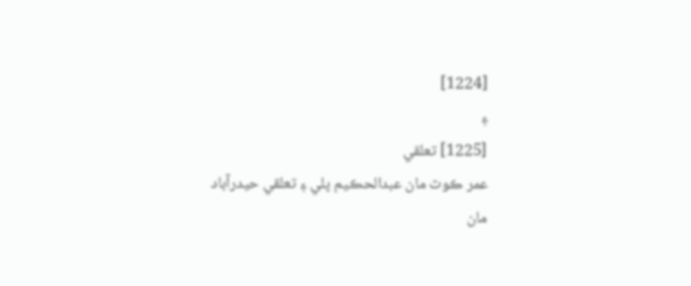[1224]
۽
[1225] تعلقي
عمر ڪوٽ مان عبدالحڪيم پلي ۽ تعلقي حيدرآباد
مان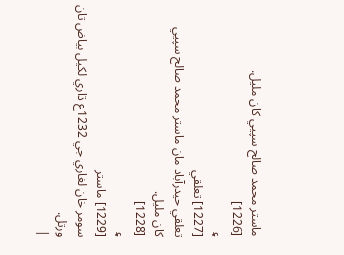ماستر محمد صالح سپيي کان مليل.
[1226]
۽
[1227] تعلقي
تعلقي حيدرآباد مان ماستر محمد صالح سپيي
کان مليل.
[1228]
۽
[1229] ماستر
سومر خان لغاري جي 1232ع ڌاري لکيل بياض تان
ورتل.
|